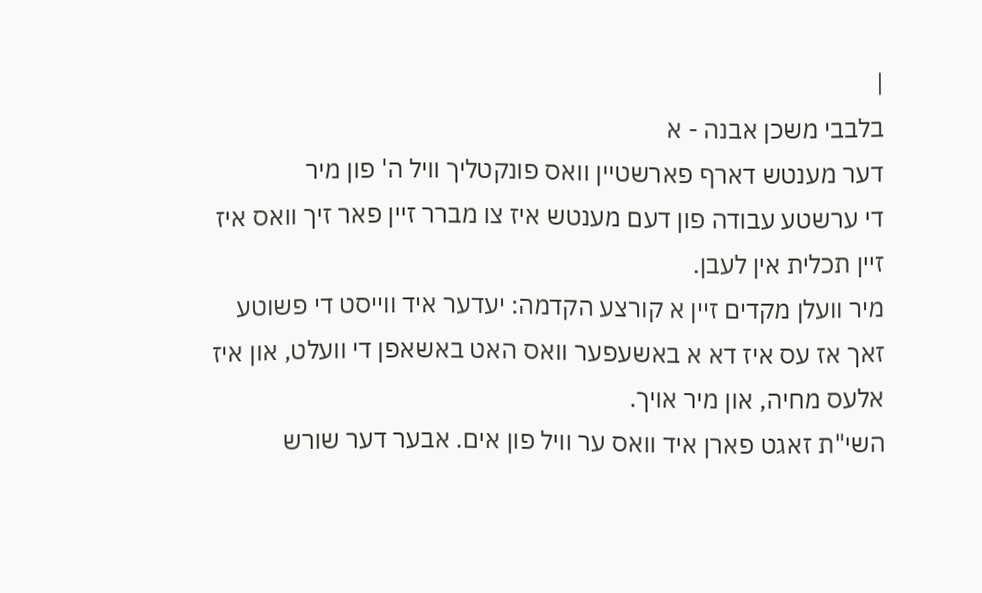|
בלבבי משכן אבנה - א
דער מענטש דארף פארשטיין וואס פונקטליך וויל ה' פון מיר
די ערשטע עבודה פון דעם מענטש איז צו מברר זיין פאר זיך וואס איז זיין תכלית אין לעבן.
מיר וועלן מקדים זיין א קורצע הקדמה: יעדער איד ווייסט די פשוטע זאך אז עס איז דא א באשעפער וואס האט באשאפן די וועלט, און איז אלעס מחיה, און מיר אויך.
השי"ת זאגט פארן איד וואס ער וויל פון אים. אבער דער שורש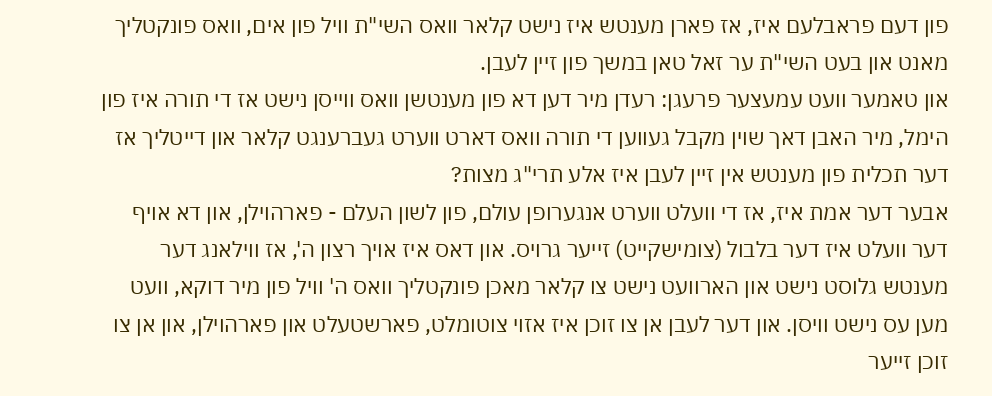פון דעם פראבלעם איז, אז פארן מענטש איז נישט קלאר וואס השי"ת וויל פון אים, וואס פונקטליך מאנט און בעט השי"ת ער זאל טאן במשך פון זיין לעבן.
און טאמער וועט עמעצער פרעגן: רעדן מיר דען דא פון מענטשן וואס ווייסן נישט אז די תורה איז פון הימל, מיר האבן דאך שוין מקבל געווען די תורה וואס דארט ווערט געברענגט קלאר און דייטליך אז דער תכלית פון מענטש אין זיין לעבן איז אלע תרי"ג מצות?
אבער דער אמת איז, אז די וועלט ווערט אנגערופן עולם, פון לשון העלם - פארהוילן, און דא אויף דער וועלט איז דער בלבול (צומישקייט) זייער גרויס. און דאס איז אויך רצון ה', אז ווילאנג דער מענטש גלוסט נישט און הארוועט נישט צו קלאר מאכן פונקטליך וואס ה' וויל פון מיר דוקא, וועט מען עס נישט וויסן. און דער לעבן אן צו זוכן איז אזוי צוטומלט, פארשטעלט און פארהוילן, און אן צו זוכן זייער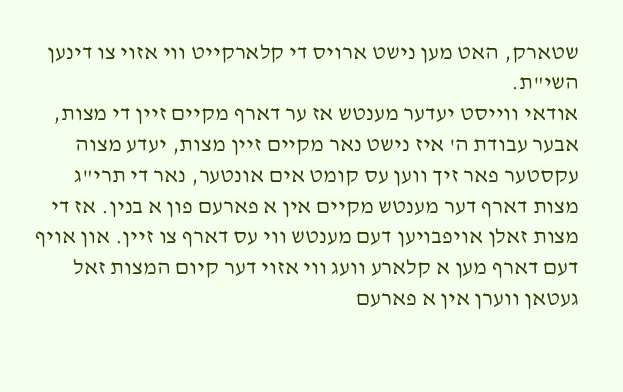שטארק, האט מען נישט ארויס די קלארקייט ווי אזוי צו דינען השי"ת.
אודאי ווייסט יעדער מענטש אז ער דארף מקיים זיין די מצות, אבער עבודת ה' איז נישט נאר מקיים זיין מצות, יעדע מצוה עקסטער פאר זיך ווען עס קומט אים אונטער, נאר די תרי"ג מצות דארף דער מענטש מקיים אין א פארעם פון א בנין. אז די מצות זאלן אויפבויען דעם מענטש ווי עס דארף צו זיין. און אויף דעם דארף מען א קלארע וועג ווי אזוי דער קיום המצות זאל געטאן ווערן אין א פארעם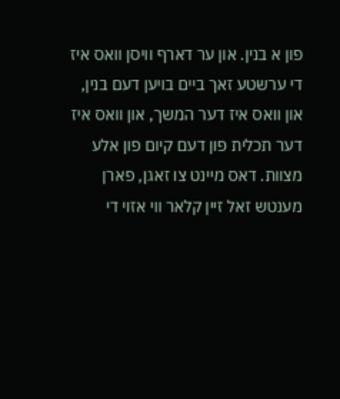פון א בנין. און ער דארף וויסן וואס איז די ערשטע זאך ביים בויען דעם בנין, און וואס איז דער המשך, און וואס איז דער תכלית פון דעם קיום פון אלע מצוות. דאס מיינט צו זאגן, פארן מענטש זאל זיין קלאר ווי אזוי די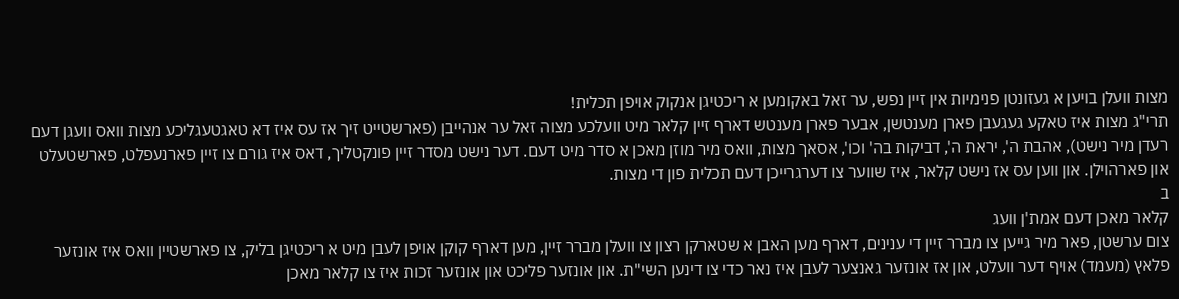מצות וועלן בויען א געזונטן פנימיות אין זיין נפש, ער זאל באקומען א ריכטיגן אנקוק אויפן תכלית!
תרי"ג מצות איז טאקע געגעבן פארן מענטשן, אבער פארן מענטש דארף זיין קלאר מיט וועלכע מצוה זאל ער אנהייבן (פארשטייט זיך אז עס איז דא טאגטעגליכע מצות וואס וועגן דעם רעדן מיר נישט), אהבת ה', יראת ה', דביקות בה' וכו', אסאך מצות, וואס מיר מוזן מאכן א סדר מיט דעם. דער נישט מסדר זיין פונקטליך, דאס איז גורם צו זיין פארנעפלט, פארשטעלט און פארהוילן. און ווען עס אז נישט קלאר, איז שווער צו דערגרייכן דעם תכלית פון די מצות.
ב
קלאר מאכן דעם אמת'ן וועג
צום ערשטן, פאר מיר גייען צו מברר זיין די ענינים, דארף מען האבן א שטארקן רצון צו וועלן מברר זיין, מען דארף קוקן אויפן לעבן מיט א ריכטיגן בליק, צו פארשטיין וואס איז אונזער פלאץ (מעמד) אויף דער וועלט, און אז אונזער גאנצער לעבן איז נאר כדי צו דינען השי"ת. און אונזער פליכט און אונזער זכות איז צו קלאר מאכן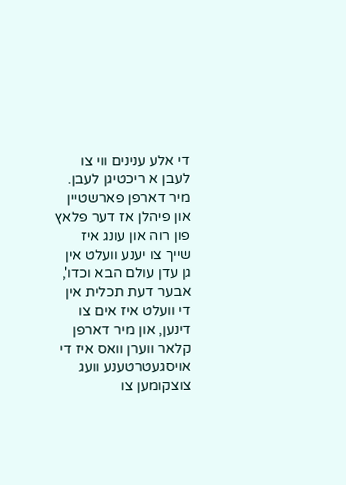די אלע ענינים ווי צו לעבן א ריכטיגן לעבן.
מיר דארפן פארשטיין און פיהלן אז דער פלאץ פון רוה און עונג איז שייך צו יענע וועלט אין גן עדן עולם הבא וכדו', אבער דעת תכלית אין די וועלט איז אים צו דינען, און מיר דארפן קלאר ווערן וואס איז די אויסגעטרטענע וועג צוצקומען צו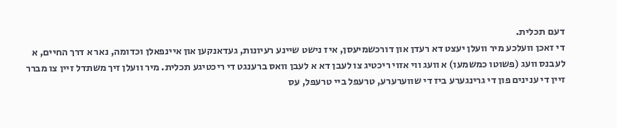דעם תכלית.
די זאכן וועלכע מיר וועלן יעצט דא רעדן און דורכשמיעסן, איז נישט שיינע רעיונות, געדאנקען און איינפאלן וכדומה, נאר א דרך החיים, א לעבנס וועג (פשוטו כמשמעו) א וועג ווי אזוי ריכטיג צו לעבן דא א לעבן וואס ברענגט די ריכטיגע תכלית. מיר וועלן זיך משתדל זיין צו מברר זיין די ענינים פון די גרינגערע ביז די שווערערע, טרעפל ביי טרעפל, עס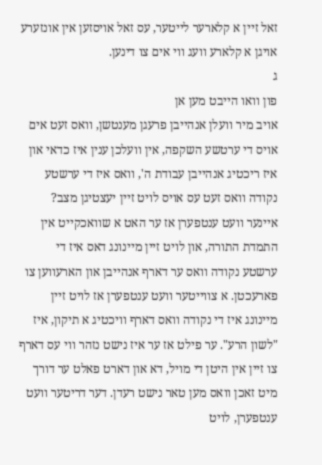זאל זיין א קלארער לייטער, עס זאל אויסזען אין אונזערע אויגן א קלארע וועג ווי אים צו דינען.
ג
פון וואו הייבט מען אן
אויב מיר וועלן אנהייבן פרעגן מענטשן, וואס זעט אים אויס די ערטשע השקפה, אין וועלכן ענין איז כדאי און איז ריכטיג אנהייבן עבודת ה', וואס איז די ערשטע נקודה וואס זעט עס אויס לויט זיין יעצטיגן מצב? איינער וועט ענטפערן אז ער האט א שוואכקייט אין התמדת התורה, און לויט זיין מיינונג דאס איז די ערשטע נקודה וואס ער דארף אנהייבן און הארעווען צו פארעכטן. א צווייטער וועט ענטפערן אז לויט זיין מיינונג איז די נקודה וואס דארף וויכטיג א תיקון, איז "לשון הרע". ער פילט אז ער איז נישט נזהר ווי עס דארף צו זיין אין היטן די מויל, דא און דארט פאלט ער דורך מיט זאכן וואס מען טאר נישט רעדן. דער דריטער וועט ענטפערן, לויט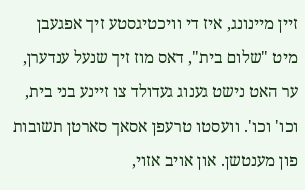זיין מיינונג, איז די וויכטיגסטע זיך אפגעבן מיט "שלום בית", דאס מוז זיך שנעל ענדערן, ער האט נישט גענוג געדולד צו זיינע בני בית, וכו' וכו'. וועסטו טרעפן אסאך סארטן תשובות פון מענטשן. און אויב אזוי,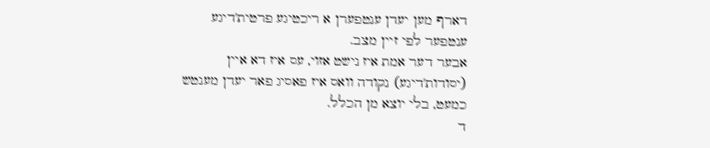דארף מען יעדן ענטפערן א ריכטיגע פרטית'דיגע ענטפער לפי זיין מצב.
אבער דער אמת איז נישט אזוי, עס איז דא איין (יסודות'דיגע) נקודה וואס איז פאסיג פאר יעדן מענטש כמעט, בלי יוצא מן הכלל.
ד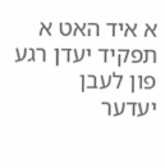א איד האט א תפקיד יעדן רגע פון לעבן
יעדער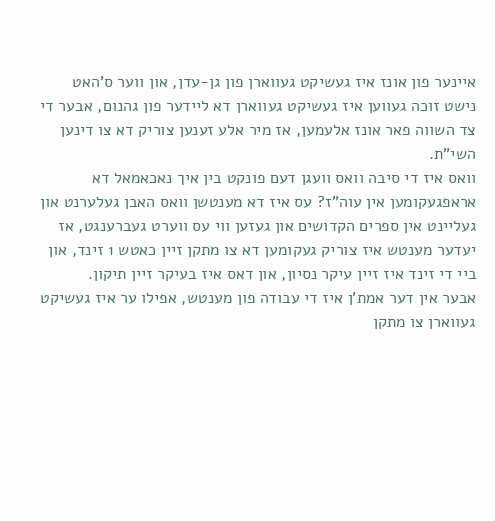איינער פון אונז איז געשיקט געווארן פון גן-עדן, און ווער ס'האט נישט זוכה געווען איז געשיקט געווארן דא ליידער פון גהנום, אבער די צד השווה פאר אונז אלעמען, אז מיר אלע זענען צוריק דא צו דינען השי"ת.
וואס איז די סיבה וואס וועגן דעם פונקט בין איך נאכאמאל דא אראפגעקומען אין עוה"ז? עס איז דא מענטשן וואס האבן געלערנט און געליינט אין ספרים הקדושים און געזען ווי עס ווערט געברענגט, אז יעדער מענטש איז צוריק געקומען דא צו מתקן זיין כאטש 1 זינד, און ביי די זינד איז זיין עיקר נסיון, און דאס איז בעיקר זיין תיקון.
אבער אין דער אמת'ן איז די עבודה פון מענטש, אפילו ער איז געשיקט געווארן צו מתקן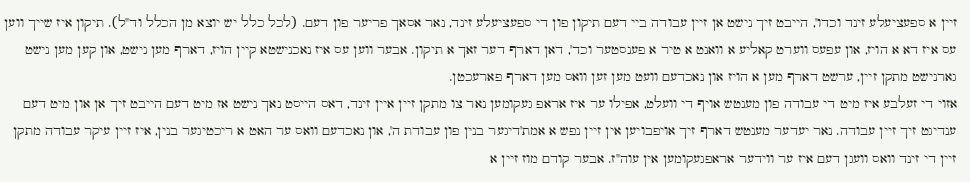זיין א ספעציעלע זינד וכדו', הייבט זיך נישט אן זיין עבודה ביי דעם תיקון פון די ספעציעלע זינד, נאר אסאך פריער פון דעם. (לכל כלל יש יוצא מן הכלל וד"ל). תיקון איז שייך ווען עס איז דא א הויז, און עפעס ווערט קאליע א וואנט א טיר א פענסטער וכד', דאן דארף דער זאך א תיקון. אבער ווען עס איז נאכנישטא קיין הויז, דארף מען נישט, און קען מען נישט גארנישט מתקן זיין, ערשט דארף מען א הויז און נאכדעם וועט מען זען וואס מען דארף פארעכטן.
אזוי די זעלבע איז מיט די עבודה פון מענטש אויף די וועלט, אפילו ער איז אראפ געקומען נאר צו מתקן זיין איין זינד, דאס הייסט נאך נישט אז מיט דעם הייבט זיך אן און מיט דעם ענדיגט זיך זיין עבודה. נאר יעדער מענטש דארף זיך אויפבויען אין זיין נפש א אמת'דיגער בנין פון עבודת ה', און נאכדעם וואס ער האט א ריכטיגער בנין, איז זיין עיקר עבודה מתקן זיין די זינד וואס וועגן דעם איז ער ווידער אראפגעקומען אין עוה"ז. אבער קודם מוז זיין א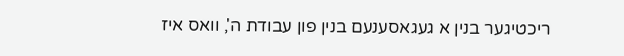ריכטיגער בנין א געגאסענעם בנין פון עבודת ה', וואס איז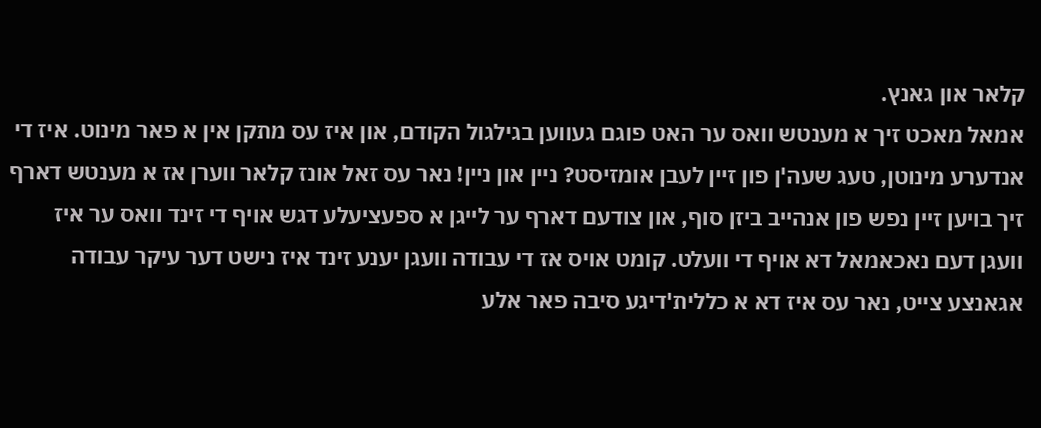קלאר און גאנץ.
אמאל מאכט זיך א מענטש וואס ער האט פוגם געווען בגילגול הקודם, און איז עס מתקן אין א פאר מינוט. איז די אנדערע מינוטן, טעג שעה'ן פון זיין לעבן אומזיסט? ניין און ניין! נאר עס זאל אונז קלאר ווערן אז א מענטש דארף זיך בויען זיין נפש פון אנהייב ביזן סוף, און צודעם דארף ער לייגן א ספעציעלע דגש אויף די זינד וואס ער איז וועגן דעם נאכאמאל דא אויף די וועלט. קומט אויס אז די עבודה וועגן יענע זינד איז נישט דער עיקר עבודה אגאנצע צייט, נאר עס איז דא א כללית'דיגע סיבה פאר אלע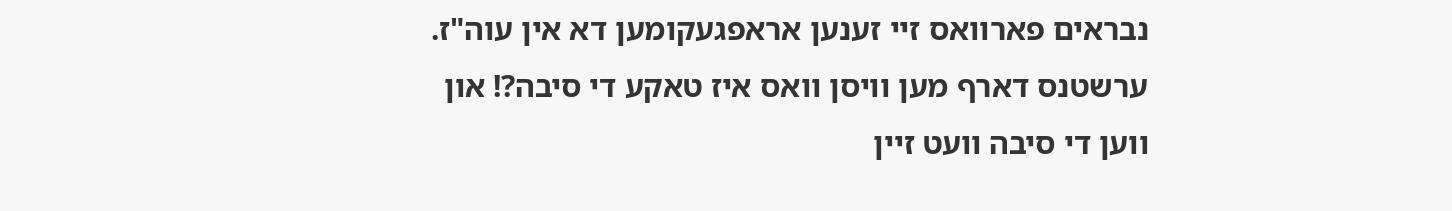נבראים פארוואס זיי זענען אראפגעקומען דא אין עוה"ז.
ערשטנס דארף מען וויסן וואס איז טאקע די סיבה?! און ווען די סיבה וועט זיין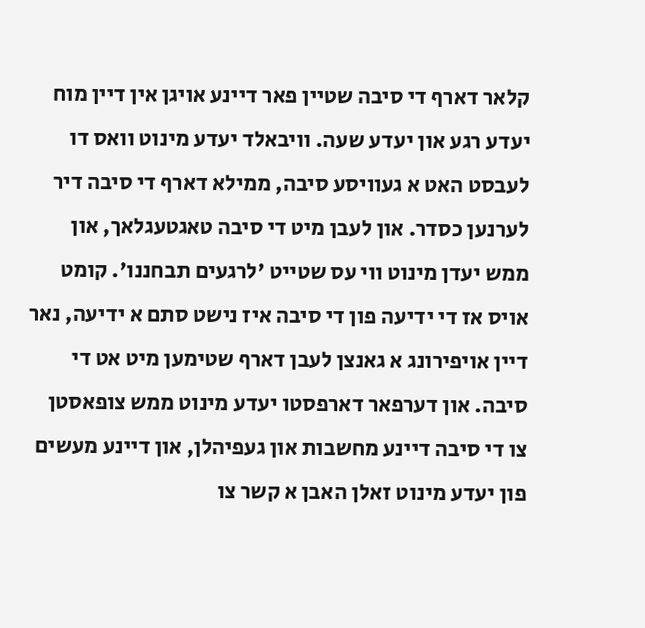קלאר דארף די סיבה שטיין פאר דיינע אויגן אין דיין מוח יעדע רגע און יעדע שעה. וויבאלד יעדע מינוט וואס דו לעבסט האט א געוויסע סיבה, ממילא דארף די סיבה דיר לערנען כסדר. און לעבן מיט די סיבה טאגטעגלאך, און ממש יעדן מינוט ווי עס שטייט 'לרגעים תבחננו'. קומט אויס אז די ידיעה פון די סיבה איז נישט סתם א ידיעה, נאר דיין אויפירונג א גאנצן לעבן דארף שטימען מיט אט די סיבה. און דערפאר דארפסטו יעדע מינוט ממש צופאסטן צו די סיבה דיינע מחשבות און געפיהלן, און דיינע מעשים פון יעדע מינוט זאלן האבן א קשר צו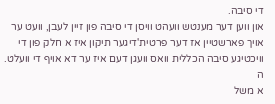די סיבה.
און ווען דער מענטש וועהט וויסן די סיבה פון זיין לעבן, וועט ער אויך פארשטיין אז דער פרטית'דיגער תיקון איז א חלק פון די וויכטיגע סיבה הכללית וואס וועגן דעם איז ער דא אויף די וועלט.
ה
א משל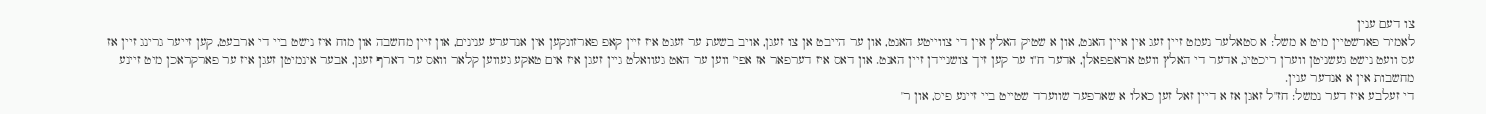צו דעם ענין
לאמיר פארשטיין מיט א משל: א סטאלער נעמט זיין זעג אין איין האנט, און א שטיק האלץ אין די צווייטע האנט, און ער הייבט אן צו זעגן, אויב בשעת ער זעגט איז זיין קאפ פארזונקען אין אנדערע ענינים, און זיין מחשבה און מוח איז נישט ביי די ארבעט, קען זייער גרינג זיין אז עס וועט נישט געשניטן ווערן ריכטיג, אדער די האלץ וועט אראפפאלן, אדער ח"ו ער קען זיך צושניידן זיין האנט. און דאס איז דערפאר אז אפי' ווען ער האט געוואלט גיין זעגן איז אים טאקע געווען קלאר וואס ער דארף זעגן, אבער אינמיטן זעגן איז ער פארקראכן מיט זיינע מחשבות אין א אנדער ענין.
די זעלבע איז דער נמשל: חז"ל זאגן אז א דיין זאל זען כאלו א שארפער שווערד שטייט ביי זיינע פיס, און ר'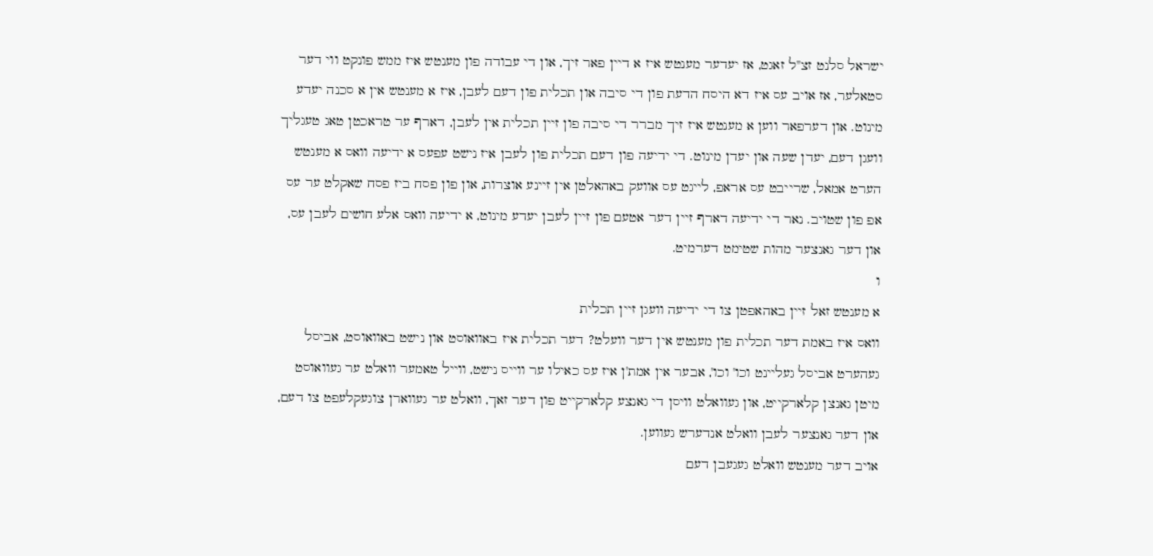ישראל סלנט זצ"ל זאגט, אז יעדער מענטש איז א דיין פאר זיך, און די עבודה פון מענטש איז ממש פונקט ווי דער סטאלער, אז אויב עס איז דא היסח הדעת פון די סיבה און תכלית פון דעם לעבן, איז א מענטש אין א סכנה יעדע מינוט. און דערפאר ווען א מענטש איז זיך מברר די סיבה פון זיין תכלית אין לעבן, דארף ער טראכטן טאג טעגליך וועגן דעם, יעדן שעה און יעדן מינוט. די ידיעה פון דעם תכלית פון לעבן איז נישט עפעס א ידיעה וואס א מענטש הערט אמאל, שרייבט עס אראפ, לייגט עס אוועק באהאלטן אין זיינע אוצרות, און פון פסח ביז פסח שאקלט ער עס אפ פון שטויב. נאר די ידיעה דארף זיין דער אטעם פון זיין לעבן יעדע מינוט, א ידיעה וואס אלע חושים לעבן עס, און דער גאנצער מהות שטימט דערמיט.
ו
א מענטש זאל זיין באהאפטן צו די ידיעה וועגן זיין תכלית
וואס איז באמת דער תכלית פון מענטש אין דער וועלט? דער תכלית איז באוואוסט און נישט באוואוסט, אביסל געהערט אביסל געליינט וכו' וכו', אבער אין אמת'ן איז עס כאילו ער ווייס נישט, ווייל טאמער וואלט ער געוואוסט מיטן גאנצן קלארקייט, און געוואלט וויסן די גאנצע קלארקייט פון דער זאך, וואלט ער געווארן צוגעקלעפט צו דעם, און דער גאנצער לעבן וואלט אנדערש געווען.
אויב דער מענטש וואלט געגעבן דעם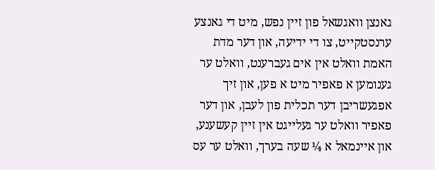גאנצן וואגשאל פון זיין נפש, מיט די גאנצע ערנסטקייט, צו די ידיעה, און דער מדת האמת וואלט אין אים געברענט, וואלט ער גענומען א פאפיר מיט א פען, און זיך אפגעשריבן דער תכלית פון לעבן, און דער פאפיר וואלט ער געלייגט אין זיין קעשענע, און איינמאל א ¼ שעה בערך, וואלט ער עס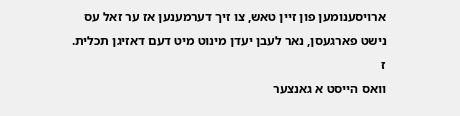ארויסענומען פון זיין טאש, צו זיך דערמענען אז ער זאל עס נישט פארגעסן, נאר לעבן יעדן מינוט מיט דעם דאזיגן תכלית.
ז
וואס הייסט א גאנצער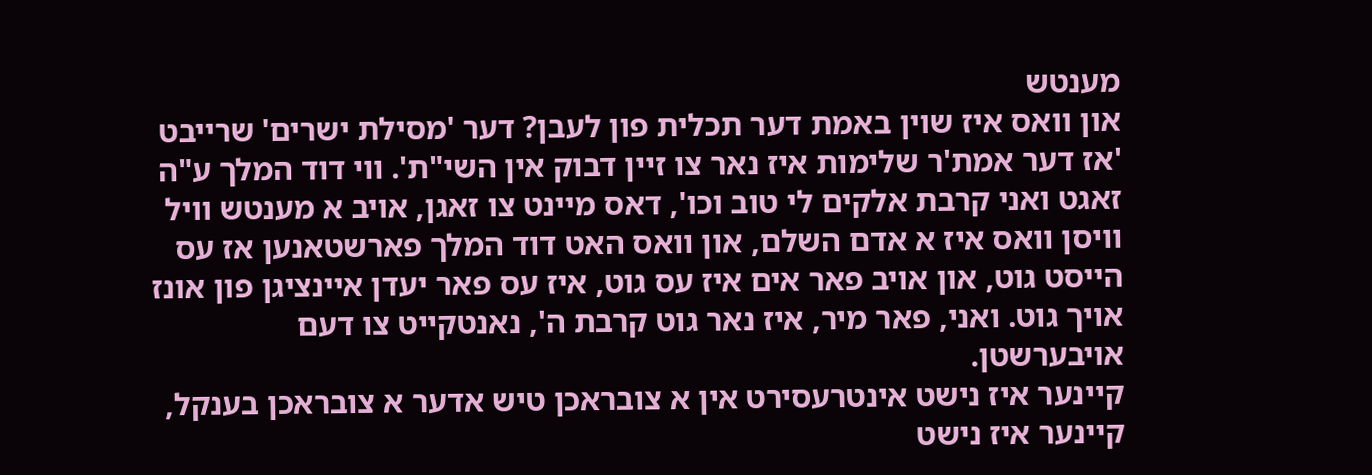מענטש
און וואס איז שוין באמת דער תכלית פון לעבן? דער 'מסילת ישרים' שרייבט 'אז דער אמת'ר שלימות איז נאר צו זיין דבוק אין השי"ת'. ווי דוד המלך ע"ה זאגט ואני קרבת אלקים לי טוב וכו', דאס מיינט צו זאגן, אויב א מענטש וויל וויסן וואס איז א אדם השלם, און וואס האט דוד המלך פארשטאנען אז עס הייסט גוט, און אויב פאר אים איז עס גוט, איז עס פאר יעדן איינציגן פון אונז אויך גוט. ואני, פאר מיר, איז נאר גוט קרבת ה', נאנטקייט צו דעם אויבערשטן.
קיינער איז נישט אינטרעסירט אין א צובראכן טיש אדער א צובראכן בענקל, קיינער איז נישט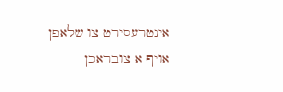אינטרעסירט צו שלאפן אויף א צובראכן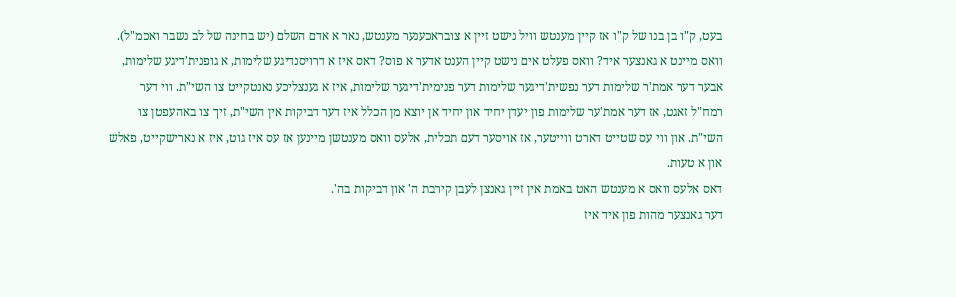בעט, ק"ו בן בנו של ק"ו אז קיין מענטש וויל נישט זיין א צובראכענער מענטש, נאר א אדם השלם (יש בחינה של לב נשבר ואכמ"ל).
וואס מיינט א גאנצער איד? וואס פעלט אים נישט קיין הענט אדער א פוס? דאס איז א דרויסנדיגע שלימות, א גופנית'דיגע שלימות, אבער דער אמת'ר שלימות דער נפשית'דיגער שלימות דער פנימית'דיגער שלימות, איז א גענצליכע נאנטקייט צו השי"ת. ווי דער רמח"ל זאגט, אז דער אמת'ער שלימות פון יעדן יחיד און יחיד אן יוצא מן הכלל איז דער דביקות אין השי"ת, זיך צו באהעפטן צו השי"ת. און ווי עס שטייט דארט ווייטער, אז אויסער דעם תכלית, אלעס וואס מענטשן מיינען אז עס איז גוט, איז א נארישקייט, פאלש און א טעות.
דאס אלעס וואס א מענטש האט באמת אין זיין גאנצן לעבן קירבת ה' און דביקות בה'.
דער גאנצער מהות פון איד איז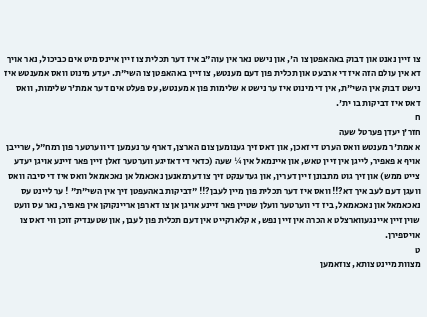צו זיין נאנט און דבוק באהאפטן צו ה', און נישט נאר אין עוה"ב איז דער תכלית צו זיין איינס מיט אים כביכול, נאר אויך דא אין עולם הזה איז די ארבעט און תכלית פון דעם מענטש, צו זיין באהאפטן צו השי"ת. יעדע מינוט וואס אמענטש איז נישט דבוק אין השי"ת, אין די מינוט איז ער נישט א שלימות פון א מענטש, עס פעלט אים דער אמת'ר שלימות, וואס דאס איז דביקות בו ית'.
ח
חזר'ן יעדן פערטל שעה
א אמת'ר מענטש וואס הערט די זאכן, און דאס זיך גענומען צום הארצן, דארף ער נעמען די ווערטער פון רמח"ל, שרייבן אויף א פאפיר, לייגן אין זיין טאש, און איינמאל אין ¼ שעה (כדאי די דאזיגע ווערטער זאלן זיין פאר זיינע אויגן יעדע צייט ממש) און זיך גוט מתבונן זיין דערין, און געדענקט זיך צו דערמאנען נאכאמל אן נאכאמאל וואס איז די סיבה וואס וועגן דעם לעב איך דא?!! וואס איז דער תכלית פון מיין לעבן?!! "דביקות באהעפטן זיך אין השי"ת" ! ער ליינט עס נאכאמאל און נאכאמאל, ביז די ווערטער וועלן שטיין פאר זיינע אויגן אן צו דארפן אריינקוקן אין פאפיר, נאר עס וועט שוין זיין איינגעווארצלט א הכרה אין זיין נפש, א קלארקייט אין דעם תכלית פון לעבן, און שטענדיק זוכן ווי דאס צו אויספירן.
ט
מצוות מיינט צותא, צוזאמען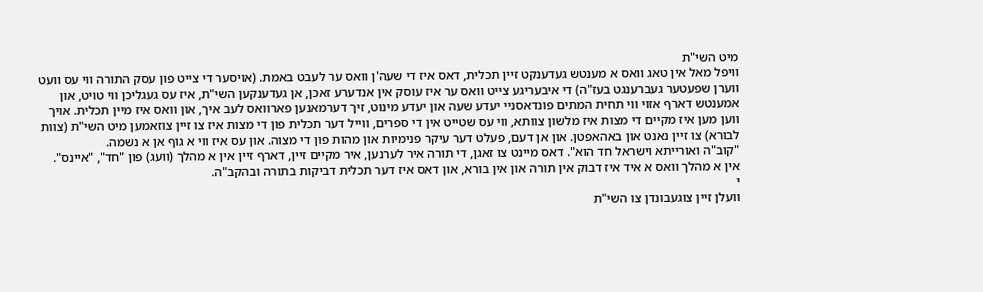מיט השי"ת
וויפל מאל אין טאג וואס א מענטש געדענקט זיין תכלית, דאס איז די שעה'ן וואס ער לעבט באמת. (אויסער די צייט פון עסק התורה ווי עס וועט ווערן שפעטער געברענגט בעז"ה) די איבעריגע צייט וואס ער איז עוסק אין אנדערע זאכן, אן געדענקען השי"ת, איז עס געגליכן ווי טויט, און אמענטש דארף אזוי ווי תחית המתים פונדאסניי יעדע שעה און יעדע מינוט, זיך דערמאנען פארוואס לעב איך, און וואס איז מיין תכלית. אויך ווען מען איז מקיים די מצות איז מלשון צוותא, ווי עס שטייט אין די ספרים, ווייל דער תכלית פון די מצות איז צו זיין צוזאמען מיט השי"ת (צוות לבורא) צו זיין נאנט און באהאפטן. און אן דעם, פעלט דער עיקר פנימיות און מהות פון די מצוה. און עס איז ווי א גוף אן א נשמה.
"קוב"ה ואורייתא וישראל חד הוא". דאס מיינט צו זאגן, די תורה איר לערנען, איר מקיים זיין, דארף זיין אין א מהלך (וועג) פון "חד", "איינס". אין א מהלך וואס א איד איז דבוק אין תורה און אין בורא, און דאס איז דער תכלית דביקות בתורה ובהקב"ה.
י
וועלן זיין צוגעבונדן צו השי"ת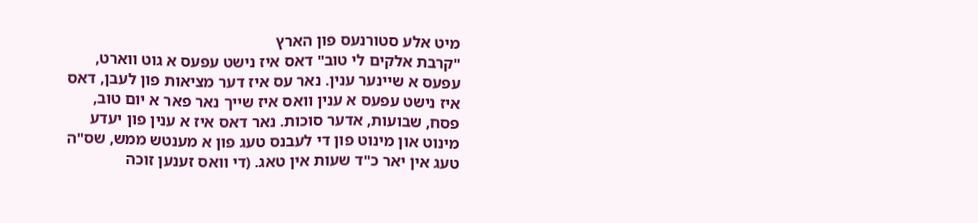מיט אלע סטורנעס פון הארץ
"קרבת אלקים לי טוב" דאס איז נישט עפעס א גוט ווארט, עפעס א שיינער ענין. נאר עס איז דער מציאות פון לעבן, דאס איז נישט עפעס א ענין וואס איז שייך נאר פאר א יום טוב, פסח, שבועות, אדער סוכות. נאר דאס איז א ענין פון יעדע מינוט און מינוט פון די לעבנס טעג פון א מענטש ממש, שס"ה טעג אין יאר כ"ד שעות אין טאג. (די וואס זענען זוכה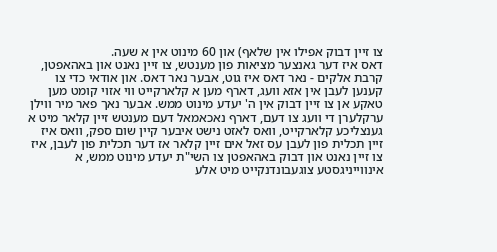צו זיין דבוק אפילו אין שלאף) און 60 מינוט אין א שעה.
דאס איז דער גאנצער מציאות פון מענטש, צו זיין נאנט און באהאפטן, קרבת אלקים - נאר דאס איז גוט, אבער נאר דאס. און אודאי כדי צו קענען לעבן אין אזא וועג, דארף מען א קלארקייט ווי אזוי קומט מען טאקע אן צו זיין דבוק אין ה' יעדע מינוט ממש. אבער נאך פאר מיר ווילן ערקלערן די וועג צו דעם, דארף נאכאמאל דעם מענטש זיין קלאר מיט א גענצליכע קלארקייט, וואס לאזט נישט איבער קיין שום ספק, וואס איז זיין תכלית פון לעבן עס זאל אים זיין קלאר אז דער תכלית פון לעבן, איז צו זיין נאנט און דבוק באהאפטן צו השי"ת יעדע מינוט ממש, א אינווייניגסטע צוגעבונדנקייט מיט אלע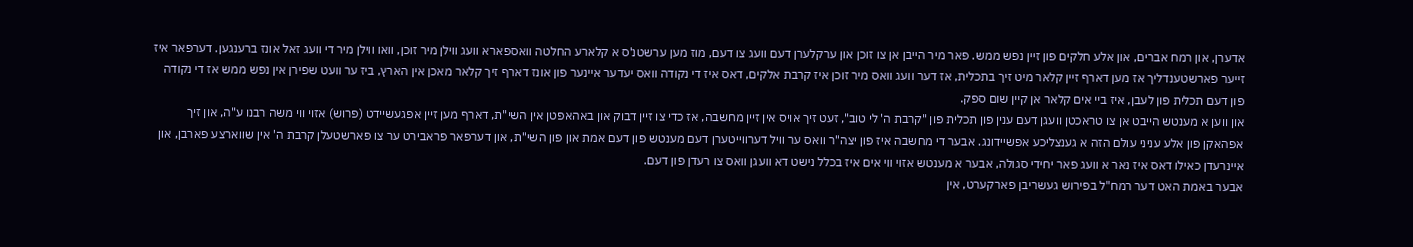אדערן, און רמח אברים, און אלע חלקים פון זיין נפש ממש. פאר מיר הייבן אן צו זוכן און ערקלערן דעם וועג צו דעם, מוז מען ערשטנ'ס א קלארע החלטה וואספארא וועג ווילן מיר זוכן, וואו ווילן מיר די וועג זאל אונז ברענגען. דערפאר איז זייער פארשטענדליך אז מען דארף זיין קלאר מיט זיך בתכלית, אז דער וועג וואס מיר זוכן איז קרבת אלקים, דאס איז די נקודה וואס יעדער איינער פון אונז דארף זיך קלאר מאכן אין הארץ, ביז ער וועט שפירן אין נפש ממש אז די נקודה פון דעם תכלית פון לעבן, איז ביי אים קלאר אן קיין שום ספק.
און ווען א מענטש הייבט אן צו טראכטן וועגן דעם ענין פון תכלית פון "קרבת ה' לי טוב", זעט זיך אויס אין זיין מחשבה, אז כדי צו זיין דבוק און באהאפטן אין השי"ת, דארף מען זיין אפגעשיידט (פרוש) אזוי ווי משה רבנו ע"ה, און זיך אפהאקן פון אלע עניני עולם הזה א גענצליכע אפשיידונג. אבער די מחשבה איז פון יצה"ר וואס ער וויל דערווייטערן דעם מענטש פון דעם אמת און פון השי"ת, און דערפאר פראבירט ער צו פארשטעלן קרבת ה' אין שווארצע פארבן, און איינרעדן כאילו דאס איז נאר א וועג פאר יחידי סגולה, אבער א מענטש אזוי ווי אים איז בכלל נישט דא וועגן וואס צו רעדן פון דעם.
אבער באמת האט דער רמח"ל בפירוש געשריבן פארקערט, אין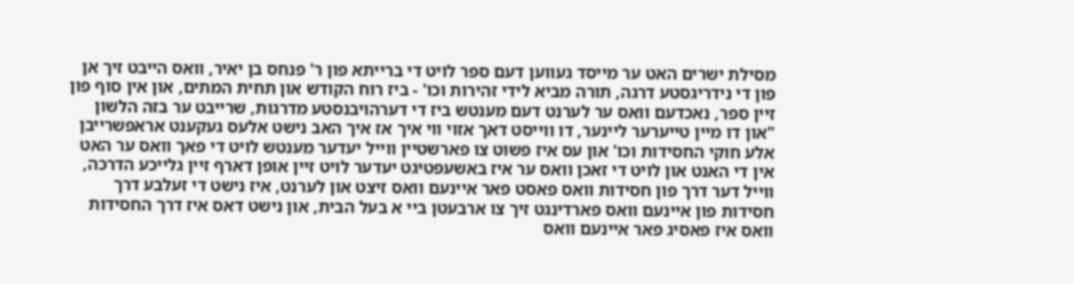מסילת ישרים האט ער מייסד געווען דעם ספר לויט די ברייתא פון ר' פנחס בן יאיר, וואס הייבט זיך אן פון די נידריגסטע דרגה, תורה מביא לידי זהירות וכו' - ביז רוח הקודש און תחית המתים, און אין סוף פון זיין ספר, נאכדעם וואס ער לערנט דעם מענטש ביז די דערהויבנסטע מדרגות, שרייבט ער בזה הלשון "און דו מיין טייערער ליינער, דו ווייסט דאך אזוי ווי איך אז איך האב נישט אלעס געקענט אראפשרייבן אלע חוקי החסידות וכו' און עס איז פשוט צו פארשטיין ווייל יעדער מענטש לויט די פאך וואס ער האט אין די האנט און לויט די זאכן וואס ער איז באשעפטיגט יעדער לויט זיין אופן דארף זיין גלייכע הדרכה, ווייל דער דרך פון חסידות וואס פאסט פאר איינעם וואס זיצט און לערנט, איז נישט די זעלבע דרך חסידות פון איינעם וואס פארדינגט זיך צו ארבעטן ביי א בעל הבית, און נישט דאס איז דרך החסידות וואס איז פאסיג פאר איינעם וואס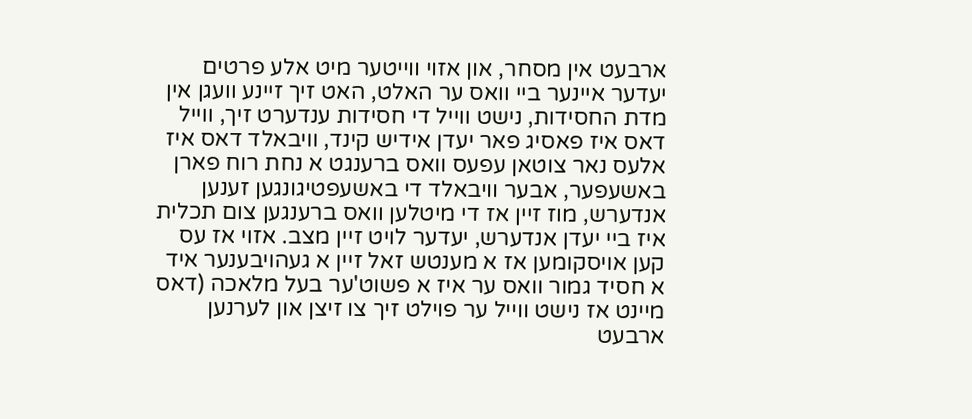ארבעט אין מסחר, און אזוי ווייטער מיט אלע פרטים יעדער איינער ביי וואס ער האלט, האט זיך זיינע וועגן אין מדת החסידות, נישט ווייל די חסידות ענדערט זיך, ווייל דאס איז פאסיג פאר יעדן אידיש קינד, וויבאלד דאס איז אלעס נאר צוטאן עפעס וואס ברענגט א נחת רוח פארן באשעפער, אבער וויבאלד די באשעפטיגונגען זענען אנדערש, מוז זיין אז די מיטלען וואס ברענגען צום תכלית איז ביי יעדן אנדערש, יעדער לויט זיין מצב. אזוי אז עס קען אויסקומען אז א מענטש זאל זיין א געהויבענער איד א חסיד גמור וואס ער איז א פשוט'ער בעל מלאכה (דאס מיינט אז נישט ווייל ער פוילט זיך צו זיצן און לערנען ארבעט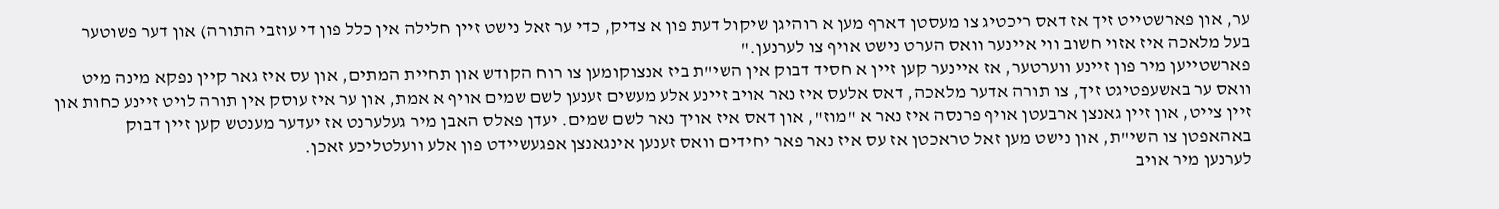ער, און פארשטייט זיך אז דאס ריכטיג צו מעסטן דארף מען א רוהיגן שיקול דעת פון א צדיק, כדי ער זאל נישט זיין חלילה אין כלל פון די עוזבי התורה) און דער פשוטער בעל מלאכה איז אזוי חשוב ווי איינער וואס הערט נישט אויף צו לערנען."
פארשטייען מיר פון זיינע ווערטער, אז איינער קען זיין א חסיד דבוק אין השי"ת ביז אנצוקומען צו רוח הקודש און תחיית המתים, און עס איז גאר קיין נפקא מינה מיט וואס ער באשעפטיגט זיך, צו תורה אדער מלאכה, דאס אלעס איז נאר אויב זיינע אלע מעשים זענען לשם שמים אויף א אמת, און ער איז עוסק אין תורה לויט זיינע כחות און זיין צייט, און זיין גאנצן ארבעטן אויף פרנסה איז נאר א "מוז", און דאס איז אויך נאר לשם שמים. יעדן פאלס האבן מיר געלערנט אז יעדער מענטש קען זיין דבוק באהאפטן צו השי"ת, און נישט מען זאל טראכטן אז עס איז נאר פאר יחידים וואס זענען אינגאנצן אפגעשיידט פון אלע וועלטליכע זאכן.
לערנען מיר אויב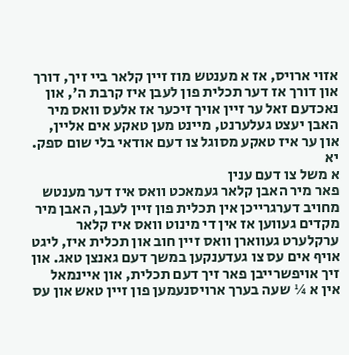אזוי ארויס, אז א מענטש מוז זיין קלאר ביי זיך, דורך און דורך אז דער תכלית פון לעבן איז קרבת ה', און נאכדעם זאל ער זיין אויך זיכער אז אלעס וואס מיר האבן יעצט געלערנט, מיינט מען טאקע אים אליין, און ער איז טאקע מסוגל צו דעם אודאי בלי שום ספק.
יא
א משל צו דעם ענין
פאר מיר האבן קלאר געמאכט וואס איז דער מענטש מחויב דערגרייכן אין תכלית פון זיין לעבן, האבן מיר מקדים געווען אז אין די מינוט וואס איז קלאר ערקלערט געווארן וואס זיין חוב און תכלית איז, ליגט אויף אים עס צו געדענקען במשך דעם גאנצן טאג. און זיך אויפשרייבן פאר זיך דעם תכלית, און איינמאל אין א ¼ שעה בערך ארויסנעמען פון זיין טאש און עס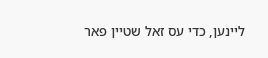ליינען, כדי עס זאל שטיין פאר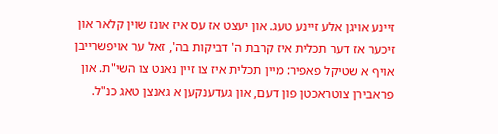זיינע אויגן אלע זיינע טעג. און יעצט אז עס איז אונז שוין קלאר און זיכער אז דער תכלית איז קרבת ה' דביקות בה', זאל ער אויפשרייבן אויף א שטיקל פאפיר: מיין תכלית איז צו זיין נאנט צו השי"ת. און פראבירן צוטראכטן פון דעם, און געדענקען א גאנצן טאג כנ"ל.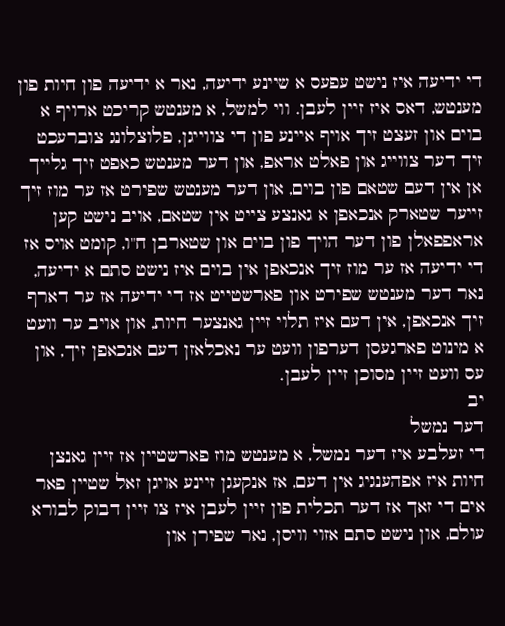די ידיעה איז נישט עפעס א שיינע ידיעה, נאר א ידיעה פון חיות פון מענטש, דאס איז זיין לעבן. ווי למשל, א מענטש קריכט ארויף א בוים און זעצט זיך אויף איינע פון די צווייגן, פלוצלונג צוברעכט זיך דער צווייג און פאלט אראפ, און דער מענטש כאפט זיך גלייך אן אין דעם שטאם פון בוים, און דער מענטש שפירט אז ער מוז זיך זייער שטארק אנכאפן א גאנצע צייט אין שטאם, אויב נישט קען אראפפאלן פון דער הויך פון בוים און שטארבן ח"ו, קומט אויס אז די ידיעה אז ער מוז זיך אנכאפן אין בוים איז נישט סתם א ידיעה, נאר דער מענטש שפירט און פארשטייט אז די ידיעה אז ער דארף זיך אנכאפן, אין דעם איז תלוי זיין גאנצער חיות, און אויב ער וועט א מינוט פארגעסן דערפון וועט ער נאכלאזן דעם אנכאפן זיך, און עס וועט זיין מסוכן זיין לעבן.
יב
דער נמשל
די זעלבע איז דער נמשל, א מענטש מוז פארשטיין אז זיין גאנצן חיות איז אפהענגיג אין דעם, אז אנקעגן זיינע אויגן זאל שטיין פאר אים די זאך אז דער תכלית פון זיין לעבן איז צו זיין דבוק לבורא עולם, און נישט סתם אזוי וויסן, נאר שפירן און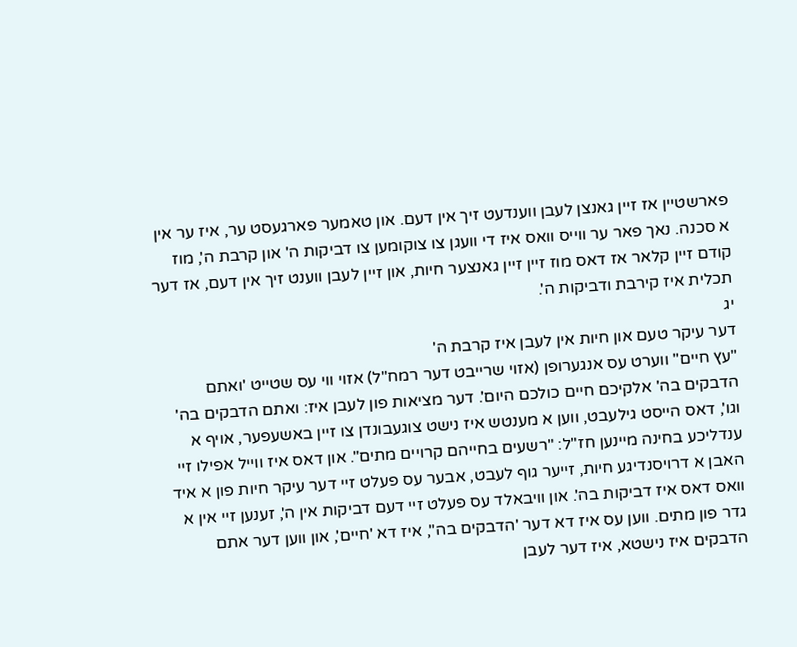פארשטיין אז זיין גאנצן לעבן ווענדעט זיך אין דעם. און טאמער פארגעסט ער, איז ער אין א סכנה. נאך פאר ער ווייס וואס איז די וועגן צו צוקומען צו דביקות ה' און קרבת ה', מוז קודם זיין קלאר אז דאס מוז זיין זיין גאנצער חיות, און זיין לעבן ווענט זיך אין דעם, אז דער תכלית איז קירבת ודביקות ה'.
יג
דער עיקר טעם און חיות אין לעבן איז קרבת ה'
"עץ חיים" ווערט עס אנגערופן (אזוי שרייבט דער רמח"ל) אזוי ווי עס שטייט 'ואתם הדבקים בה' אלקיכם חיים כולכם היום'. דער מציאות פון לעבן איז: ואתם הדבקים בה' וגו', דאס הייסט גילעבט, ווען א מענטש איז נישט צוגעבונדן צו זיין באשעפער, אויף א ענדליכע בחינה מיינען חז"ל: "רשעים בחייהם קרויים מתים". און דאס איז ווייל אפילו זיי האבן א דרויסנדיגע חיות, זייער גוף לעבט, אבער עס פעלט זיי דער עיקר חיות פון א איד וואס דאס איז דביקות בה'. און וויבאלד עס פעלט זיי דעם דביקות אין ה', זענען זיי אין א גדר פון מתים. ווען עס איז דא דער 'הדבקים בה'', איז דא 'חיים', און ווען דער אתם הדבקים איז נישטא, איז דער לעבן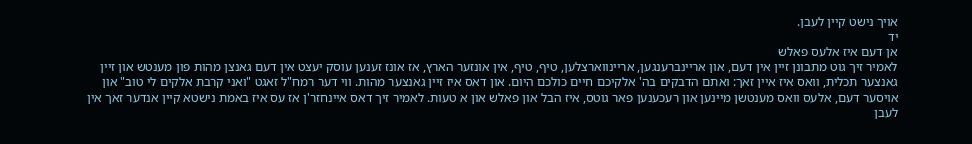אויך נישט קיין לעבן.
יד
אן דעם איז אלעס פאלש
לאמיר זיך גוט מתבונן זיין אין דעם, און אריינברענגען, אריינווארצלען, טיף, טיף, אין אונזער הארץ, אז אונז זענען עוסק יעצט אין דעם גאנצן מהות פון מענטש און זיין גאנצער תכלית, וואס איז איין זאך: ואתם הדבקים בה' אלקיכם חיים כולכם היום. און דאס איז זיין גאנצער מהות. ווי דער רמח"ל זאגט "ואני קרבת אלקים לי טוב" און אויסער דעם, אלעס וואס מענטשן מיינען און רעכענען פאר גוטס, איז הבל און פאלש און א טעות. לאמיר זיך דאס איינחזר'ן אז עס איז באמת נישטא קיין אנדער זאך אין לעבן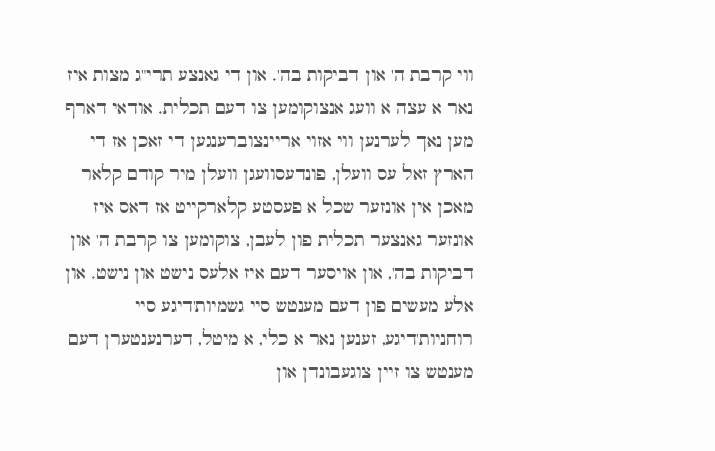ווי קרבת ה' און דביקות בה'. און די גאנצע תרי"ג מצות איז נאר א עצה א וועג אנצוקומען צו דעם תכלית. אודאי דארף מען נאך לערנען ווי אזוי אריינצוברענגען די זאכן אז די הארץ זאל עס וועלן, פונדעסוועגן וועלן מיר קודם קלאר מאכן אין אונזער שכל א פעסטע קלארקייט אז דאס איז אונזער גאנצער תכלית פון לעבן, צוקומען צו קרבת ה' און דביקות בה', און אויסער דעם איז אלעס נישט און נישט. און אלע מעשים פון דעם מענטש סיי גשמיות'דיגע סיי רוחניות'דיגע, זענען נאר א כלי, א מיטל, דערנענטערן דעם מענטש צו זיין צוגעבונדן און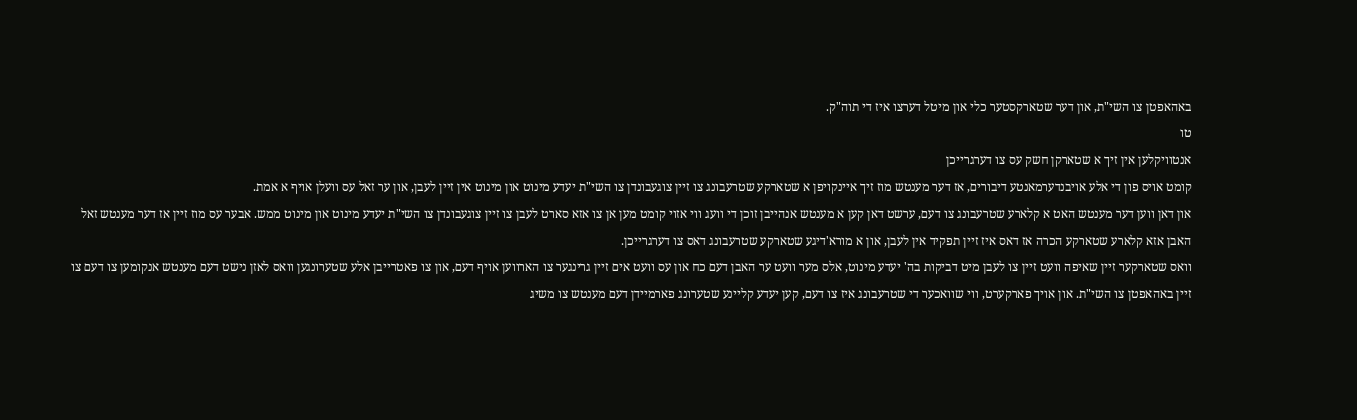באהאפטן צו השי"ת, און דער שטארקסטער כלי און מיטל דערצו איז די תוה"ק.
טו
אנטוויקלען אין זיך א שטארקן חשק עס צו דערגרייכן
קומט אויס פון די אלע אויבנדערמאנטע דיבורים, אז דער מענטש מוז זיך איינקויפן א שטארקע שטרעבונג צו זיין צוגעבונדן צו השי"ת יעדע מינוט און מינוט אין זיין לעבן, און ער זאל עס וועלן אויף א אמת.
און דאן ווען דער מענטש האט א קלארע שטרעבונג צו דעם, ערשט דאן קען א מענטש אנהייבן זוכן די וועג ווי אזוי קומט מען אן צו אזא סארט לעבן צו זיין צוגעבונדן צו השי"ת יעדע מינוט און מינוט ממש. אבער עס מוז זיין אז דער מענטש זאל האבן אזא קלארע שטארקע הכרה אז דאס איז זיין תפקיד אין לעבן, און א מורא'דיגע שטארקע שטרעבונג דאס צו דערגרייכן.
וואס שטארקער זיין שאיפה וועט זיין צו לעבן מיט דביקות בה' יעדע מינוט, אלס מער וועט ער האבן דעם כח און עס וועט אים זיין גרינגער צו הארווען אויף דעם, און צו פאטרייבן אלע שטערונגען וואס לאזן נישט דעם מענטש אנקומען צו דעם צו זיין באהאפטן צו השי"ת. און אויך פארקערט, ווי שוואכער די שטרעבונג איז צו דעם, קען יעדע קליינע שטערונג פארמיידן דעם מענטש צו משיג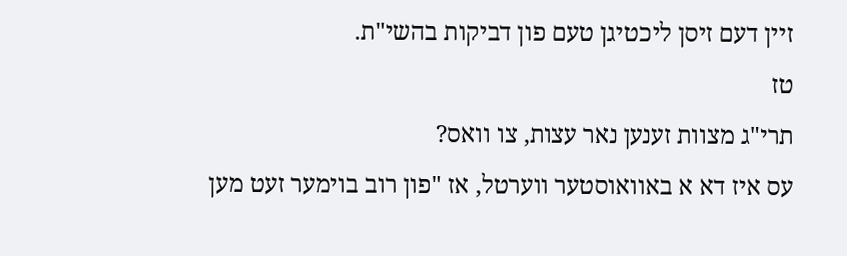זיין דעם זיסן ליכטיגן טעם פון דביקות בהשי"ת.
טז
תרי"ג מצוות זענען נאר עצות, צו וואס?
עס איז דא א באוואוסטער ווערטל, אז "פון רוב בוימער זעט מען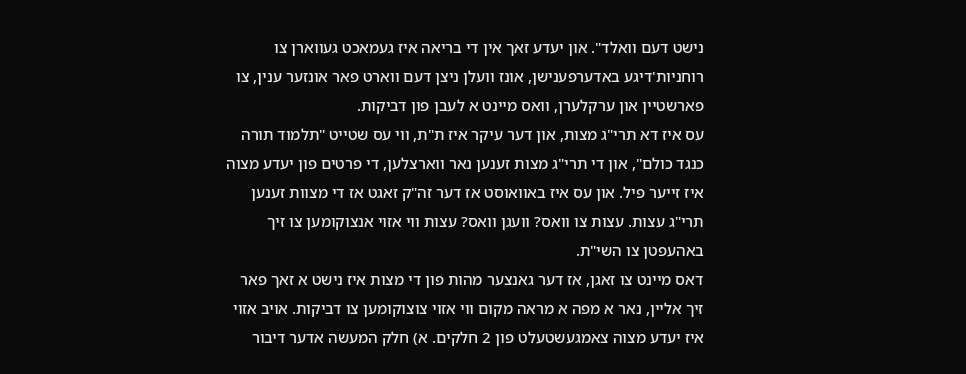נישט דעם וואלד". און יעדע זאך אין די בריאה איז געמאכט געווארן צו רוחניות'דיגע באדערפענישן, אונז וועלן ניצן דעם ווארט פאר אונזער ענין, צו פארשטיין און ערקלערן, וואס מיינט א לעבן פון דביקות.
עס איז דא תרי"ג מצות, און דער עיקר איז ת"ת, ווי עס שטייט "תלמוד תורה כנגד כולם", און די תרי"ג מצות זענען נאר ווארצלען, די פרטים פון יעדע מצוה איז זייער פיל. און עס איז באוואוסט אז דער זה"ק זאגט אז די מצוות זענען תרי"ג עצות. עצות צו וואס? וועגן וואס? עצות ווי אזוי אנצוקומען צו זיך באהעפטן צו השי"ת.
דאס מיינט צו זאגן, אז דער גאנצער מהות פון די מצות איז נישט א זאך פאר זיך אליין, נאר א מפה א מראה מקום ווי אזוי צוצוקומען צו דביקות. אויב אזוי איז יעדע מצוה צאמגעשטעלט פון 2 חלקים. א) חלק המעשה אדער דיבור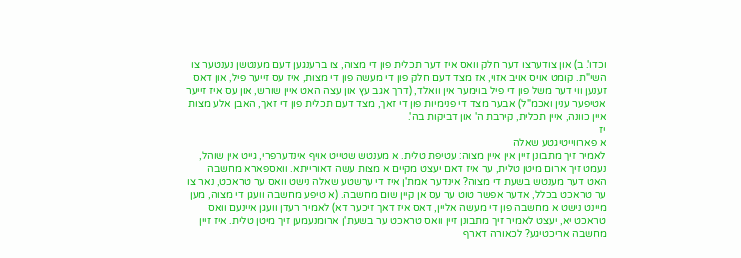וכדו'. ב) און צודערצו דער חלק וואס איז דער תכלית פון די מצוה, צו ברענגען דעם מענטשן נענטער צו השי"ת. קומט אויס אויב אזוי, אז מצד דעם חלק פון די מעשה פון די מצות, איז עס זייער פיל, און דאס זענען ווי דער משל פון די פיל בוימער אין וואלד, (דרך אגב עץ און עצה האט איין שורש, און עס איז זייער אטיפער ענין ואכמ"ל) אבער מצד די פנימיות פון די זאך, מצד דעם תכלית פון די זאך, האבן אלע מצות איין כוונה, איין תכלית, קירבת ה' און דביקות בה'.
יז
א פארווייטיגטע שאלה
לאמיר זיך מתבונן זיין אין איין מצוה: עטיפת טלית. א מענטש שטייט אויף אינדערפרי, גייט אין שוהל, נעמט זיך ארום מיטן טלית, ער איז דאם יעצט מקיים א מצות עשה דאורייתא. וואספארא מחשבה האט דער מענטש בשעת די מצוה? אינדער אמת'ן איז די ערשטע שאלה נישט וואס ער טראכט, נאר צו ער טראכט בכלל, אדער אפשר טוט ער עס אן קיין שום מחשבה. (א טיפע מחשבה וועגן די מצוה, מען מיינט נישט א מחשבה פון די מעשה אליין, דאס איז דאך זיכער דא) לאמיר רעדן וועגן איינעם וואס טראכט יא, יעצט לאמיר זיך מתבונן זיין וואס טראכט ער בשעת'ן ארומנעמען זיך מיטן טלית. איז זיין מחשבה אריכטיגע? לכאורה דארף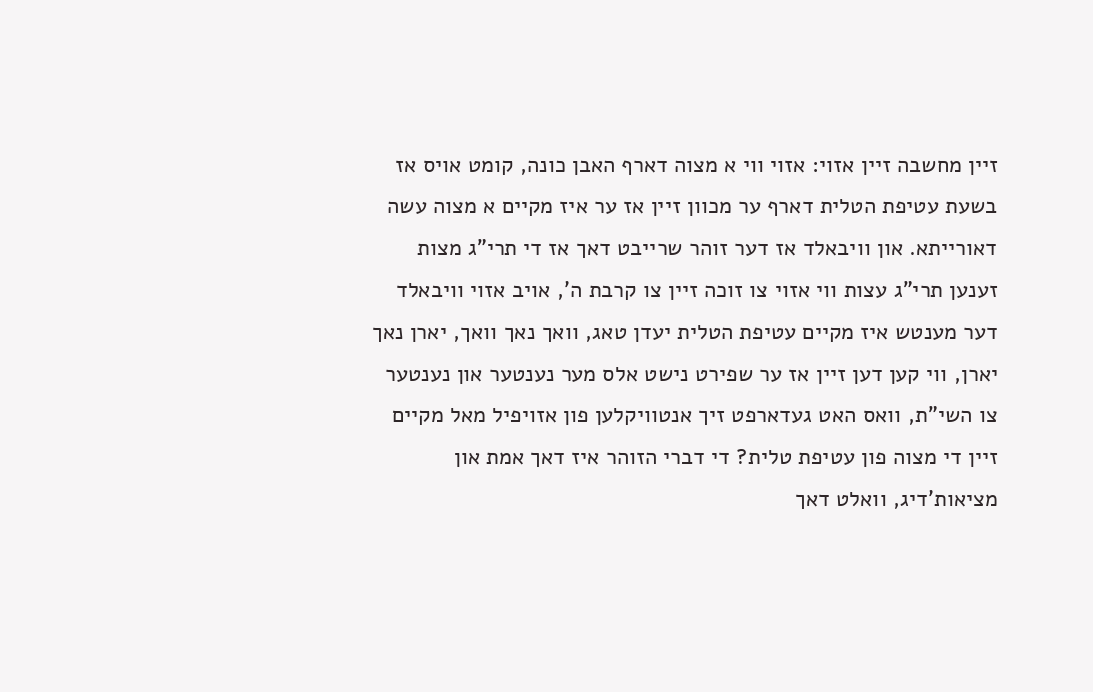זיין מחשבה זיין אזוי: אזוי ווי א מצוה דארף האבן כונה, קומט אויס אז בשעת עטיפת הטלית דארף ער מכוון זיין אז ער איז מקיים א מצוה עשה דאורייתא. און וויבאלד אז דער זוהר שרייבט דאך אז די תרי"ג מצות זענען תרי"ג עצות ווי אזוי צו זוכה זיין צו קרבת ה', אויב אזוי וויבאלד דער מענטש איז מקיים עטיפת הטלית יעדן טאג, וואך נאך וואך, יארן נאך יארן, ווי קען דען זיין אז ער שפירט נישט אלס מער נענטער און נענטער צו השי"ת, וואס האט געדארפט זיך אנטוויקלען פון אזויפיל מאל מקיים זיין די מצוה פון עטיפת טלית? די דברי הזוהר איז דאך אמת און מציאות'דיג, וואלט דאך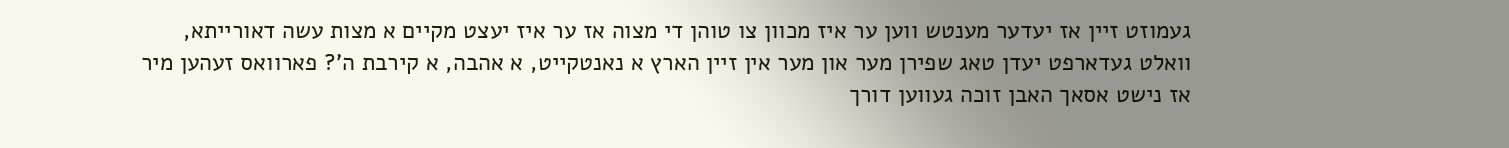געמוזט זיין אז יעדער מענטש ווען ער איז מכוון צו טוהן די מצוה אז ער איז יעצט מקיים א מצות עשה דאורייתא, וואלט געדארפט יעדן טאג שפירן מער און מער אין זיין הארץ א נאנטקייט, א אהבה, א קירבת ה'? פארוואס זעהען מיר אז נישט אסאך האבן זוכה געווען דורך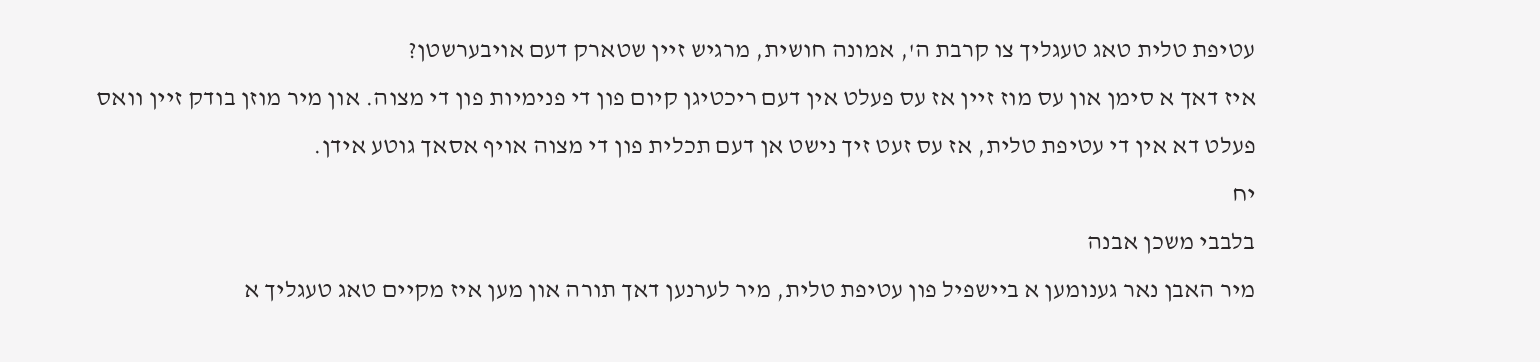עטיפת טלית טאג טעגליך צו קרבת ה', אמונה חושית, מרגיש זיין שטארק דעם אויבערשטן?
איז דאך א סימן און עס מוז זיין אז עס פעלט אין דעם ריכטיגן קיום פון די פנימיות פון די מצוה. און מיר מוזן בודק זיין וואס פעלט דא אין די עטיפת טלית, אז עס זעט זיך נישט אן דעם תכלית פון די מצוה אויף אסאך גוטע אידן.
יח
בלבבי משכן אבנה
מיר האבן נאר גענומען א ביישפיל פון עטיפת טלית, מיר לערנען דאך תורה און מען איז מקיים טאג טעגליך א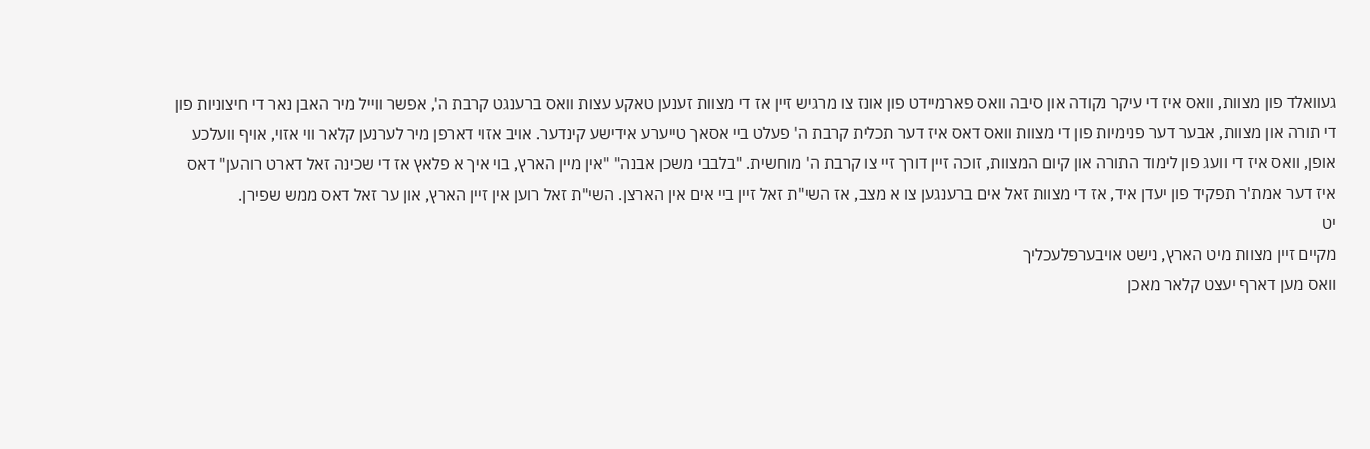געוואלד פון מצוות, וואס איז די עיקר נקודה און סיבה וואס פארמיידט פון אונז צו מרגיש זיין אז די מצוות זענען טאקע עצות וואס ברענגט קרבת ה', אפשר ווייל מיר האבן נאר די חיצוניות פון די תורה און מצוות, אבער דער פנימיות פון די מצוות וואס דאס איז דער תכלית קרבת ה' פעלט ביי אסאך טייערע אידישע קינדער. אויב אזוי דארפן מיר לערנען קלאר ווי אזוי, אויף וועלכע אופן, וואס איז די וועג פון לימוד התורה און קיום המצוות, זוכה זיין דורך זיי צו קרבת ה' מוחשית. "בלבבי משכן אבנה" "אין מיין הארץ, בוי איך א פלאץ אז די שכינה זאל דארט רוהען" דאס איז דער אמת'ר תפקיד פון יעדן איד, אז די מצוות זאל אים ברענגען צו א מצב, אז השי"ת זאל זיין ביי אים אין הארצן. השי"ת זאל רוען אין זיין הארץ, און ער זאל דאס ממש שפירן.
יט
מקיים זיין מצוות מיט הארץ, נישט אויבערפלעכליך
וואס מען דארף יעצט קלאר מאכן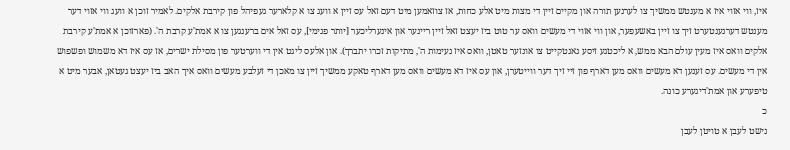איז, ווי אזוי איז א מענטש ממשיך צו לערנען תורה און מקיים זיין די מצות מיט אלע כחות, אז צוזאמען מיט דעם זאל עס זיין א וועג צו א קלארער געפיהל פון קירבת אלקים. לאמיר זוכן א וועג ווי אזוי דער מענטש דערנענטערט זיך צו זיין באשעפער, און ווי אזוי די מעשים וואס ער טוט ביז יעצט זאל זיין ריינער און אינערליכער [יותר פנימי], עס זאל אים ברענגען צו א אמת'ע קרבת ה'. (פארזוכן א אמת'ע קירבת אלקים וואס איז מעין עולם הבא ממש, א ליכטגע זיסע נאנטקייט צו אונזער טאטן, וואס איז נעימות ה', מתיקות זכרו יתברך). און אלעס ליגט אין די ווערטער פון מסילת ישרים, אז עס איז דא משמוש ופשפוש אין די מעשים. עס זענען דא מעשים וואס מען דארף פון זיי זיך דער ווייטערן, און עס איז דא מעשים וואס מען דארף טאקע ממשיך זיין צו מאכן די זעלבע מעשים וואס איך האב ביז יעצט געטאן, אבער מיט א טיפערע און אמת'דיגערע כונה.
כ
נישט לעבן א טויטן לעבן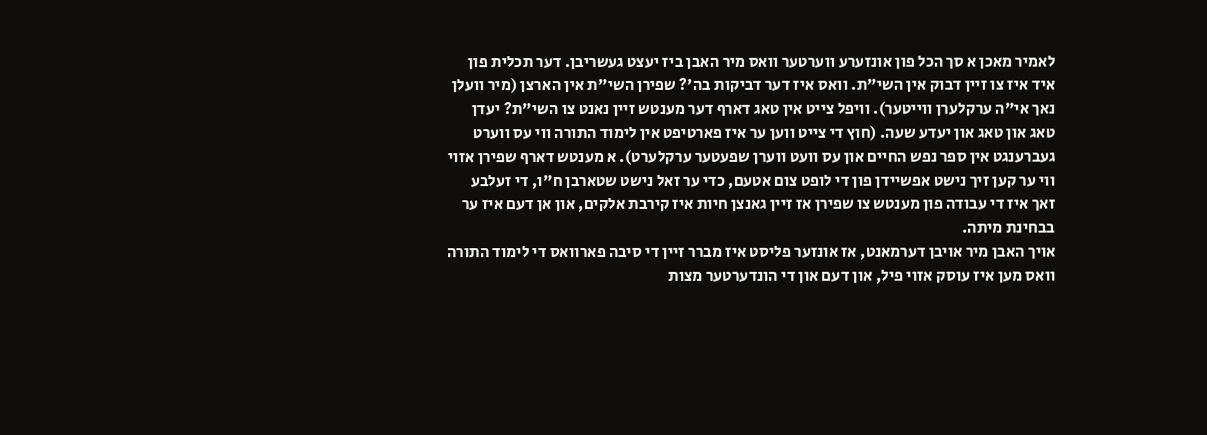לאמיר מאכן א סך הכל פון אונזערע ווערטער וואס מיר האבן ביז יעצט געשריבן. דער תכלית פון איד איז צו זיין דבוק אין השי"ת. וואס איז דער דביקות בה'? שפירן השי"ת אין הארצן (מיר וועלן נאך אי"ה ערקלערן ווייטער). וויפל צייט אין טאג דארף דער מענטש זיין נאנט צו השי"ת? יעדן טאג און טאג און יעדע שעה. (חוץ די צייט ווען ער איז פארטיפט אין לימוד התורה ווי עס ווערט געברענגט אין ספר נפש החיים און עס וועט ווערן שפעטער ערקלערט). א מענטש דארף שפירן אזוי ווי ער קען זיך נישט אפשיידן פון די לופט צום אטעם, כדי ער זאל נישט שטארבן ח"ו, די זעלבע זאך איז די עבודה פון מענטש צו שפירן אז זיין גאנצן חיות איז קירבת אלקים, און אן דעם איז ער בבחינת מיתה.
אויך האבן מיר אויבן דערמאנט, אז אונזער פליסט איז מברר זיין די סיבה פארוואס די לימוד התורה וואס מען איז עוסק אזוי פיל, און דעם און די הונדערטער מצות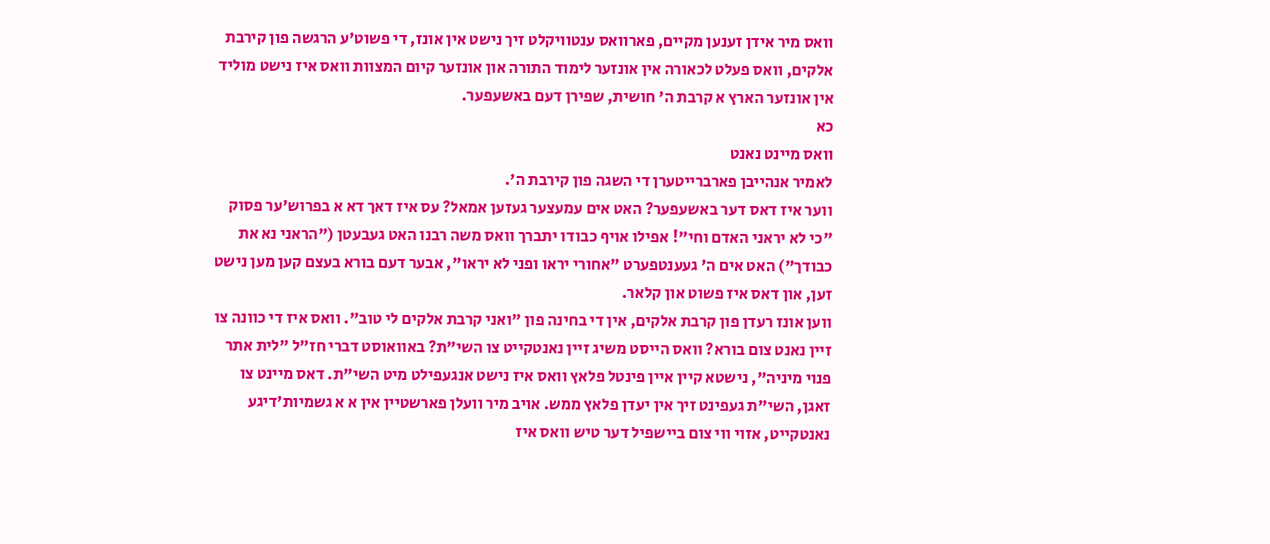וואס מיר אידן זענען מקיים, פארוואס ענטוויקלט זיך נישט אין אונז, די פשוט'ע הרגשה פון קירבת אלקים, וואס פעלט לכאורה אין אונזער לימוד התורה און אונזער קיום המצוות וואס איז נישט מוליד אין אונזער הארץ א קרבת ה' חושית, שפירן דעם באשעפער.
כא
וואס מיינט נאנט
לאמיר אנהייבן פארברייטערן די השגה פון קירבת ה'.
ווער איז דאס דער באשעפער? האט אים עמעצער געזען אמאל? עס איז דאך דא א בפרוש'ער פסוק "כי לא יראני האדם וחי"! אפילו אויף כבודו יתברך וואס משה רבנו האט געבעטן ("הראני נא את כבודך") האט אים ה' געענטפערט "אחורי יראו ופני לא יראו", אבער דעם בורא בעצם קען מען נישט זען, און דאס איז פשוט און קלאר.
ווען אונז רעדן פון קרבת אלקים, אין די בחינה פון "ואני קרבת אלקים לי טוב". וואס איז די כוונה צו זיין נאנט צום בורא? וואס הייסט משיג זיין נאנטקייט צו השי"ת? באוואוסט דברי חז"ל "לית אתר פנוי מיניה", נישטא קיין איין פינטל פלאץ וואס איז נישט אנגעפילט מיט השי"ת. דאס מיינט צו זאגן, השי"ת געפינט זיך אין יעדן פלאץ ממש. אויב מיר וועלן פארשטיין אין א א גשמיות'דיגע נאנטקייט, אזוי ווי צום ביישפיל דער טיש וואס איז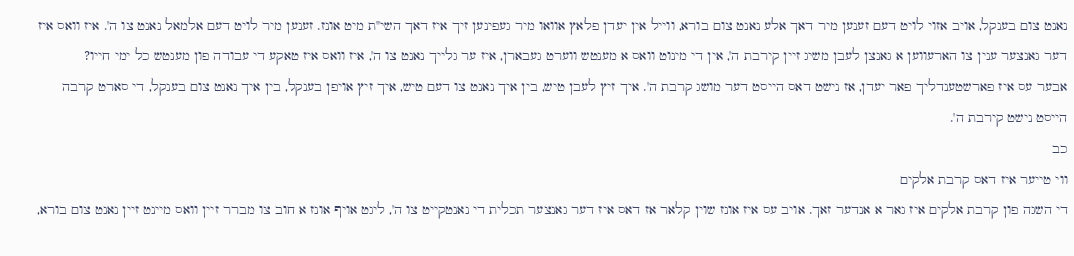נאנט צום בענקל, אויב אזוי לויט דעם זענען מיר דאך אלע נאנט צום בורא, ווייל אין יעדן פלאץ אוואו מיר געפינען זיך איז דאך השי"ת מיט אונז. זענען מיר לויט דעם אלמאל נאנט צו ה'. איז וואס איז דער גאנצער ענין צו הארעווען א גאנצן לעבן משיג זיין קירבת ה', אין די מינוט וואס א מענטש ווערט געבארן, איז ער גלייך נאנט צו ה', איז וואס איז טאקע די עבודה פון מענטש כל ימי חייו?
אבער עס איז פארשטענדליך פאר יעדן, אז נישט דאס הייסט דער מושג קרבת ה'. איך זיץ לעבן טיש, בין איך נאנט צו דעם טיש, איך זיץ אויפן בענקל, בין איך נאנט צום בענקל, די סארט קרבה הייסט נישט קירבת ה'.
כב
ווי טייער איז דאס קרבת אלקים
די השגה פון קרבת אלקים איז גאר א אנדער זאך. אויב עס איז אונז שוין קלאר אז דאס איז דער גאנצער תכלית די נאנטקייט צו ה', ליגט אויף אונז א חוב צו מברר זיין וואס מיינט זיין נאנט צום בורא,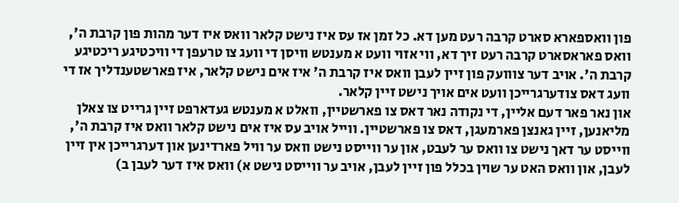פון וואספארא סארט קרבה רעט מען דא. כל זמן אז עס איז נישט קלאר וואס איז דער מהות פון קרבת ה', וואס פאראסארט קרבה רעט זיך דא, ווי אזוי וועט א מענטש וויסן די וועג צו טרעפן די וויכטיגע ריכטיגע קרבת ה'. אויב דער צווועק פון זיין לעבן וואס איז קרבת ה' איז אים נישט קלאר, איז פארשטענדליך אז די וועג דאס צודערגרייכן וועט אים אויך נישט זיין קלאר.
און נאר פאר דעם אליין, די נקודה נאר דאס צו פארשטיין, וואלט א מענטש געדארפט זיין גרייט צו צאלן מליאנען, זיין גאנצן פארמעגן, דאס צו פארשטיין. ווייל אויב עס איז אים נישט קלאר וואס איז קרבת ה', ווייסט ער דאך נישט צו וואס ער לעבט, און ער ווייסט נישט וואס ער וויל פארדינען און דערגרייכן אין זיין לעבן, און וואס האט ער שוין בכלל פון זיין לעבן, אויב ער ווייסט נישט א) וואס איז דער לעבן ב)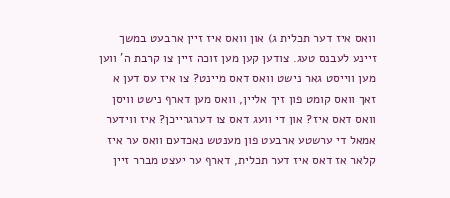וואס איז דער תכלית ג) און וואס איז זיין ארבעט במשך זיינע לעבנס טעג. צודען קען מען זוכה זיין צו קרבת ה' ווען מען ווייסט גאר נישט וואס דאס מיינט? צו איז עס דען א זאך וואס קומט פון זיך אליין, וואס מען דארף נישט וויסן וואס דאס איז? און די וועג דאס צו דערגרייכן? איז ווידער אמאל די ערשטע ארבעט פון מענטש נאכדעם וואס ער איז קלאר אז דאס איז דער תכלית, דארף ער יעצט מברר זיין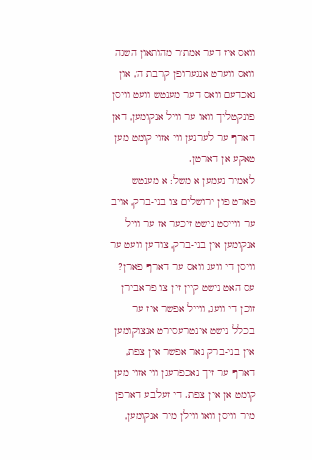וואס איז דער אמת'ר מהותאון השגה וואס ווערט אנגערופן קרבת ה', און נאכדעם וואס דער מענטש וועט וויסן פונקטליך וואו ער וויל אנקומען, דאן דארף ער לערנען ווי אזוי קומט מען טאקע אן דארטן.
לאמיר נעמען א משל: א מענטש פארט פון ירושלים צו בני-ברק, אויב ער ווייסט נישט זיכער אז ער וויל אנקומען אין בני-ברק, צודען וועט ער וויסן די וועג וואס ער דארף פארן? עס האט נישט קיין זין צו פראבירן זוכן די וועג, ווייל אפשר איז ער בכלל נישט אינטרעסירט אנצוקומען אין בני-ברק נאר אפשר אין צפת, דארף ער זיך נאכפרעגן ווי אזוי מען קומט אן אין צפת. די זעלבע דארפן מיר וויסן וואו ווילן מיר אנקומען,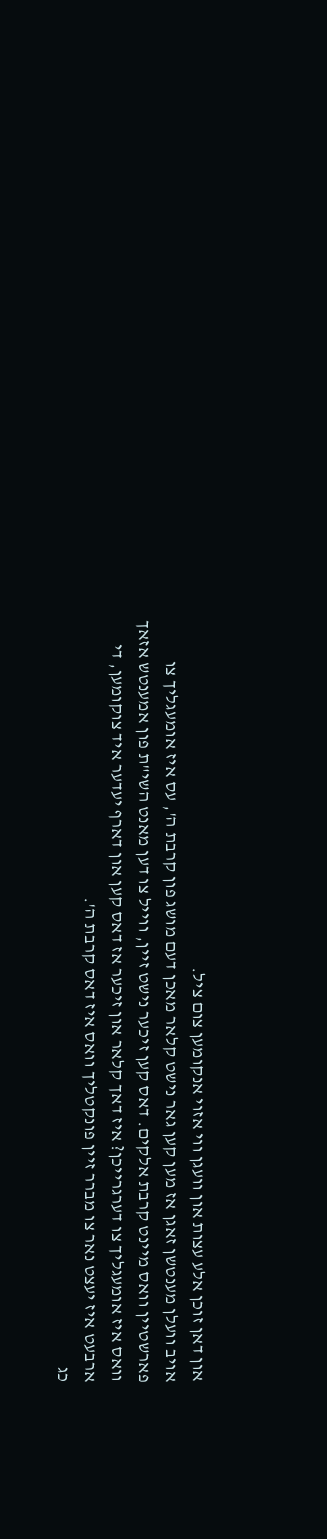און דאן זוכן אלע עצות און וועגן ווי אזוי אנקומען צום ציל.
אויב וועלן מענטשן זאגן אז מען קען גאר נישט קלאר מאכן דעם מושג פון קרבת ה', עס איז אומעגליך צו פארשטיין וואס מיינט קרבת אלקים. דאס קען זיכער נישט זיין, ווייל צו דען מאנט השי"ת פון אמענטש אזאך וואס איז אומעגליך צו דערגרייכן? איז דאך קלאר און זיכער אז דאס קען און דארף יעדער איד צוקומען, די ארבעט איז יעצט נאר צו מברר זיין פונקטליך וואס איז דאס קרבת ה'.
כג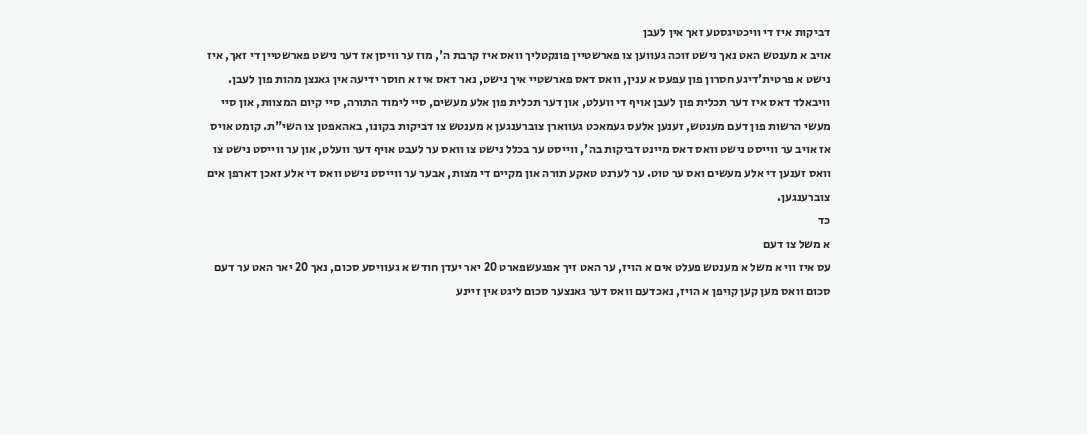דביקות איז די וויכטיגסטע זאך אין לעבן
אויב א מענטש האט נאך נישט זוכה געווען צו פארשטיין פונקטליך וואס איז קרבת ה', מוז ער וויסן אז דער נישט פארשטיין די זאך, איז נישט א פרטית'דיגע חסרון פון עפעס א ענין, וואס דאס פארשטיי איך נישט, נאר דאס איז א חוסר ידיעה אין גאנצן מהות פון לעבן. וויבאלד דאס איז דער תכלית פון לעבן אויף די וועלט, און דער תכלית פון אלע מעשים, סיי לימוד התורה, סיי קיום המצוות, און סיי מעשי הרשות פון דעם מענטש, זענען אלעס געמאכט געווארן צוברענגען א מענטש צו דביקות בקונו, באהאפטן צו השי"ת. קומט אויס אז אויב ער ווייסט נישט וואס דאס מיינט דביקות בה', ווייסט ער בכלל נישט צו וואס ער לעבט אויף דער וועלט, און ער ווייסט נישט צו וואס זענען די אלע מעשים ואס ער טוט. ער לערנט טאקע תורה און מקיים די מצות, אבער ער ווייסט נישט וואס די אלע זאכן דארפן אים צוברענגען.
כד
א משל צו דעם
עס איז ווי א משל א מענטש פעלט אים א הויז, ער האט זיך אפגעשפארט 20 יאר יעדן חודש א געוויסע סכום, נאך 20 יאר האט ער דעם סכום וואס מען קען קויפן א הויז, נאכדעם וואס דער גאנצער סכום ליגט אין זיינע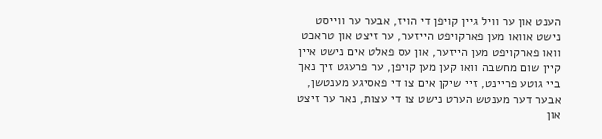הענט און ער וויל גיין קויפן די הויז, אבער ער ווייסט נישט אוואו מען פארקויפט הייזער, ער זיצט און טראכט וואו פארקויפט מען הייזער, און עס פאלט אים נישט איין קיין שום מחשבה וואו קען מען קויפן, ער פרעגט זיך נאך ביי גוטע פריינט, זיי שיקן אים צו די פאסיגע מענטשן, אבער דער מענטש הערט נישט צו די עצות, נאר ער זיצט און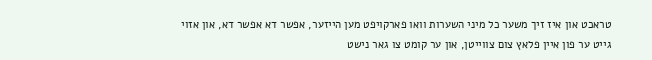טראכט און איז זיך משער כל מיני השערות וואו פארקויפט מען הייזער, אפשר דא אפשר דא, און אזוי גייט ער פון איין פלאץ צום צווייטן, און ער קומט צו גאר נישט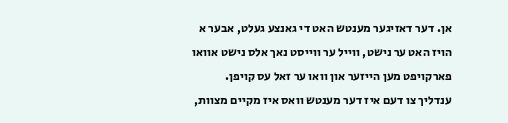אן. דער דאזיגער מענטש האט די גאנצע געלט, אבער א הויז האט ער נישט, ווייל ער ווייסט נאך אלס נישט אוואו פארקויפט מען הייזער און וואו ער זאל עס קויפן.
ענדליך צו דעם איז דער מענטש וואס איז מקיים מצוות,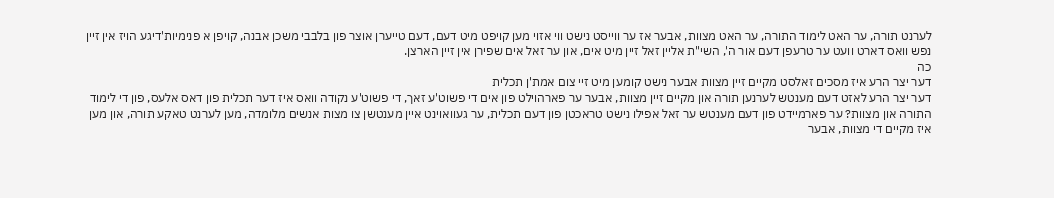לערנט תורה, ער האט לימוד התורה, ער האט מצוות, אבער אז ער ווייסט נישט ווי אזוי מען קויפט מיט דעם, דעם טייערן אוצר פון בלבבי משכן אבנה, קויפן א פנימיות'דיגע הויז אין זיין נפש וואס דארט וועט ער טרעפן דעם אור ה', השי"ת אליין זאל זיין מיט אים, און ער זאל אים שפירן אין זיין הארצן.
כה
דער יצר הרע איז מסכים זאלסט מקיים זיין מצוות אבער נישט קומען מיט זיי צום אמת'ן תכלית
דער יצר הרע לאזט דעם מענטש לערנען תורה און מקיים זיין מצוות, אבער ער פארהוילט פון אים די פשוט'ע זאך, די פשוט'ע נקודה וואס איז דער תכלית פון דאס אלעס, פון די לימוד התורה און מצוות? ער פארמיידט פון דעם מענטש ער זאל אפילו נישט טראכטן פון דעם תכלית, ער געוואוינט איין מענטשן צו מצות אנשים מלומדה, מען לערנט טאקע תורה, און מען איז מקיים די מצוות, אבער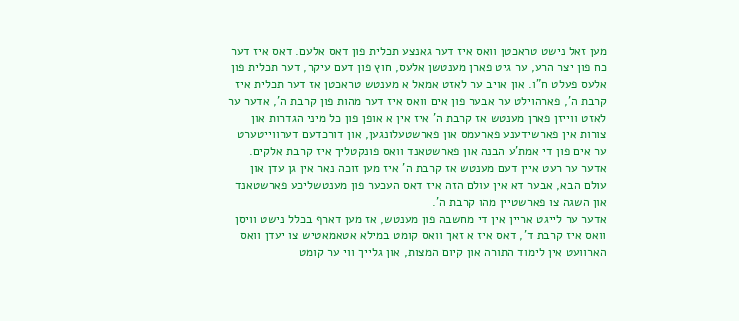מען זאל נישט טראכטן וואס איז דער גאנצע תכלית פון דאס אלעם. דאס איז דער כח פון יצר הרע, ער גיט פארן מענטשן אלעס, חוץ פון דעם עיקר, דער תכלית פון אלעס פעלט ח"ו. און אויב ער לאזט אמאל א מענטש טראכטן אז דער תכלית איז קרבת ה', פארהוילט ער אבער פון אים וואס איז דער מהות פון קרבת ה', אדער ער לאזט ווייזן פארן מענטש אז קרבת ה' איז אין א אופן פון כל מיני הגדרות און צורות אין פארשידענע פארעמס און פארשטעלונגען, און דורכדעם דערווייטערט ער אים פון די אמת'ע הבנה און פארשטאנד וואס פונקטליך איז קרבת אלקים. אדער ער רעט איין דעם מענטש אז קרבת ה' איז מען זוכה נאר אין גן עדן און עולם הבא, אבער דא אין עולם הזה איז דאס העכער פון מענטשליכע פארשטאנד און השגה צו פארשטיין מהו קרבת ה'.
אדער ער לייגט אריין אין די מחשבה פון מענטש, אז מען דארף בכלל נישט וויסן וואס איז קרבת ד', דאס איז א זאך וואס קומט במילא אטאמאטיש צו יעדן וואס הארוועט אין לימוד התורה און קיום המצות, און גלייך ווי ער קומט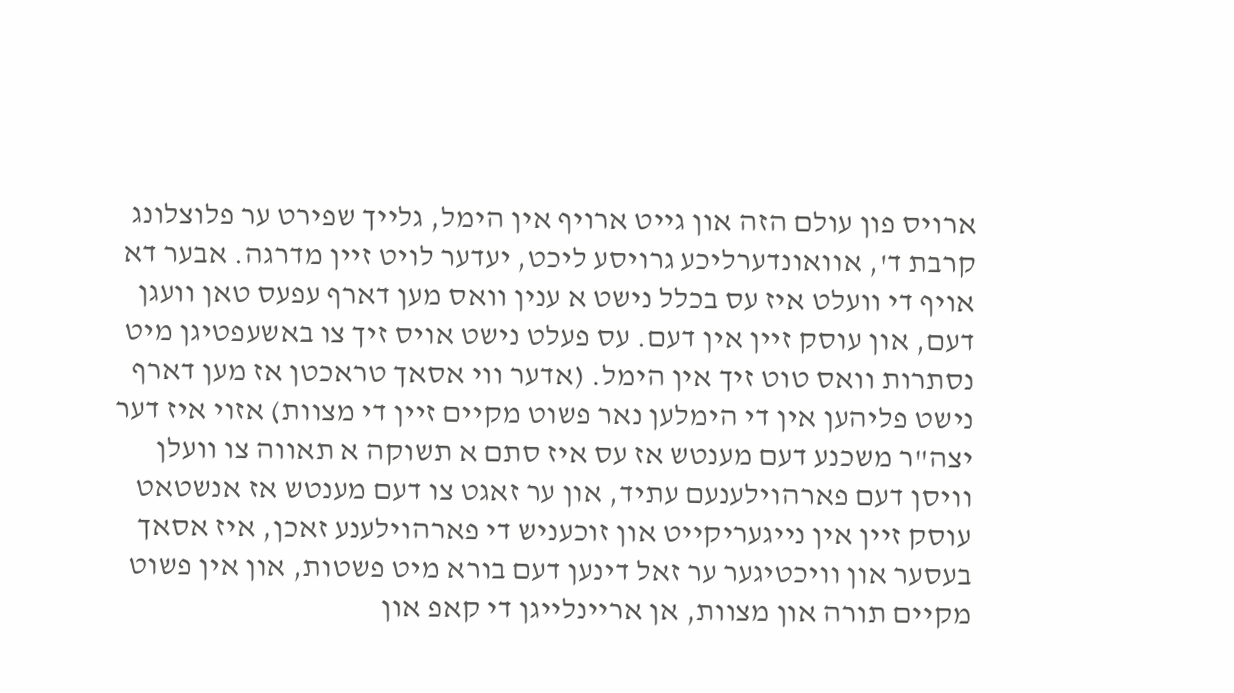ארויס פון עולם הזה און גייט ארויף אין הימל, גלייך שפירט ער פלוצלונג קרבת ד', אוואונדערליכע גרויסע ליכט, יעדער לויט זיין מדרגה. אבער דא אויף די וועלט איז עס בכלל נישט א ענין וואס מען דארף עפעס טאן וועגן דעם, און עוסק זיין אין דעם. עס פעלט נישט אויס זיך צו באשעפטיגן מיט נסתרות וואס טוט זיך אין הימל. (אדער ווי אסאך טראכטן אז מען דארף נישט פליהען אין די הימלען נאר פשוט מקיים זיין די מצוות) אזוי איז דער יצה"ר משכנע דעם מענטש אז עס איז סתם א תשוקה א תאווה צו וועלן וויסן דעם פארהוילענעם עתיד, און ער זאגט צו דעם מענטש אז אנשטאט עוסק זיין אין נייגעריקייט און זוכעניש די פארהוילענע זאכן, איז אסאך בעסער און וויכטיגער ער זאל דינען דעם בורא מיט פשטות, און אין פשוט מקיים תורה און מצוות, אן אריינלייגן די קאפ און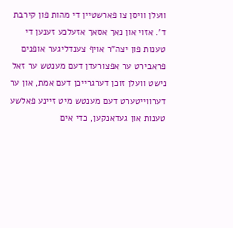וועלן וויסן צו פארשטיין די מהות פון קירבת ד'. אזוי און נאך אסאך אזעלכע זענען די טענות פון יצה"ר אויף צענדליגער אופנים פראבירט ער אפצורעדן דעם מענטש ער זאל נישט וועלן זוכן דערגרייכן דעם אמת, און ער דערווייטערט דעם מענטש מיט זיינע פאלשע טענות און געדאנקען, כדי אים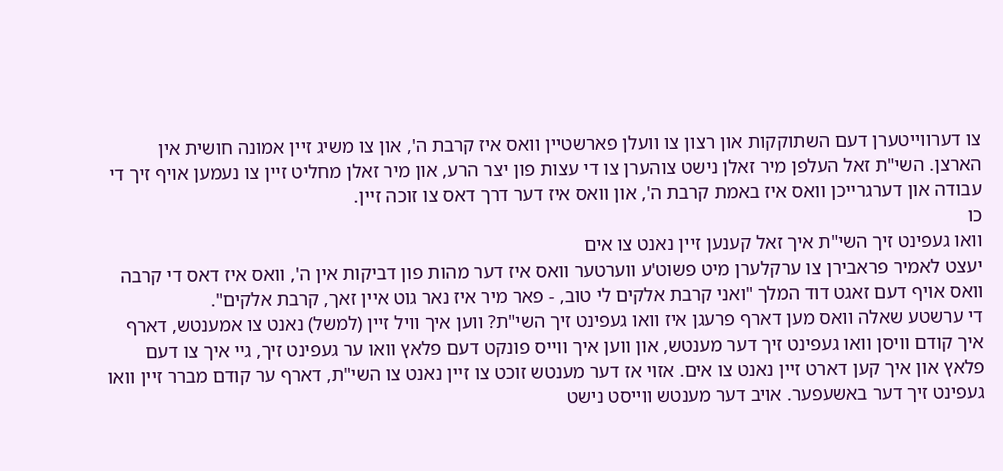צו דערווייטערן דעם השתוקקות און רצון צו וועלן פארשטיין וואס איז קרבת ה', און צו משיג זיין אמונה חושית אין הארצן. השי"ת זאל העלפן מיר זאלן נישט צוהערן צו די עצות פון יצר הרע, און מיר זאלן מחליט זיין צו נעמען אויף זיך די עבודה און דערגרייכן וואס איז באמת קרבת ה', און וואס איז דער דרך דאס צו זוכה זיין.
כו
וואו געפינט זיך השי"ת איך זאל קענען זיין נאנט צו אים
יעצט לאמיר פראבירן צו ערקלערן מיט פשוט'ע ווערטער וואס איז דער מהות פון דביקות אין ה', וואס איז דאס די קרבה וואס אויף דעם זאגט דוד המלך "ואני קרבת אלקים לי טוב, - פאר מיר איז נאר גוט איין זאך, קרבת אלקים".
די ערשטע שאלה וואס מען דארף פרעגן איז וואו געפינט זיך השי"ת? ווען איך וויל זיין (למשל) נאנט צו אמענטש, דארף איך קודם וויסן וואו געפינט זיך דער מענטש, און ווען איך ווייס פונקט דעם פלאץ וואו ער געפינט זיך, גיי איך צו דעם פלאץ און איך קען דארט זיין נאנט צו אים. אזוי אז דער מענטש זוכט צו זיין נאנט צו השי"ת, דארף ער קודם מברר זיין וואו געפינט זיך דער באשעפער. אויב דער מענטש ווייסט נישט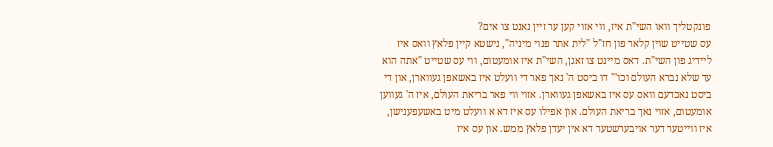פונקטליך וואו השי"ת איז, ווי אזוי קען ער זיין נאנט צו אים?
עס שטייט שוין קלאר פון חז"ל "לית אתר פנוי מיניה", נישטא קיין פלאץ וואס איז ליידיג פון השי"ת. דאס מיינט צו זאגן, השי"ת איז אומעטום, ווי עס שטייט "אתה הוא עד שלא נברא העולם וכו'" דו ביסט ה' נאך פאר די וועלט איז באשאפן געווארן, און די ביסט נאכדעם וואס עס איז באשאפן געווארן. אזוי ווי פאר בריאת העולם, איז ה' געווען אומעטום, אזוי נאך בריאת העולם. און אפילו עס איז דא א וועלט מיט באשעפענישן, איז ווייטער דער אויבערשטער דא אין יעדן פלאץ ממש. און עס איז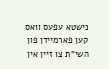נישטא עפעס וואס קען פארמיידן פון השי"ת צו זיין אין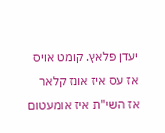יעדן פלאץ. קומט אויס אז עס איז אונז קלאר אז השי"ת איז אומעטום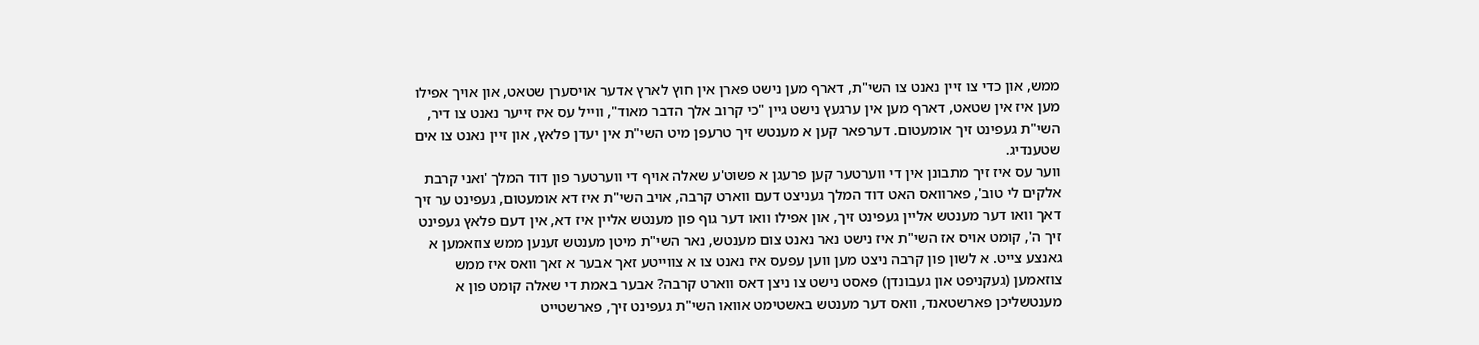ממש, און כדי צו זיין נאנט צו השי"ת, דארף מען נישט פארן אין חוץ לארץ אדער אויסערן שטאט, און אויך אפילו מען איז אין שטאט, דארף מען אין ערגעץ נישט גיין "כי קרוב אלך הדבר מאוד", ווייל עס איז זייער נאנט צו דיר, השי"ת געפינט זיך אומעטום. דערפאר קען א מענטש זיך טרעפן מיט השי"ת אין יעדן פלאץ, און זיין נאנט צו אים שטענדיג.
ווער עס איז זיך מתבונן אין די ווערטער קען פרעגן א פשוט'ע שאלה אויף די ווערטער פון דוד המלך 'ואני קרבת אלקים לי טוב', פארוואס האט דוד המלך געניצט דעם ווארט קרבה, אויב השי"ת איז דא אומעטום, געפינט ער זיך דאך וואו דער מענטש אליין געפינט זיך, און אפילו וואו דער גוף פון מענטש אליין איז דא, אין דעם פלאץ געפינט זיך ה', קומט אויס אז השי"ת איז נישט נאר נאנט צום מענטש, נאר השי"ת מיטן מענטש זענען ממש צוזאמען א גאנצע צייט. א לשון פון קרבה ניצט מען ווען עפעס איז נאנט צו א צווייטע זאך אבער א זאך וואס איז ממש צוזאמען (געקניפט און געבונדן) פאסט נישט צו ניצן דאס ווארט קרבה? אבער באמת די שאלה קומט פון א מענטשליכן פארשטאנד, וואס דער מענטש באשטימט אוואו השי"ת געפינט זיך, פארשטייט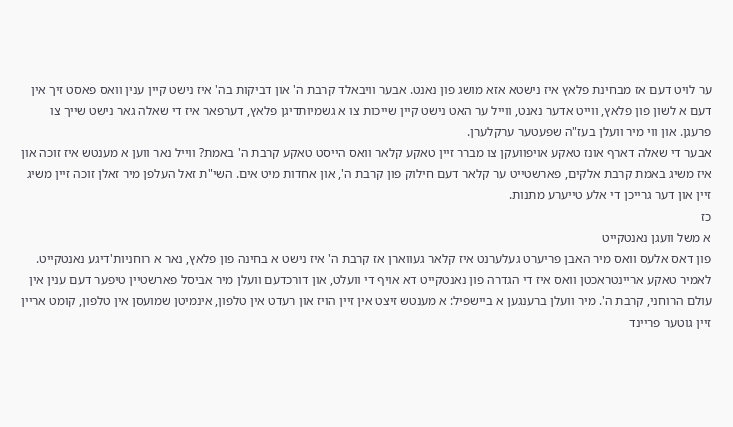ער לויט דעם אז מבחינת פלאץ איז נישטא אזא מושג פון נאנט. אבער וויבאלד קרבת ה' און דביקות בה' איז נישט קיין ענין וואס פאסט זיך אין דעם א לשון פון פלאץ, ווייט אדער נאנט, ווייל ער האט נישט קיין שייכות צו א גשמיותדיגן פלאץ, דערפאר איז די שאלה גאר נישט שייך צו פרעגן. און ווי מיר וועלן בעז"ה שפעטער ערקלערן.
אבער די שאלה דארף אונז טאקע אויפוועקן צו מברר זיין טאקע קלאר וואס הייסט טאקע קרבת ה' באמת? ווייל נאר ווען א מענטש איז זוכה און איז משיג באמת קרבת אלקים, פארשטייט ער קלאר דעם חילוק פון קרבת ה', און אחדות מיט אים. השי"ת זאל העלפן מיר זאלן זוכה זיין משיג זיין און דער גרייכן די אלע טייערע מתנות.
כז
א משל וועגן נאנטקייט
פון דאס אלעס וואס מיר האבן פריערט געלערנט איז קלאר געווארן אז קרבת ה' איז נישט א בחינה פון פלאץ, נאר א רוחניות'דיגע נאנטקייט. לאמיר טאקע אריינטראכטן וואס איז די הגדרה פון נאנטקייט דא אויף די וועלט, און דורכדעם וועלן מיר אביסל פארשטיין טיפער דעם ענין אין עולם הרוחני, קרבת ה'. מיר וועלן ברענגען א ביישפיל: א מענטש זיצט אין זיין הויז און רעדט אין טלפון, אינמיטן שמועסן אין טלפון, קומט אריין זיין גוטער פריינד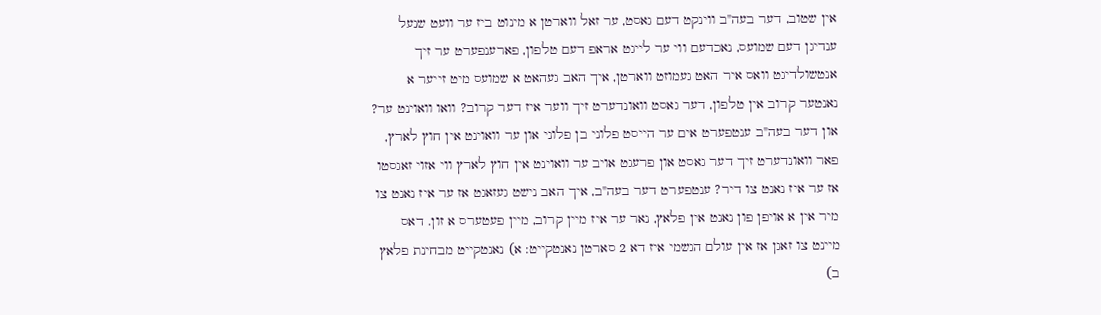אין שטוב, דער בעה"ב ווינקט דעם גאסט, ער זאל ווארטן א מינוט ביז ער וועט שנעל ענדיגן דעם שמועס, נאכדעם ווי ער לייגט אראפ דעם טלפון, פארענפערט ער זיך אנטשולדיגט וואס איר האט געמוזט ווארטן, איך האב געהאט א שמועס מיט זייער א נאנטער קרוב אין טלפון, דער גאסט וואונדערט זיך ווער איז דער קרוב? וואו וואוינט ער? און דער בעה"ב ענטפערט אים ער הייסט פלוני בן פלוני און ער וואוינט אין חוץ לארץ, פאר וואונדערט זיך דער גאסט און פרעגט אויב ער וואוינט אין חוץ לארץ ווי אזוי זאגסטו אז ער איז נאנט צו דיר? ענטפערט דער בעה"ב, איך האב נישט געזאגט אז ער איז נאנט צו מיר אין א אויפן פון נאנט אין פלאץ, נאר ער איז מיין קרוב, מיין פעטערס א זון. דאס מיינט צו זאגן אז אין עולם הגשמי איז דא 2 סארטן נאנטקייט: א) נאנטקייט מבחינת פלאץ ב)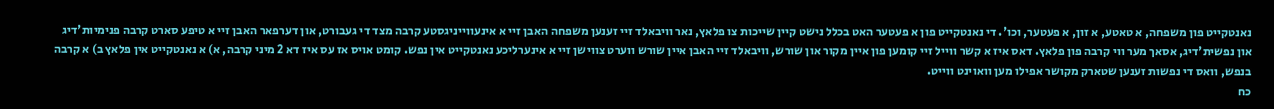נאנטקייט פון משפחה, א טאטע, א זון, א פעטער, וכו'. די נאנטקייט פון א פעטער האט בכלל נישט קיין שייכות צו פלאץ, נאר וויבאלד זיי זענען משפחה האבן זיי א אינעווייניגסטע קרבה מצד די געבורט, און דערפאר האבן זיי א טיפע סארט קרבה פנימיות'דיג און נפשית'דיג, אסאך מער ווי קרבה פון פלאץ. דאס איז א קשר ווייל זיי קומען פון איין מקור און שורש, וויבאלד זיי האבן איין שורש ווערט צווישן זיי א אינערליכע נאנטקייט אין נפש. קומט אויס אז עס איז דא 2 מיני קרבה, א) א נאנטקייט אין פלאץ ב) א קרבה בנפש, וואס די נפשות זענען שטארק מקושר אפילו מען וואוינט ווייט.
כח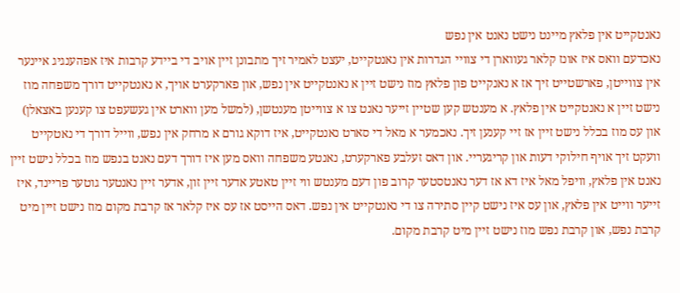נאנטקייט אין פלאץ מיינט נישט נאנט אין נפש
נאכדעם וואס איז אונז קלאר געווארן די צוויי הגדרות אין נאנטקייט, יעצט לאמיר זיך מתבונן זיין אויב די ביידע קרבות איז אפהענגיג איינער אין צווייטן, פארשטייט זיך אז א נאנקייט פון פלאץ מוז נישט זיין א נאנטקייט אין נפש, און פארקערט אויך, א נאנטקייט דורך משפחה מוז נישט זיין א נאנטקייט אין פלאץ. א מענטש קען שטיין זייער נאנט צו א צווייטן מענטשן, (למשל מען ווארט אין געשעפט צו קענען באצאלן) און עס מוז בכלל נישט זיין אז זיי קענען זיך. נאכמער א מאל די סארט נאנטקייט, איז דוקא גורם א מרחק אין נפש, ווייל דורך די נאטקייט וועקט זיך אויף חילוקי דעות און קריגעריי. און דאס זעלבע פארקערט, נאנטע משפחה וואס מען איז דורך דעם נאנט בנפש מוז בכלל נישט זיין נאנט אין פלאץ, וויפל מאל איז דא אז דער נאנטסטער קרוב פון דעם מענטש ווי זיין טאטע אדער זיין זון, אדער זיין נאנטער גוטער פריינד, איז זייער ווייט אין פלאץ, און עס איז נישט קיין סתירה צו די נאנטקייט אין נפש. דאס הייסט אז עס איז קלאר אז קרבת מקום מוז נישט זיין מיט קרבת נפש, און קרבת נפש מוז נישט זיין מיט קרבת מקום.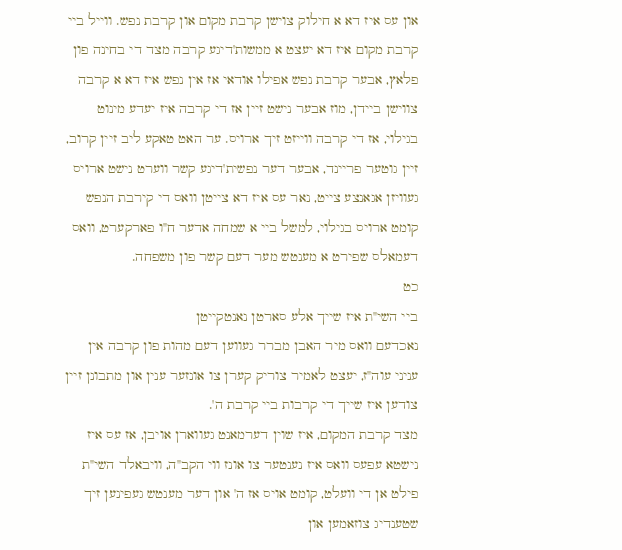און עס איז דא א חילוק צוישן קרבת מקום און קרבת נפש. ווייל ביי קרבת מקום איז דא יעצט א ממשות'דיגע קרבה מצד די בחינה פון פלאץ, אבער קרבת נפש אפילו אודאי אז אין נפש איז דא א קרבה צווישן ביידן, מוז אבער נישט זיין אז די קרבה איז יעדע מינוט בגילוי, אז די קרבה ווייזט זיך ארויס. ער האט טאקע ליב זיין קרוב, זיין גוטער פריינד, אבער דער נפשית'דיגע קשר ווערט נישט ארויס געוויזן אגאנצע צייט, נאר עס איז דא צייטן וואס די קירבת הנפש קומט ארויס בגילוי, למשל ביי א שמחה אדער ח"ו פארקערט, וואס דעמאלס שפירט א מענטש מער דעם קשר פון משפחה.
כט
ביי השי"ת איז שייך אלע סארטן נאנטקייטן
נאכדעם וואס מיר האבן מברר געווען דעם מהות פון קרבה אין עניני עוה"ז, יעצט לאמיר צוריק קערן צו אונזער ענין און מתבונן זיין צודען איז שייך די קרבות ביי קרבת ה'.
מצד קרבת המקום, איז שוין דערמאנט געווארן אויבן, אז עס איז נישטא עפעס וואס איז נענטער צו אונז ווי הקב"ה, וויבאלד השי"ת פילט אן די וועלט, קומט אויס אז ה' און דער מענטש געפינען זיך שטענדיג צוזאמען און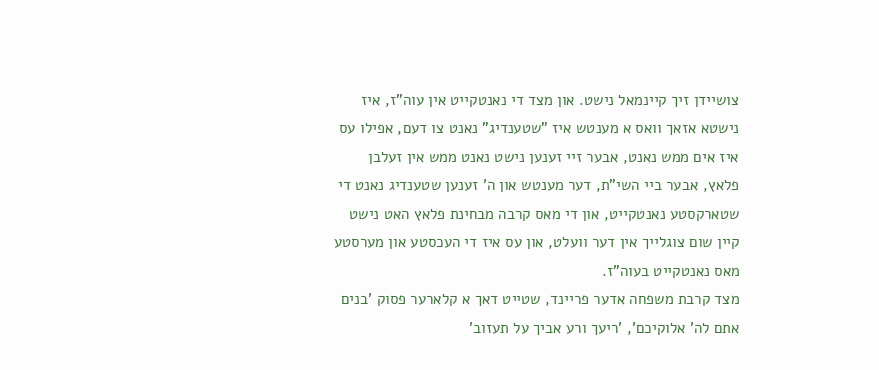צושיידן זיך קיינמאל נישט. און מצד די נאנטקייט אין עוה"ז, איז נישטא אזאך וואס א מענטש איז "שטענדיג" נאנט צו דעם, אפילו עס איז אים ממש נאנט, אבער זיי זענען נישט נאנט ממש אין זעלבן פלאץ, אבער ביי השי"ת, דער מענטש און ה' זענען שטענדיג נאנט די שטארקסטע נאנטקייט, און די מאס קרבה מבחינת פלאץ האט נישט קיין שום צוגלייך אין דער וועלט, און עס איז די העכסטע און מערסטע מאס נאנטקייט בעוה"ז.
מצד קרבת משפחה אדער פריינד, שטייט דאך א קלארער פסוק 'בנים אתם לה' אלוקיכם', 'ריעך ורע אביך על תעזוב'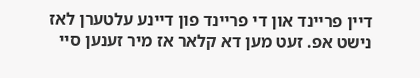דיין פריינד און די פריינד פון דיינע עלטערן לאז נישט אפ. זעט מען דא קלאר אז מיר זענען סיי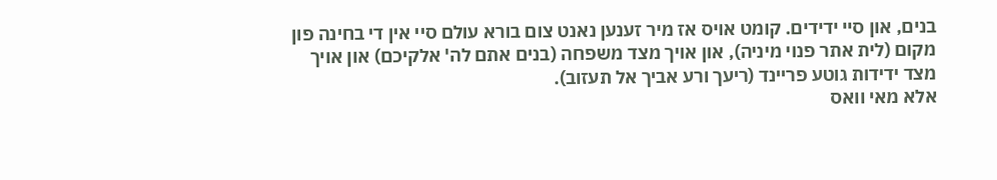בנים, און סיי ידידים. קומט אויס אז מיר זענען נאנט צום בורא עולם סיי אין די בחינה פון מקום (לית אתר פנוי מיניה), און אויך מצד משפחה (בנים אתם לה' אלקיכם) און אויך מצד ידידות גוטע פריינד (ריעך ורע אביך אל תעזוב).
אלא מאי וואס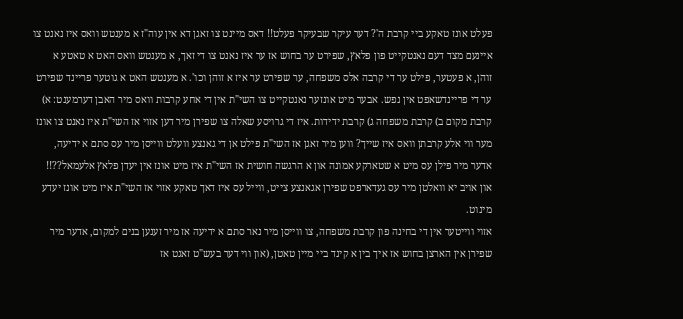פעלט אונז טאקע ביי קרבת ה'? דער עיקר שבעיקר פעלט!! דאס מיינט צו זאגן דא אין עוה"ז א מענטש וואס איז נאנט צו איינעם מצד דעם נאנטקייט פון פלאץ, שפירט ער בחוש אז ער איז נאנט צו די זאך, א מענטש וואס האט א טאטע א זוהן, א פעטער, פילט ער די קרבה אלס משפחה, ער שפירט ער איז א זוהן וכו'. א מענטש האט א גוטער פריינד שפירט ער די פריינדשאפט אין נפש. אבער מיט אונזער נאנטקייט צו השי"ת אין די אחע קרבות וואס מיר האבן דערמענט: א) קרבת מקום ב) קרבת משפחה ג) קרבת ידידות. איז די גרויסע שאלה צו שפירן מיר דען אזוי אז השי"ת איז נאנט צו אונז מער ווי אלע קרבתן וואס איז שייך? ווען מיר זאגן אז השי"ת פילט אן די גאנצע וועלט ווייסן מיר עס סתם א ידיעה, אדער מיר פילן עס מיט א שטארקע אמונה און א הרגשה חושית אז השי"ת איז מיט אונז אין יעדן פלאץ אלעמאל??!! און אויב יא וואלטן מיר עס געדארפט שפירן אגאנצע צייט, ווייל עס איז דאך טאקע אזוי אז השי"ת איז מיט אונז יעדע מינוט.
אזוי ווייטער אין די בחינה פון קרבת משפחה, צו ווייסן מיר נאר סתם א ידיעה אז מיר זענען בנים למקום, אדער מיר שפירן אין הארצן בחוש אז איך בין א קינד ביי מיין טאטן, (און ווי דער בעש"ט זאגט אז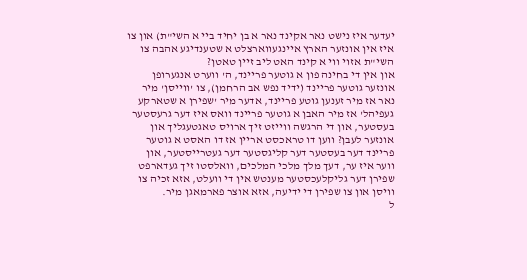יעדער איז נישט נאר אקינד נאר א בן יחיד ביי א השי"ת) און צו איז אין אונזער הארץ איינגעווארצלט א שטענדיגע אהבה צו השי"ת אזוי ווי א קינד האט ליב זיין טאטן?
און אין די בחינה פון א גוטער פריינד, ה' ווערט אנגערופן אונזער גוטער פריינד (ידיד נפש אב הרחמן), צו 'ווייסן' מיר נאר אז מיר זענען גוטע פריינד, אדער מיר 'שפירן א שטארקע געפיהל' אז מיר האבן א גוטער פריינד וואס איז דער גרעסטער בעסטער, און די הרגשה ווייזט זיך ארויס טאגטעגליך און אונזער לעבן? ווען דו טראכסט אריין אז דו האסט א גוטער פריינד דער בעסטער דער קליגסטער דער געטרייסטער, און ווער איז ער, דעך מלך מלכי המלכים, וואלסטו זיך געדארפט שפירן דער גליקלעכסטער מענטש אין די וועלט, אזא זכיה צו וויסן און צו שפירן די ידיעה, אזא אוצר פארמאגן מיר.
ל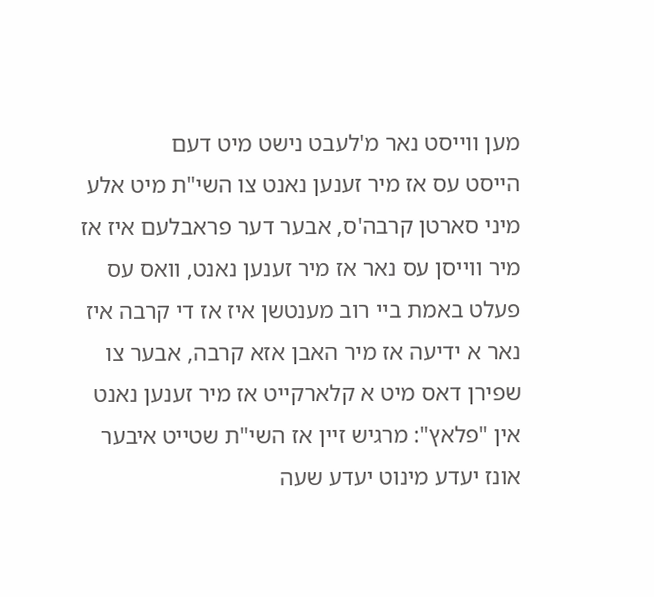מען ווייסט נאר מ'לעבט נישט מיט דעם
הייסט עס אז מיר זענען נאנט צו השי"ת מיט אלע מיני סארטן קרבה'ס, אבער דער פראבלעם איז אז מיר ווייסן עס נאר אז מיר זענען נאנט, וואס עס פעלט באמת ביי רוב מענטשן איז אז די קרבה איז נאר א ידיעה אז מיר האבן אזא קרבה, אבער צו שפירן דאס מיט א קלארקייט אז מיר זענען נאנט אין "פלאץ": מרגיש זיין אז השי"ת שטייט איבער אונז יעדע מינוט יעדע שעה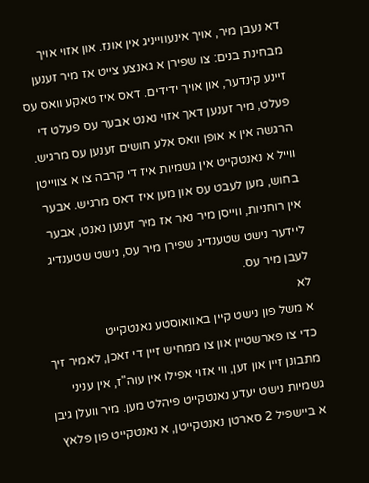דא נעבן מיר, אויך אינעווייניג אין אונז. און אזוי אויך מבחינת בנים: צו שפירן א גאנצע צייט אז מיר זענען זיינע קינדער, און אויך ידידים. דאס איז טאקע וואס עס פעלט, מיר זענען דאך אזוי נאנט אבער עס פעלט די הרגשה אין א אופן וואס אלע חושים זענען עס מרגיש. ווייל א נאנטקייט אין גשמיות איז די קרבה צו א צווייטן בחוש, מען לעבט עס און מען איז דאס מרגיש. אבער אין רוחניות, ווייסן מיר נאר אז מיר זענען נאנט, אבער ליידער נישט שטענדיג שפירן מיר עס, נישט שטענדיג לעבן מיר עס.
לא
א משל פון נישט קיין באוואוסטע נאנטקייט
כדי צו פארשטיין און צו ממחיש זיין די זאכן, לאמיר זיך מתבונן זיין און זען, ווי אזוי אפילו אין עוה"ז, אין עניני גשמיות נישט יעדע נאנטקייט פיהלט מען. מיר וועלן גיבן א ביישפיל 2 סארטן נאנטקייטן, א נאנטקייט פון פלאץ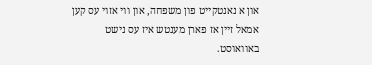און א נאנטקייט פון משפחה, און ווי אזוי עס קען אמאל זיין אז פארן מענטש איז עס נישט באוואוסט.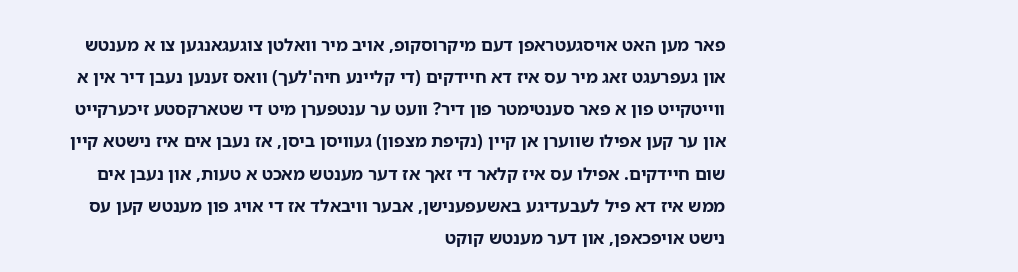פאר מען האט אויסגעטראפן דעם מיקרוסקופ, אויב מיר וואלטן צוגעגאנגען צו א מענטש און געפרעגט זאג מיר עס איז דא חיידקים (די קליינע חיה'לעך) וואס זענען נעבן דיר אין א ווייטקייט פון א פאר סענטימטר פון דיר? וועט ער ענטפערן מיט די שטארקסטע זיכערקייט און ער קען אפילו שווערן אן קיין (נקיפת מצפון) געוויסן ביסן, אז נעבן אים איז נישטא קיין שום חיידקים. אפילו עס איז קלאר די זאך אז דער מענטש מאכט א טעות, און נעבן אים ממש איז דא פיל לעבעדיגע באשעפענישן, אבער וויבאלד אז די אויג פון מענטש קען עס נישט אויפכאפן, און דער מענטש קוקט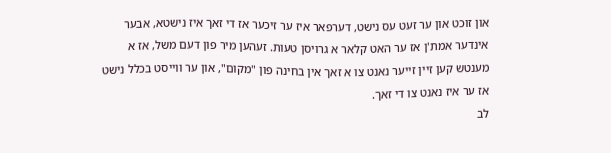און זוכט און ער זעט עס נישט, דערפאר איז ער זיכער אז די זאך איז נישטא, אבער אינדער אמת'ן אז ער האט קלאר א גרויסן טעות. זעהען מיר פון דעם משל, אז א מענטש קען זיין זייער נאנט צו א זאך אין בחינה פון "מקום", און ער ווייסט בכלל נישט אז ער איז נאנט צו די זאך.
לב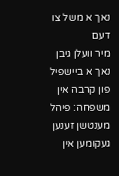נאך א משל צו דעם
מיר וועלן גיבן נאך א ביישפיל פון קרבה אין משפחה: פיהל מענטשן זענען געקומען אין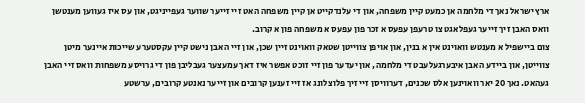ארץ ישראל נאך די מלחמה אן כמעט קיין משפחה, און די עלנדקייט אן קיין משפחה האט זיי זייער שווער געפייניגט, און עס איז געווען מענטשן וואס האבן זיך זייער געפלאגט צו טרעפן עפעס א זכר פון עפעס א משפחה פון א קרוב.
צום ביישפיל א מענטש וואוינט אין א בנין, און אויפן צווייטן שטאק וואוינט זיין שכן, און זיי האבן נישט קיין עקסטערע שייכות איינער מיטן צווייטן, און ביידע האבן איבערגעלעבט די מלחמה, און יעדער פון זיי זוכט אפשר איז דאך עמעצער געבליבן פון די גרויסע משפחות וואס זיי האבן געהאט. נאך 20 יאר וואוינען אלס שכנים, דערוויסן זיי זיך פלוצלונג אז זיי זענען קרובים און זייער נאנטע קרובים, ערשטע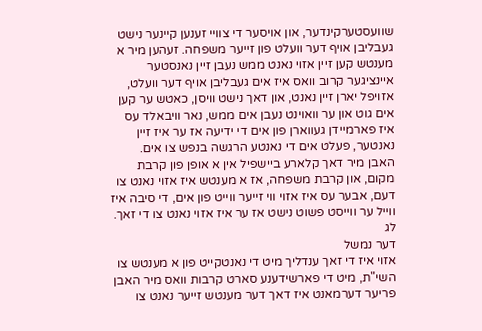שוועסטערקינדער, און אויסער די צוויי זענען קיינער נישט געבליבן אויף דער וועלט פון זייער משפחה. זעהען מיר א מענטש קען זיין אזוי נאנט ממש נעבן זיין נאנסטער איינציגער קרוב וואס איז אים געבליבן אויף דער וועלט, אזויפל יארן זיין נאנט, און דאך נישט וויסן, כאטש ער קען אים גוט און ער וואוינט נעבן אים ממש, נאר וויבאלד עס איז פארמיידן געווארן פון אים די ידיעה אז ער איז זיין נאנטער, פעלט אים די נאנטע הרגשה בנפש צו אים.
האבן מיר דאך קלארע ביישפיל אין א אופן פון קרבת מקום, און קרבת משפחה, אז א מענטש איז אזוי נאנט צו דעם, אבער עס איז אזוי ווי זייער ווייט פון אים, די סיבה איז ווייל ער ווייסט פשוט נישט אז ער איז אזוי נאנט צו די זאך.
לג
דער נמשל
אזוי איז די זאך ענדליך מיט די נאנטקייט פון א מענטש צו השי"ת, מיט די פארשידענע סארט קרבות וואס מיר האבן פריער דערמאנט איז דאך דער מענטש זייער נאנט צו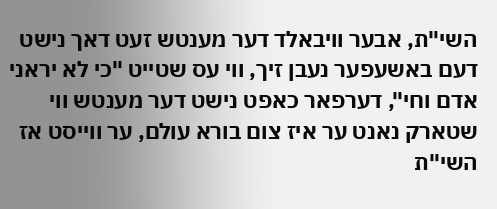השי"ת, אבער וויבאלד דער מענטש זעט דאך נישט דעם באשעפער נעבן זיך, ווי עס שטייט "כי לא יראני אדם וחי", דערפאר כאפט נישט דער מענטש ווי שטארק נאנט ער איז צום בורא עולם, ער ווייסט אז השי"ת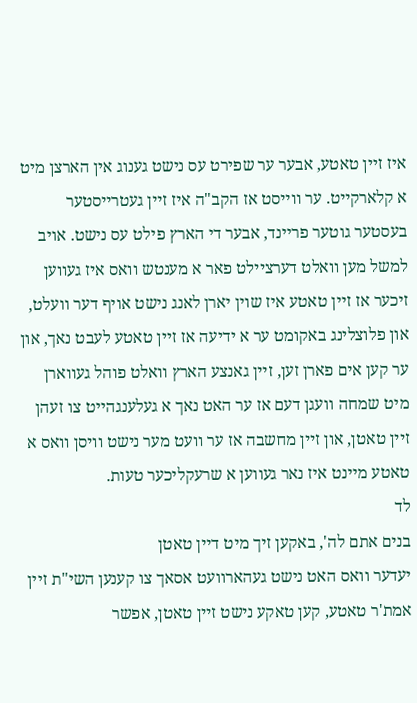איז זיין טאטע, אבער ער שפירט עס נישט גענוג אין הארצן מיט א קלארקייט. ער ווייסט אז הקב"ה איז זיין געטרייסטער בעסטער גוטער פריינד, אבער די הארץ פילט עס נישט. אויב למשל מען וואלט דערציילט פאר א מענטש וואס איז געווען זיכער אז זיין טאטע איז שוין יארן לאנג נישט אויף דער וועלט, און פלוצלינג באקומט ער א ידיעה אז זיין טאטע לעבט נאך, און ער קען אים פארן זען, זיין גאנצע הארץ וואלט פוהל געווארן מיט שמחה וועגן דעם אז ער האט נאך א געלענגהייט צו זעהן זיין טאטן, און זיין מחשבה אז ער וועט מער נישט וויסן וואס א טאטע מיינט איז נאר געווען א שרעקליכער טעות.
לד
בנים אתם לה', באקען זיך מיט דיין טאטן
יעדער וואס האט נישט געהארוועט אסאך צו קענען השי"ת זיין אמת'ר טאטע, קען טאקע נישט זיין טאטן, אפשר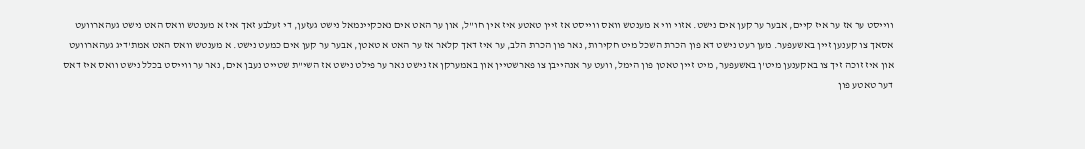ווייסט ער אז ער איז קיים, אבער ער קען אים נישט. אזוי ווי א מענטש וואס ווייסט אז זיין טאטע איז אין חו"ל, און ער האט אים נאכקיינמאל נישט געזען, די זעלבע זאך איז א מענטש וואס האט נישט געהארוועט אסאך צו קענען זיין באשעפער. מען רעט נישט דא פון הכרת השכל מיט חקירות, נאר פון הכרת הלב, ער איז דאך קלאר אז ער האט א טאטן, אבער ער קען אים כמעט נישט. א מענטש וואס האט אמת'דיג געהארוועט און איז זוכה זיך צו באקענען מיט'ן באשעפער, מיט זיין טאטן פון הימל, וועט ער אנהייבן צו פארשטיין און באמערקן אז נישט נאר ער פילט נישט אז השי"ת שטייט נעבן אים, נאר ער ווייסט בכלל נישט וואס איז דאס דער טאטע פון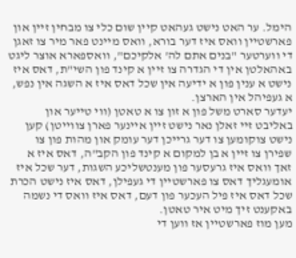הימל. ער האט נישט געהאט קיין שום כלי צו מבחין זיין און פארשטיין וואס איז דער בורא, וואס מיינט פאר מיר צו זאגן די ווערטער "בנים אתם לה' אלקיכם", וואספארא אוצר ליגט באהאלטן אין די הגדרה צו זיין א קינד פון השי"ת, דאס איז נישט א ענין פון א ידיעה אין שכל דאס איז א השגה אין נפש, א געפיהל אין הארצן.
יעדער סארט משל פון א זון צו א טאטן (ווי טייער און באליבט זיי זאלן נאר נישט זיין איינער פארן צווייטן) קען נישט צוקומען צו דער גרייכן דער עומק און מהות פון צו שפירן צו זיין א בן למקום א קינד פון הקב"ה, דאס איז א זאך וואס איז גרעסער פון מענטשליכע השגות, דער שכל איז אומעגליך דאס צו פארשטיין די געפילן, דאס איז נישט הכרת שכל דאס איז פיל העכער פון דעם, דאס איז וואס די נשמה באקענט זיך מיט איר טאטן.
מען מוז פארשטיין אז ווען די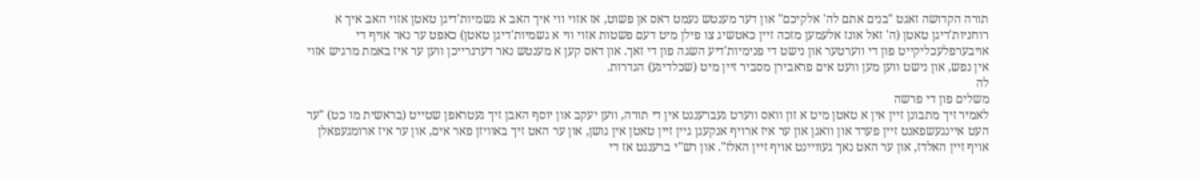תורה הקדושה זאגט "בנים אתם לה' אלקיכם" און דער מענטש נעמט דאס אן פשוט, אז אזוי ווי איך האב א גשמיות'דיגן טאטן אזוי האב איך א רוחניות'דיגן טאטן (ה' זאל אונז אלעמען מזכה זיין כאטשיג צו פילן מיט דעם פשטות אזוי ווי א גשמיות'דיגן טאטן) כאפט ער נאר אויף די אויבערפלעכליקייט פון די ווערטער און נישט די פנימיות'דיע השגה פון די זאך. און דאס קען א מענטש נאר דערגרייכן ווען ער איז באמת מרגיש אזוי אין נפש, און נישט ווען מען וועט אים פראבירן מסביר זיין מיט (שכלדיגע) הגדרות.
לה
משלים פון די פרשה
לאמיר זיך מתבונן זיין אין א טאטן מיט א זון וואס ווערט געברענגט אין די תורה, ווען יעקב און יוסף האבן זיך געטראפן שטייט (בראשית מו כט) "ער העט איינגעשפאנט זיין פערד און וואגן און ער איז ארויף אנקעגן גיין זיין טאטן אין גושן, און ער האט זיך באוויזן פאר אים, און ער איז ארומגעפאלן אויף זיין האלדז, און ער האט נאך געוויינט אויף זיין האלז". און רש"י ברענגט אז די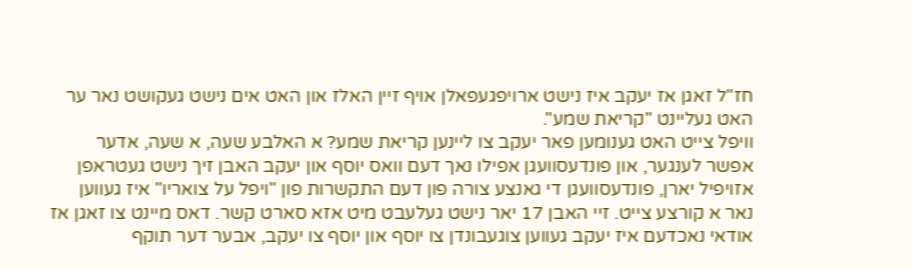חז"ל זאגן אז יעקב איז נישט ארויפגעפאלן אויף זיין האלז און האט אים נישט געקושט נאר ער האט געליינט "קריאת שמע".
וויפל צייט האט גענומען פאר יעקב צו ליינען קריאת שמע? א האלבע שעה, א שעה, אדער אפשר לענגער, און פונדעסוועגן אפילו נאך דעם וואס יוסף און יעקב האבן זיך נישט געטראפן אזויפיל יארן, פונדעסוועגן די גאנצע צורה פון דעם התקשרות פון "ויפל על צואריו" איז געווען נאר א קורצע צייט. זיי האבן 17 יאר נישט געלעבט מיט אזא סארט קשר. דאס מיינט צו זאגן אז אודאי נאכדעם איז יעקב געווען צוגעבונדן צו יוסף און יוסף צו יעקב, אבער דער תוקף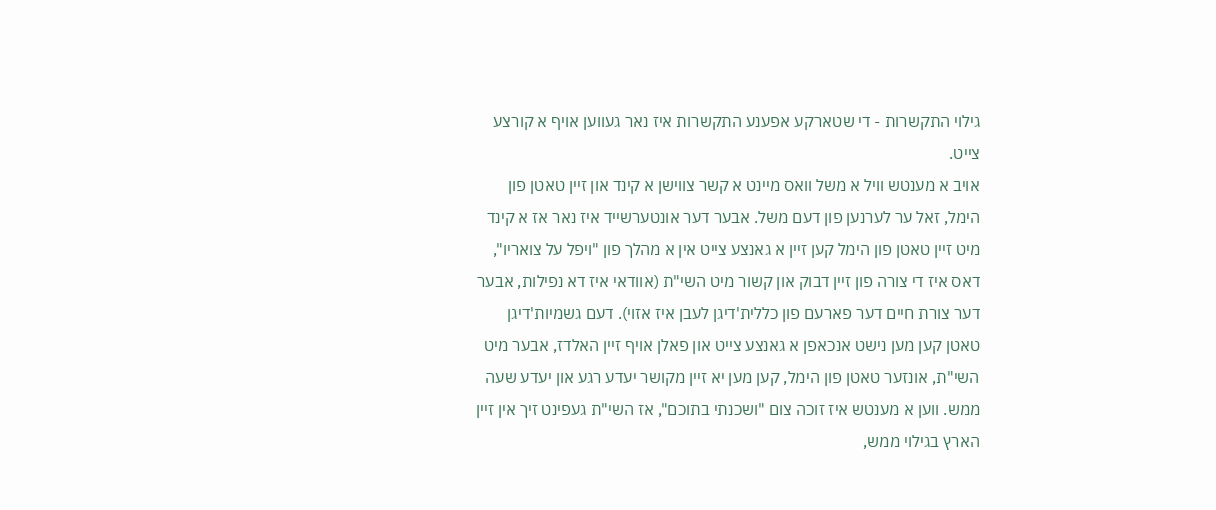גילוי התקשרות - די שטארקע אפענע התקשרות איז נאר געווען אויף א קורצע צייט.
אויב א מענטש וויל א משל וואס מיינט א קשר צווישן א קינד און זיין טאטן פון הימל, זאל ער לערנען פון דעם משל. אבער דער אונטערשייד איז נאר אז א קינד מיט זיין טאטן פון הימל קען זיין א גאנצע צייט אין א מהלך פון "ויפל על צואריו", דאס איז די צורה פון זיין דבוק און קשור מיט השי"ת (אוודאי איז דא נפילות, אבער דער צורת חיים דער פארעם פון כללית'דיגן לעבן איז אזוי). דעם גשמיות'דיגן טאטן קען מען נישט אנכאפן א גאנצע צייט און פאלן אויף זיין האלדז, אבער מיט השי"ת, אונזער טאטן פון הימל, קען מען יא זיין מקושר יעדע רגע און יעדע שעה ממש. ווען א מענטש איז זוכה צום "ושכנתי בתוכם", אז השי"ת געפינט זיך אין זיין הארץ בגילוי ממש,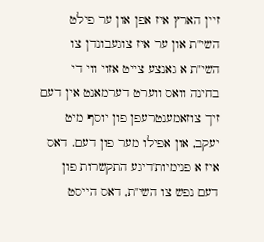זיין הארץ איז אפן און ער פילט השי"ת און ער איז צוגעבונדן צו השי"ת א גאנצע צייט אזוי ווי די בחינה וואס ווערט דערמאנט אין דעם זיך צוזאמענטרעפן פון יוסף מיט יעקב, און אפילו מער פון דעם. דאס איז א פנימיות'דיגע התקשרות פון דעם נפש צו השי"ת, דאס הייסט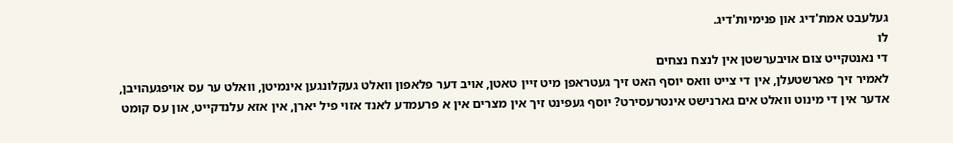געלעבט אמת'דיג און פנימיות'דיג.
לו
די נאנטקייט צום אויבערשטן אין לנצח נצחים
לאמיר זיך פארשטעלן, אין די צייט וואס יוסף האט זיך געטראפן מיט זיין טאטן, אויב דער פלאפון וואלט געקלונגען אינמיטן, וואלט ער עס אויפגעהויבן, אדער אין די מינוט וואלט אים גארנישט אינטרעסירט? יוסף געפינט זיך אין מצרים אין א פרעמדע לאנד אזוי פיל יארן, אין אזא עלנדקייט, און עס קומט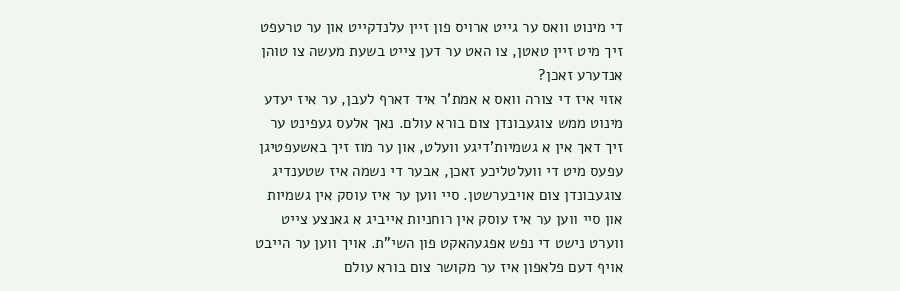די מינוט וואס ער גייט ארויס פון זיין עלנדקייט און ער טרעפט זיך מיט זיין טאטן, צו האט ער דען צייט בשעת מעשה צו טוהן אנדערע זאכן?
אזוי איז די צורה וואס א אמת'ר איד דארף לעבן, ער איז יעדע מינוט ממש צוגעבונדן צום בורא עולם. נאך אלעס געפינט ער זיך דאך אין א גשמיות'דיגע וועלט, און ער מוז זיך באשעפטיגן עפעס מיט די וועלטליכע זאכן, אבער די נשמה איז שטענדיג צוגעבונדן צום אויבערשטן. סיי ווען ער איז עוסק אין גשמיות און סיי ווען ער איז עוסק אין רוחניות אייביג א גאנצע צייט ווערט נישט די נפש אפגעהאקט פון השי"ת. אויך ווען ער הייבט אויף דעם פלאפון איז ער מקושר צום בורא עולם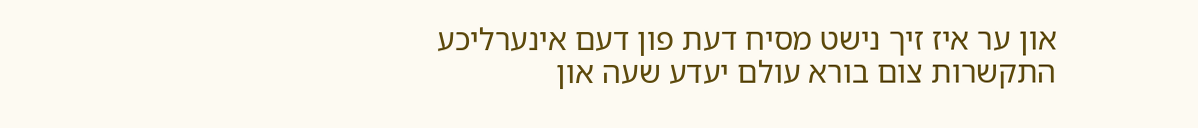און ער איז זיך נישט מסיח דעת פון דעם אינערליכע התקשרות צום בורא עולם יעדע שעה און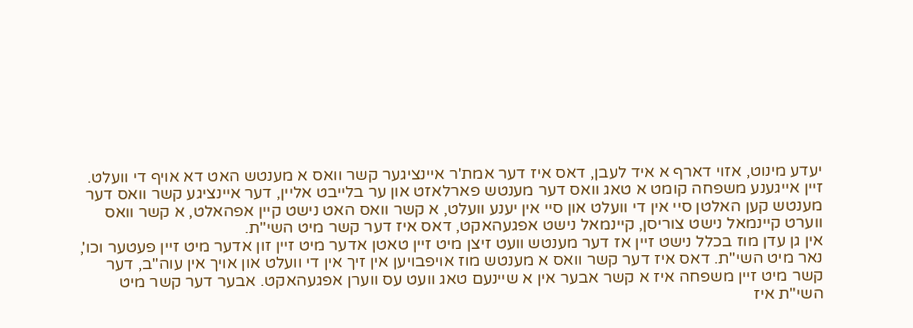יעדע מינוט, אזוי דארף א איד לעבן, דאס איז דער אמת'ר איינציגער קשר וואס א מענטש האט דא אויף די וועלט.
זיין אייגענע משפחה קומט א טאג וואס דער מענטש פארלאזט און ער בלייבט אליין, דער איינציגע קשר וואס דער מענטש קען האלטן סיי אין די וועלט און סיי אין יענע וועלט, א קשר וואס האט נישט קיין אפהאלט, א קשר וואס ווערט קיינמאל נישט צוריסן, קיינמאל נישט אפגעהאקט, דאס איז דער קשר מיט השי"ת.
אין גן עדן מוז בכלל נישט זיין אז דער מענטש וועט זיצן מיט זיין טאטן אדער מיט זיין זון אדער מיט זיין פעטער וכו', נאר מיט השי"ת. דאס איז דער קשר וואס א מענטש מוז אויפבויען אין זיך אין די וועלט און אויך אין עוה"ב, דער קשר מיט זיין משפחה איז א קשר אבער אין א שיינעם טאג וועט עס ווערן אפגעהאקט. אבער דער קשר מיט השי"ת איז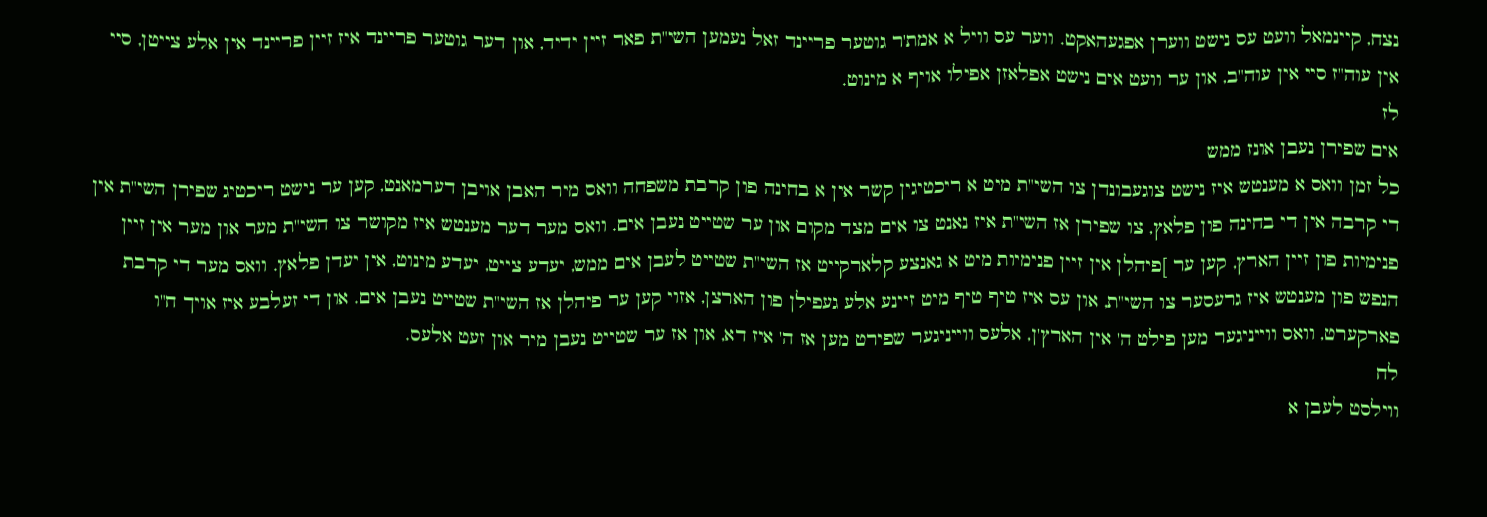נצח, קיינמאל וועט עס נישט ווערן אפגעהאקט. ווער עס וויל א אמת'ר גוטער פריינד זאל נעמען השי"ת פאר זיין ידיד, און דער גוטער פריינד איז זיין פריינד אין אלע צייטן, סיי אין עוה"ז סיי אין עוה"ב, און ער וועט אים נישט אפלאזן אפילו אויף א מינוט.
לז
אים שפירן נעבן אונז ממש
כל זמן וואס א מענטש איז נישט צוגעבונדן צו השי"ת מיט א ריכטיגין קשר אין א בחינה פון קרבת משפחה וואס מיר האבן אויבן דערמאנט, קען ער נישט ריכטיג שפירן השי"ת אין די קרבה אין די בחינה פון פלאץ, צו שפירן אז השי"ת איז נאנט צו אים מצד מקום און ער שטייט נעבן אים. וואס מער דער מענטש איז מקושר צו השי"ת מער און מער אין זיין פנימיות פון זיין הארץ, קען ער ]פיהלן אין זיין פנימיות מיט א גאנצע קלארקייט אז השי"ת שטייט לעבן אים ממש, יעדע צייט, יעדע מינוט, אין יעדן פלאץ. וואס מער די קרבת הנפש פון מענטש איז גרעסער צו השי"ת, און עס איז טיף טיף מיט זיינע אלע געפילן פון הארצן, אזוי קען ער פיהלן אז השי"ת שטייט נעבן אים. און די זעלבע איז אויך ח"ו פארקערט, וואס ווייניגער מען פילט ה' אין הארץ'ן, אלעס ווייניגער שפירט מען אז ה' איז דא, און אז ער שטייט נעבן מיר און זעט אלעס.
לח
ווילסט לעבן א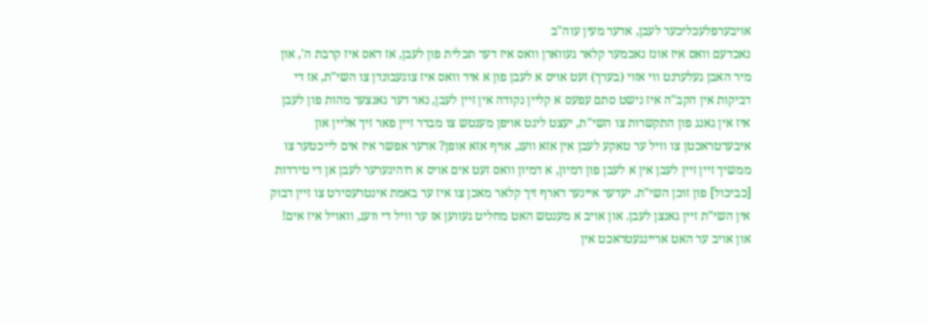אויבערפלעכליכער לעבן, אדער מעין עוה"ב
נאכדעם וואס איז אונז נאכמער קלאר געווארן וואס איז דער תכלית פון לעבן, אז דאס איז קרבת ה', און מיר האבן געלערנט ווי אזוי (בערך) זעט אויס א לעבן פון א איד וואס איז צוגעבונדן צו השי"ת, אז די דביקות אין הקב"ה איז נישט סתם עפעס א קליין נקודה אין זיין לעבן, נאר דער גאנצער מהות פון לעבן איז אין גאנג פון התקשרות צו השי"ת, יעצט ליגט אויפן מענטש צו מברר זיין פאר זיך אליין און איבערטראכטן צו וויל ער טאקע לעבן אין אזא וועג, אויף אזא אופן? אדער אפשר איז אים לייכטער צו ממשיך זיין זיין לעבן אין א לעבן פון דמיון, א דמיון וואס זעט אים אויס א רוהיגערער לעבן אן די טירדות [כביכול] פון זוכן השי"ת. יעדער איינער דארף זיך קלאר מאכן צו איז ער באמת אינטרעסירט צו זיין דבוק אין השי"ת זיין גאנצן לעבן. און אויב א מענטש האט מחליט געווען אז ער וויל די וועג, וואויל איז אים!
און אויב ער האט אריינגעטראכט אין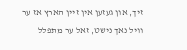זיך, און געזען אין זיין הארץ אז ער וויל נאך נישט, זאל ער מתפלל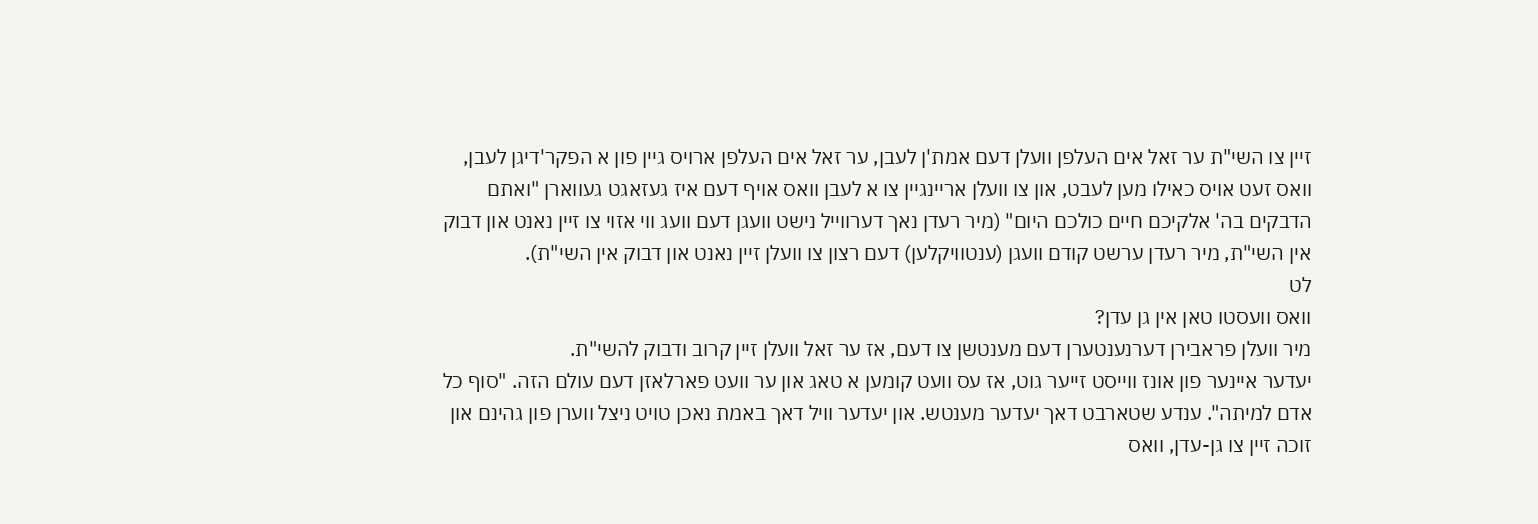זיין צו השי"ת ער זאל אים העלפן וועלן דעם אמת'ן לעבן, ער זאל אים העלפן ארויס גיין פון א הפקר'דיגן לעבן, וואס זעט אויס כאילו מען לעבט, און צו וועלן אריינגיין צו א לעבן וואס אויף דעם איז געזאגט געווארן "ואתם הדבקים בה' אלקיכם חיים כולכם היום" (מיר רעדן נאך דערווייל נישט וועגן דעם וועג ווי אזוי צו זיין נאנט און דבוק אין השי"ת, מיר רעדן ערשט קודם וועגן (ענטוויקלען) דעם רצון צו וועלן זיין נאנט און דבוק אין השי"ת).
לט
וואס וועסטו טאן אין גן עדן?
מיר וועלן פראבירן דערנענטערן דעם מענטשן צו דעם, אז ער זאל וועלן זיין קרוב ודבוק להשי"ת.
יעדער איינער פון אונז ווייסט זייער גוט, אז עס וועט קומען א טאג און ער וועט פארלאזן דעם עולם הזה. "סוף כל אדם למיתה". ענדע שטארבט דאך יעדער מענטש. און יעדער וויל דאך באמת נאכן טויט ניצל ווערן פון גהינם און זוכה זיין צו גן-עדן, וואס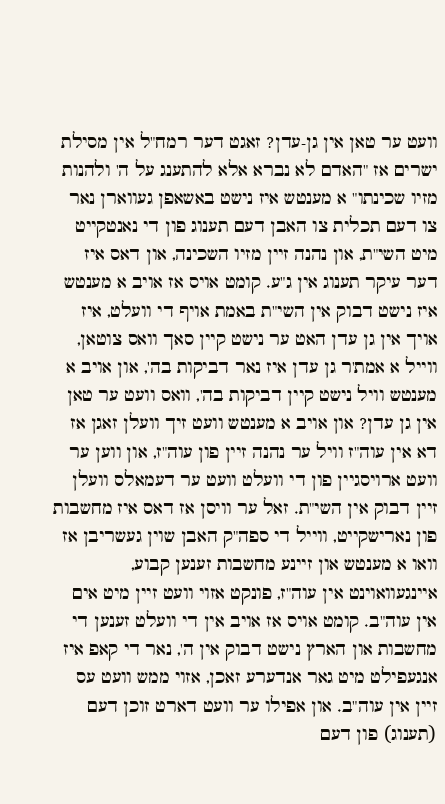וועט ער טאן אין גן-עדן? זאגט דער רמח"ל אין מסילת ישרים אז "האדם לא נברא אלא להתענג על ה' ולהנות מזיו שכינתו" א מענטש איז נישט באשאפן געווארן נאר צו דעם תכלית צו האבן דעם תענוג פון די נאנטקייט מיט השי"ת, און נהנה זיין מזיו השכינה, און דאס איז דער עיקר תענוג אין ג"ע. קומט אויס אז אויב א מענטש איז נישט דבוק אין השי"ת באמת אויף די וועלט, איז אויך אין גן עדן האט ער נישט קיין סאך וואס צוטאן, ווייל א אמת'ר גן עדן איז נאר דביקות בה', און אויב א מענטש וויל נישט קיין דביקות בה', וואס וועט ער טאן אין גן עדן? און אויב א מענטש וועט זיך וועלן זאגן אז דא אין עוה"ז וויל ער נהנה זיין פון עוה"ז, און ווען ער וועט ארויסגיין פון די וועלט וועט ער דעמאלס וועלן זיין דבוק אין השי"ת. זאל ער וויסן אז דאס איז מחשבות פון נארישקייט, ווייל די ספה"ק האבן שוין געשריבן אז וואו א מענטש און זיינע מחשבות זענען קבוע, איינגעוואוינט אין עוה"ז, פונקט אזוי וועט זיין מיט אים אין עוה"ב. קומט אויס אז אויב אין די וועלט זענען די מחשבות און הארץ נישט דבוק אין ה', נאר די קאפ איז אנגעפילט מיט גאר אנדערע זאכן, אזוי ממש וועט עס זיין אין עוה"ב. און אפילו ער וועט דארט זוכן דעם (תענוג) פון דעם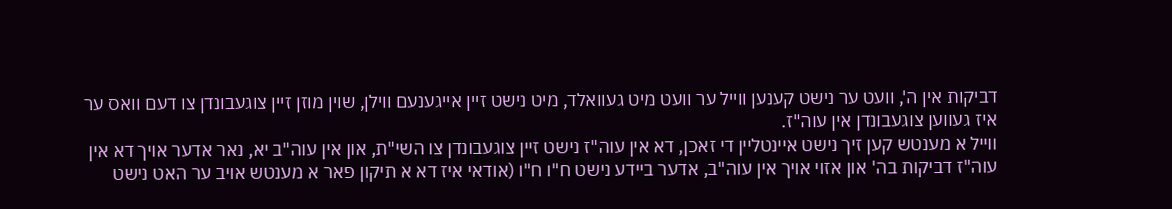דביקות אין ה', וועט ער נישט קענען ווייל ער וועט מיט געוואלד, מיט נישט זיין אייגענעם ווילן, שוין מוזן זיין צוגעבונדן צו דעם וואס ער איז געווען צוגעבונדן אין עוה"ז.
ווייל א מענטש קען זיך נישט איינטליין די זאכן, דא אין עוה"ז נישט זיין צוגעבונדן צו השי"ת, און אין עוה"ב יא, נאר אדער אויך דא אין עוה"ז דביקות בה' און אזוי אויך אין עוה"ב, אדער ביידע נישט ח"ו ח"ו (אודאי איז דא א תיקון פאר א מענטש אויב ער האט נישט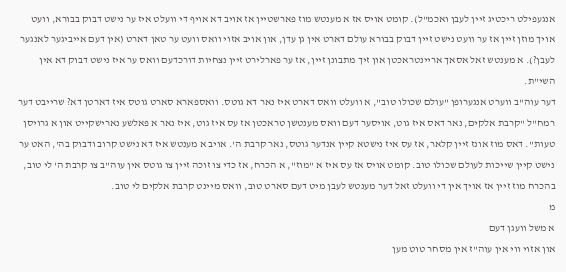אנגעפילט ריכטיג זיין לעבן ואכמ"ל). קומט אויס אז א מענטש מוז פארשטיין אז אויב דא אויף די וועלט איז ער נישט דבוק בבורא, וועט אויך מוזן זיין אז ער וועט נישט זיין דבוק בבורא עולם דארט אין גן עדן, און אויב אזוי וואס וועט ער טאן דארט (אין דעם אייביגער לאנגער לעבן?). א מענטש זאל אסאך אריינטראכטן און זיך מתבונן זיין, אז ער פארלירט זיין נצחיות דורכדעם וואס ער איז נישט דבוק דא אין השי"ת.
דער עוה"ב ווערט אנגערופן "עולם שכולו טוב", א וועלט וואס דארט איז נאר דא גוטס. וואספארא סארט גוטס איז דארטן דא? שרייבט דער רמח"ל "קרבת אלקים, נאר דאס איז גוט, אויסער דעם וואס מענטשן טראכטן אז עס איז גוט, איז נאר א פאלשע נארישקייט און א גרויסן טעות". דאס מוז אונז זיין קלאר, אז עס איז נישטא קיין אנדער גוטס, נאר קרבת ה'. אויב א מענטש איז דא נישט קרוב ודבוק בה', האט ער נישט קיין שייכות לעולם שכולו טוב. קומט אויס אז עס איז א "מוז", א הכרח, אז כדי צו זוכה זיין צו גוטס אין עוה"ב צו קרבת ה' לי טוב, בהכרח מוז זיין אז אויך אין די וועלט זאל דער מענטש לעבן מיט דעם סארט טוב, וואס מיינט קרבת אלקים לי טוב.
מ
א משל וועגן דעם
און אזוי ווי אין עוה"ז אין מסחר טוט מען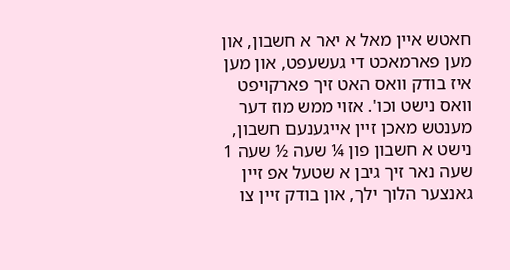חאטש איין מאל א יאר א חשבון, און מען פארמאכט די געשעפט, און מען איז בודק וואס האט זיך פארקויפט וואס נישט וכו'. אזוי ממש מוז דער מענטש מאכן זיין אייגענעם חשבון, נישט א חשבון פון ¼ שעה ½ שעה 1 שעה נאר זיך גיבן א שטעל אפ זיין גאנצער הלוך ילך, און בודק זיין צו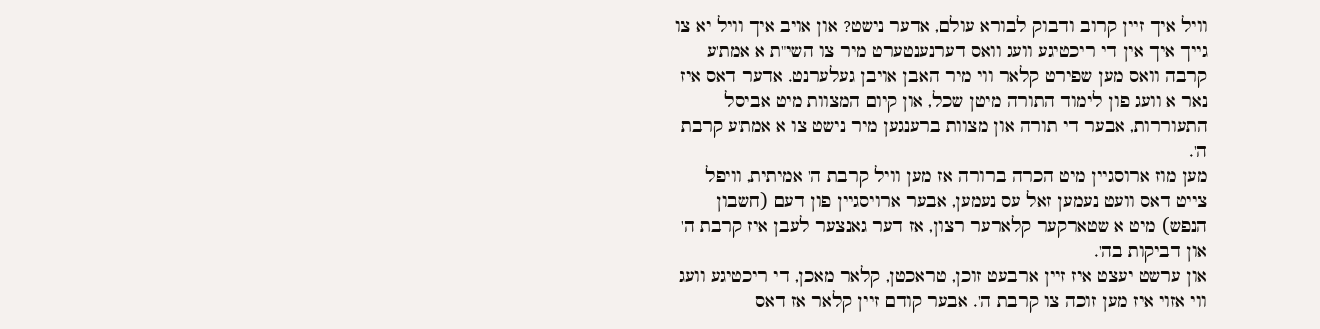וויל איך זיין קרוב ודבוק לבורא עולם, אדער נישט? און אויב איך וויל יא צו גייך איך אין די ריכטיגע וועג וואס דערנענטערט מיר צו השי"ת א אמת'ע קרבה וואס מען שפירט קלאר ווי מיר האבן אויבן געלערנט. אדער דאס איז נאר א וועג פון לימוד התורה מיטן שכל, און קיום המצוות מיט אביסל התעוררות, אבער די תורה און מצוות ברענגען מיר נישט צו א אמת'ע קרבת ה'.
מען מוז ארוסגיין מיט הכרה ברורה אז מען וויל קרבת ה' אמיתית, וויפל צייט דאס וועט נעמען זאל עס נעמען, אבער ארויסגיין פון דעם (חשבון הנפש) מיט א שטארקער קלארער רצון, אז דער גאנצער לעבן איז קרבת ה' און דביקות בה'.
און ערשט יעצט איז זיין ארבעט זוכן, טראכטן, קלאר מאכן, די ריכטיגע וועג ווי אזוי איז מען זוכה צו קרבת ה'. אבער קודם זיין קלאר אז דאס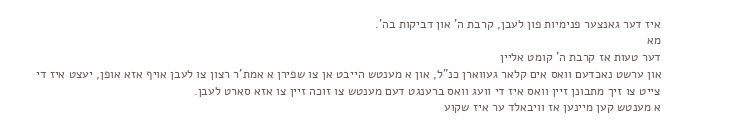איז דער גאנצער פנימיות פון לעבן, קרבת ה' און דביקות בה'.
מא
דער טעות אז קרבת ה' קומט אליין
און ערשט נאכדעם וואס אים קלאר געווארן כנ"ל, און א מענטש הייבט אן צו שפירן א אמת'ר רצון צו לעבן אויף אזא אופן, יעצט איז די צייט צו זיך מתבונן זיין וואס איז די וועג וואס ברענגט דעם מענטש צו זוכה זיין צו אזא סארט לעבן.
א מענטש קען מיינען אז וויבאלד ער איז שקוע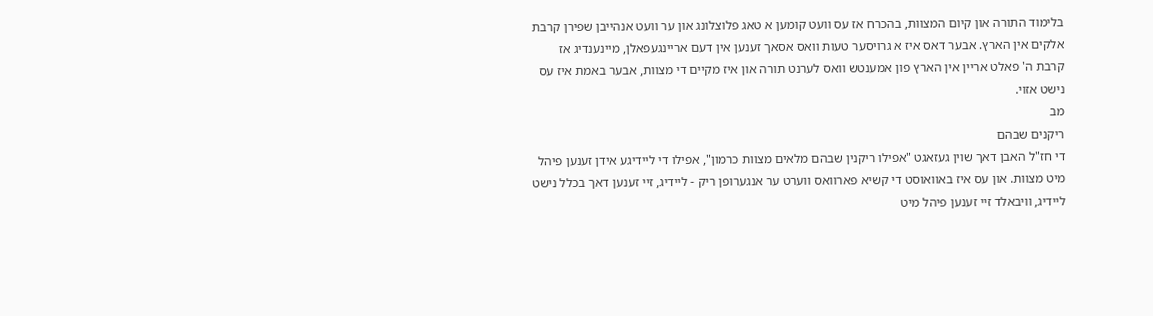בלימוד התורה און קיום המצוות, בהכרח אז עס וועט קומען א טאג פלוצלונג און ער וועט אנהייבן שפירן קרבת אלקים אין הארץ. אבער דאס איז א גרויסער טעות וואס אסאך זענען אין דעם אריינגעפאלן, מיינענדיג אז קרבת ה' פאלט אריין אין הארץ פון אמענטש וואס לערנט תורה און איז מקיים די מצוות, אבער באמת איז עס נישט אזוי.
מב
ריקנים שבהם
די חז"ל האבן דאך שוין געזאגט "אפילו ריקנין שבהם מלאים מצוות כרמון", אפילו די ליידיגע אידן זענען פיהל מיט מצוות. און עס איז באוואוסט די קשיא פארוואס ווערט ער אנגערופן ריק - ליידיג, זיי זענען דאך בכלל נישט ליידיג, וויבאלד זיי זענען פיהל מיט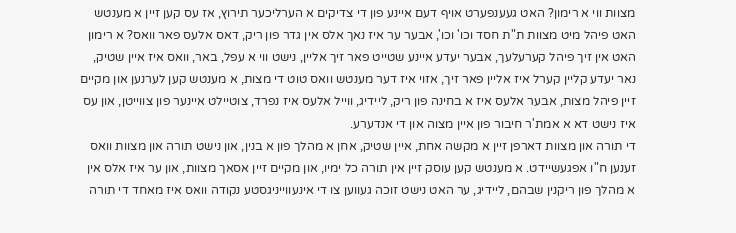מצוות ווי א רימון? האט געענפערט אויף דעם איינע פון די צדיקים א הערליכער תירוץ, אז עס קען זיין א מענטש האט פיהל מיט מצוות ת"ת חסד וכו' וכו', אבער ער איז נאך אלס אין גדר פון ריק, דאס אלעס פאר וואס? א רימון האט אין זיך פיהל קערעלעך, אבער יעדע איינע שטייט פאר זיך אליין, נישט ווי א עפל, באר, וואס איז איין שטיק, נאר יעדע קליין קערל איז אליין פאר זיך, אזוי איז דער מענטש וואס טוט די מצות, א מענטש קען לערנען און מקיים זיין פיהל מצות, אבער אלעס איז א בחינה פון ריק, ליידיג, ווייל אלעס איז נפרד, צוטיילט איינער פון צווייטן, און עס איז נישט דא א אמת'ר חיבור פון איין מצוה און די אנדערע.
די תורה און מצוות דארפן זיין א מקשה אחת, איין שטיק, אחן א מהלך פון א בנין, און נישט תורה און מצוות וואס זענען ח"ו אפגעשיידט. א מענטש קען עוסק זיין אין תורה כל ימיו, און מקיים זיין אסאך מצוות, און ער איז אלס אין א מהלך פון ריקנין שבהם, ליידיג, ער האט נישט זוכה געווען צו די אינעווייניגסטע נקודה וואס איז מאחד די תורה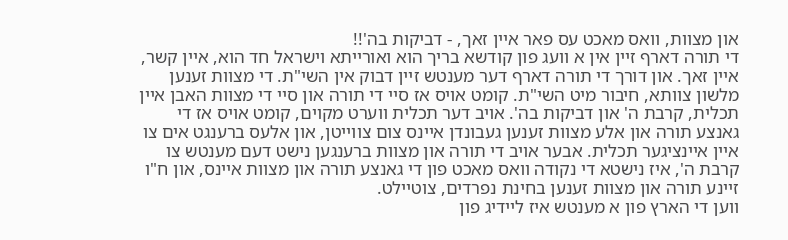און מצוות, וואס מאכט עס פאר איין זאך, - דביקות בה'!!
די תורה דארף זיין אין א וועג פון קודשא בריך הוא ואורייתא וישראל חד הוא, איין קשר, איין זאך. און דורך די תורה דארף דער מענטש זיין דבוק אין השי"ת. די מצוות זענען מלשון צוותא, חיבור מיט השי"ת. קומט אויס אז סיי די תורה און סיי די מצוות האבן איין תכלית, קרבת ה' און דביקות בה'. אויב דער תכלית ווערט מקוים, קומט אויס אז די גאנצע תורה און אלע מצוות זענען געבונדן איינס צום צווייטן, און אלעס ברענגט אים צו איין איינציגער תכלית. אבער אויב די תורה און מצוות ברענגען נישט דעם מענטש צו קרבת ה', איז נישטא די נקודה וואס מאכט פון די גאנצע תורה און מצוות איינס, און ח"ו זיינע תורה און מצוות זענען בחינת נפרדים, צוטיילט.
ווען די הארץ פון א מענטש איז ליידיג פון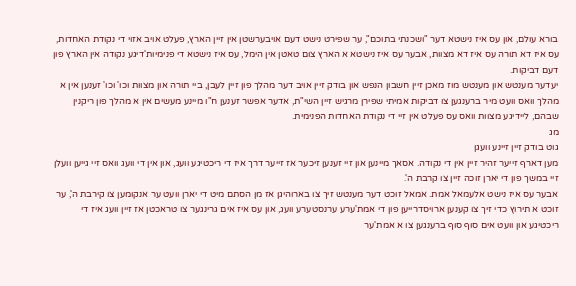בורא עולם, און עס איז נישטא דער "ושכנתי בתוכם", ער שפירט נישט דעם אויבערשטן אין זיין הארץ, פעלט אויב אזוי די נקודת האחדות, עס איז דא תורה עס איז דא מצוות, אבער עס איז נישטא א הארץ צום טאטן אין הימל, עס איז נישטא די פנימיות'דיגע נקודה אין הארץ פון דעם דביקות.
יעדער מענטש און מענטש מוז מאכן זיין חשבון הנפש און בודק זיין אויב דער מהלך פון זיין לעבן, ביי תורה און מצוות וכו' וכו' זענען אין א מהלך וואס וועט מיר ברענגען צו דביקות אמיתי שפירן מרגיש זיין השי"ת, אדער אפשר זענען ח"ו מיינע מעשים אין א מהלך פון ריקנין שבהם, ליידיגע מצוות וואס עס פעלט אין זיי די נקודת האחדות הפנימית.
מג
גוט בודק זיין זיינע וועגן
מען דארף זייער זהיר זיין אין די נקודה. אסאך מיינען און זיי זענען זיכער אז זייער דרך איז די ריכטיגע וועג, און אין די וועג וואס זיי גייען וועלן זיי במשך פון די יארן זוכה זיין צו קרבת ה'.
אבער עס איז נישט אלעמאל אמת. אמאל זוכט דער מענטש זיך צו בארוהיגן אז מן הסתם מיט די יארן וועט ער אנקומען צו קירבת ה', ער זוכט א תירוץ כדי זיך צו קענען ארויסדרייען פון די אמת'ערע ערנסטערע וועג, און עס איז אים גרינגער צו טראכטן אז זיין וועג איז די ריכטיגע און וועט אים סוף סוף ברענגען צו א אמת'ער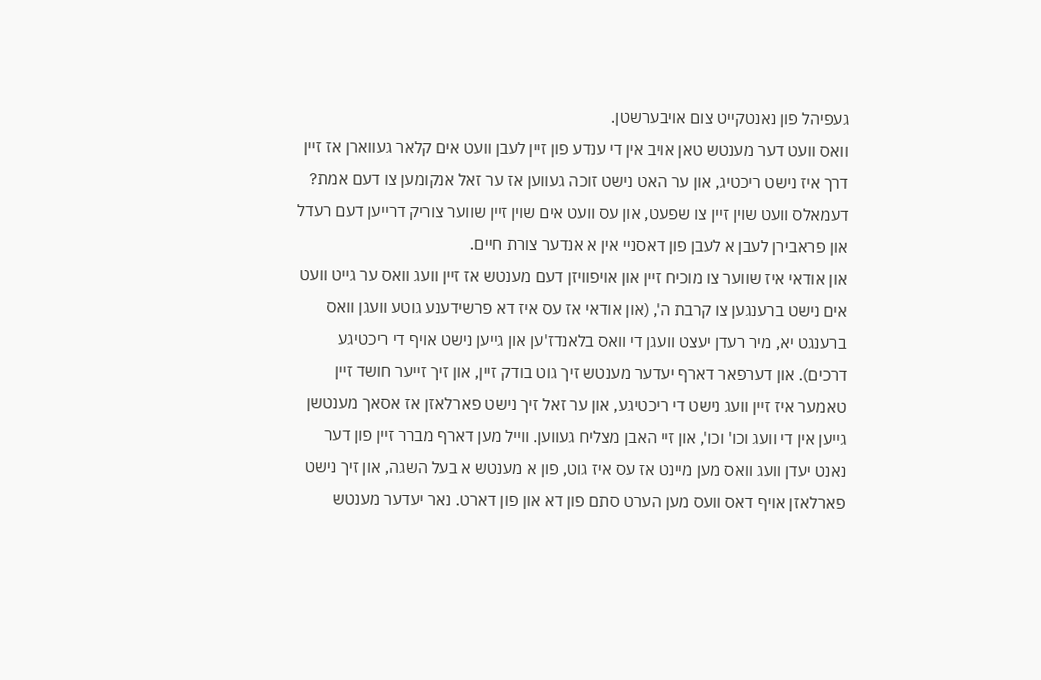געפיהל פון נאנטקייט צום אויבערשטן.
וואס וועט דער מענטש טאן אויב אין די ענדע פון זיין לעבן וועט אים קלאר געווארן אז זיין דרך איז נישט ריכטיג, און ער האט נישט זוכה געווען אז ער זאל אנקומען צו דעם אמת? דעמאלס וועט שוין זיין צו שפעט, און עס וועט אים שוין זיין שווער צוריק דרייען דעם רעדל און פראבירן לעבן א לעבן פון דאסניי אין א אנדער צורת חיים.
און אודאי איז שווער צו מוכיח זיין און אויפוויזן דעם מענטש אז זיין וועג וואס ער גייט וועט אים נישט ברענגען צו קרבת ה', (און אודאי אז עס איז דא פרשידענע גוטע וועגן וואס ברענגט יא, מיר רעדן יעצט וועגן די וואס בלאנדז'ען און גייען נישט אויף די ריכטיגע דרכים). און דערפאר דארף יעדער מענטש זיך גוט בודק זיין, און זיך זייער חושד זיין טאמער איז זיין וועג נישט די ריכטיגע, און ער זאל זיך נישט פארלאזן אז אסאך מענטשן גייען אין די וועג וכו' וכו', און זיי האבן מצליח געווען. ווייל מען דארף מברר זיין פון דער נאנט יעדן וועג וואס מען מיינט אז עס איז גוט, פון א מענטש א בעל השגה, און זיך נישט פארלאזן אויף דאס וועס מען הערט סתם פון דא און פון דארט. נאר יעדער מענטש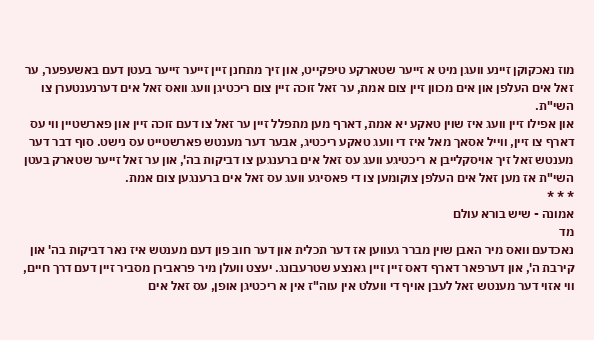מוז נאכקוקן זיינע וועגן מיט א זייער שטארקע טיפקייט, און זיך מתחנן זיין זייער זייער בעטן דעם באשעפער, ער זאל אים העלפן און אים מכוון זיין צום אמת, ער זאל זוכה זיין צום ריכטיגן וועג וואס זאל אים דערנענטערן צו השי"ת.
און אפילו זיין וועג איז שוין טאקע יא אמת, דארף מען מתפלל זיין ער זאל צו דעם זוכה זיין און פארשטיין ווי עס דארף צו זיין, ווייל אסאך מאל איז די וועג טאקע ריכטיג, אבער דער מענטש פארשטייט עס נישט. סוף דבר דער מענטש זאל זיך אויסקלייבן א ריכטיגע וועג עס זאל אים ברענגען צו דביקות בה', און ער זאל זייער שטארק בעטן השי"ת אז מען זאל אים העלפן צוקומען צו די פאסיגע וועג עס זאל אים ברענגען צום אמת.
* * *
אמונה - שיש בורא עולם
מד
נאכדעם וואס מיר האבן שוין מברר געווען אז דער תכלית און דער חוב פון דעם מענטש איז נאר דביקות בה' און קירבת ה', און דערפאר דארף דאס זיין זיין גאנצע שטרעבונג. יעצט וועלן מיר פראבירן מסביר זיין דעם דרך חיים, ווי אזוי דער מענטש זאל לעבן אויף די וועלט אין עוה"ז אין א ריכטיגן אופן, עס זאל אים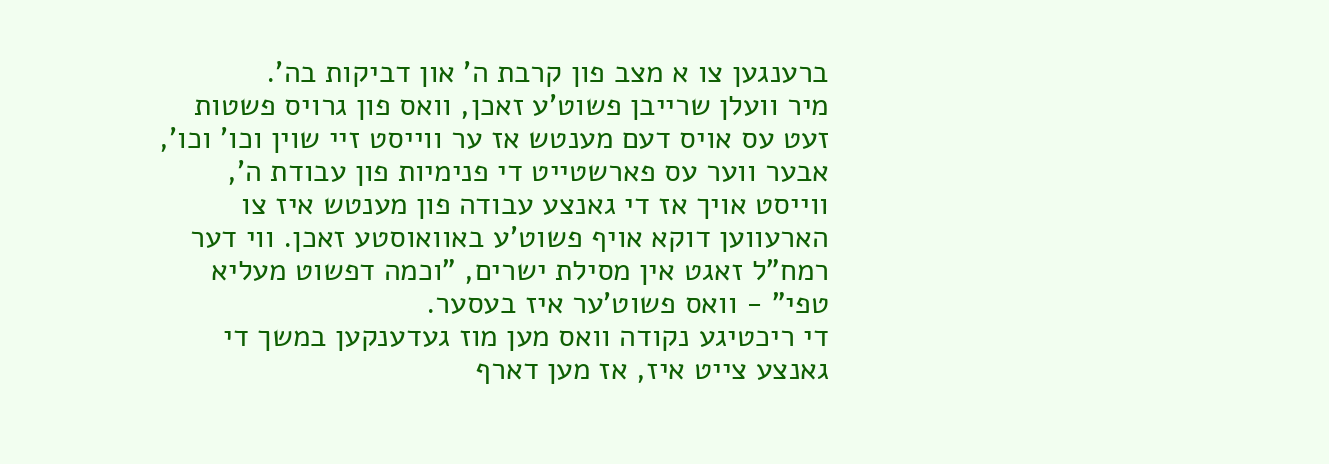ברענגען צו א מצב פון קרבת ה' און דביקות בה'.
מיר וועלן שרייבן פשוט'ע זאכן, וואס פון גרויס פשטות זעט עס אויס דעם מענטש אז ער ווייסט זיי שוין וכו' וכו', אבער ווער עס פארשטייט די פנימיות פון עבודת ה', ווייסט אויך אז די גאנצע עבודה פון מענטש איז צו הארעווען דוקא אויף פשוט'ע באוואוסטע זאכן. ווי דער רמח"ל זאגט אין מסילת ישרים, "וכמה דפשוט מעליא טפי" - וואס פשוט'ער איז בעסער.
די ריכטיגע נקודה וואס מען מוז געדענקען במשך די גאנצע צייט איז, אז מען דארף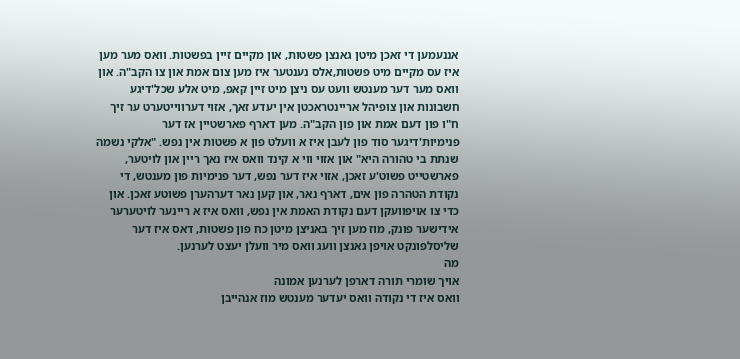אננעמען די זאכן מיטן גאנצן פשטות, און מקיים זיין בפשטות. וואס מער מען איז עס מקיים מיט פשטות,אלס נענטער איז מען צום אמת און צו הקב"ה. און וואס מער דער מענטש וועט עס ניצן מיט זיין קאפ, מיט אלע שכל'דיגע חשבונות און צופיהל אריינטראכטן אין יעדע זאך, אזוי דערווייטערט ער זיך ח"ו פון דעם אמת און פון הקב"ה. מען דארף פארשטיין אז דער פנימיות'דיגער סוד פון לעבן איז א וועלט פון א פשטות אין נפש. "אלקי נשמה שנתת בי טהורה היא" און אזוי ווי א קינד וואס איז נאך ריין און לויטער, פארשטייט פשוט'ע זאכן, אזוי איז דער נפש, דער פנימיות פון מענטש, די נקודת הטהרה פון אים, דארף נאר, און קען נאר דערהערן פשוטע זאכן. און כדי צו אויפוועקן דעם נקודת האמת אין נפש, וואס איז א ריינער לויטערער אידישער פונק, מוז מען זיך באניצן מיטן כח פון פשטות, דאס איז דער שליסלפונקט אויפן גאנצן וועג וואס מיר וועלן יעצט לערנען.
מה
אויך שומרי תורה דארפן לערנען אמונה
וואס איז די נקודה וואס יעדער מענטש מוז אנהייבן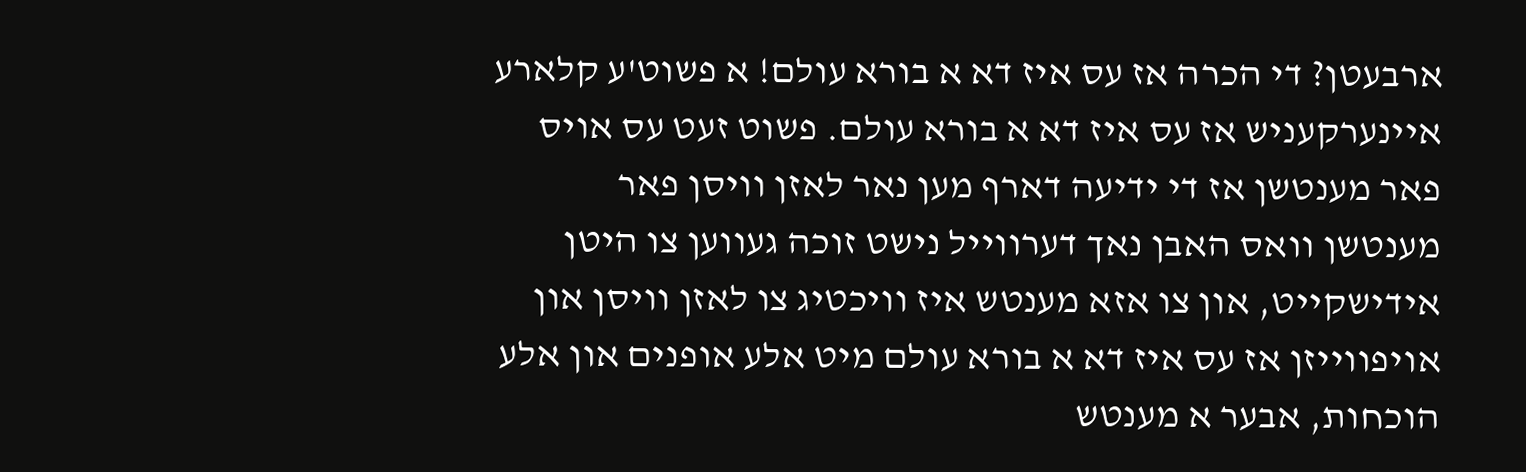ארבעטן? די הכרה אז עס איז דא א בורא עולם! א פשוט'ע קלארע איינערקעניש אז עס איז דא א בורא עולם. פשוט זעט עס אויס פאר מענטשן אז די ידיעה דארף מען נאר לאזן וויסן פאר מענטשן וואס האבן נאך דערווייל נישט זוכה געווען צו היטן אידישקייט, און צו אזא מענטש איז וויכטיג צו לאזן וויסן און אויפווייזן אז עס איז דא א בורא עולם מיט אלע אופנים און אלע הוכחות, אבער א מענטש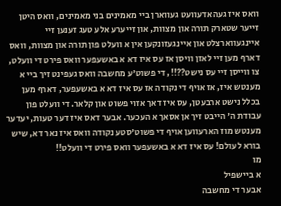וואס איז געהאדעוועט געווארן ביי מאמינים בני מאמינים, וואס היטן זייער שטארק תורה און מצוות, און זייערע אלע טעג זענען זיי איינגעווארצלט און איינגעזונקען אין א וועלט פון תורה און מצוות, וואס דארף מען זיי לאזן וויסן אז עס איז דא א באשעפער וואס פירט די וועלט, צו ווייסן זיי עס נישט??!!, די פשוט'ע מחשבה וואס געפינט זיך ביי א מענטש איז, אז אויף די נקודה אז עס איז דא א באשעפער, דארף מען בכלל נישט ארבעטן, עס איז דאך אזוי פשוט און קלאר. די וועלט פון עבודת ה' הייבט זיך אן אסאך א העכער. אבער דאס איז דער טעות, יעדער מענטש מוז הארעווען אויף די פשוט'סטע נקודה וואס איז נאר דא, שיש בורא לעולם! עס איז דא א באשעפער וואס פירט די וועלט!!
מו
א ביישפיל
אבער די מחשבה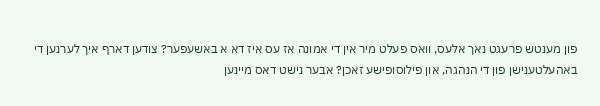פון מענטש פרעגט נאך אלעס, וואס פעלט מיר אין די אמונה אז עס איז דא א באשעפער? צודען דארף איך לערנען די באהעלטענישן פון די הנהגה, און פילוסופישע זאכן? אבער נישט דאס מיינען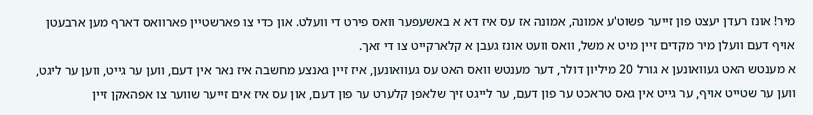מיר! אונז רעדן יעצט פון זייער פשוט'ע אמונה, אמונה אז עס איז דא א באשעפער וואס פירט די וועלט. און כדי צו פארשטיין פארוואס דארף מען ארבעטן אויף דעם וועלן מיר מקדים זיין מיט א משל, וואס וועט אונז געבן א קלארקייט צו די זאך.
א מענטש האט געוואונען א גורל 20 מיליון דולר, דער מענטש וואס האט עס געוואונען, איז זיין גאנצע מחשבה איז נאר אין דעם, ווען ער גייט, ווען ער ליגט, ווען ער שטייט אויף, ער גייט אין גאס טראכט ער פון דעם, ער לייגט זיך שלאפן קלערט ער פון דעם, און עס איז אים זייער שווער צו אפהאקן זיין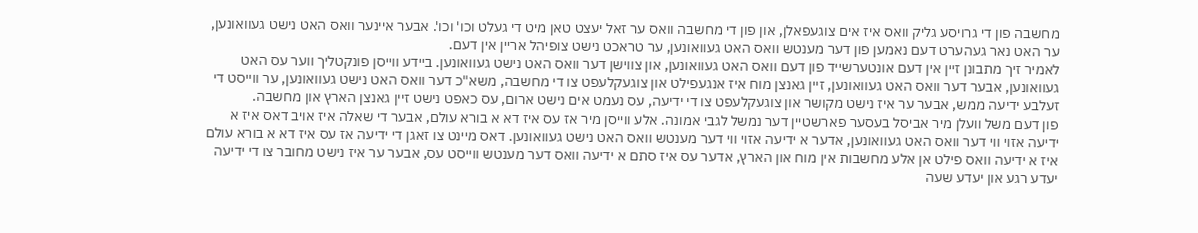מחשבה פון די גרויסע גליק וואס איז אים צוגעפאלן, און פון די מחשבה וואס ער זאל יעצט טאן מיט די געלט וכו' וכו'. אבער איינער וואס האט נישט געוואונען, ער האט נאר געהערט דעם נאמען פון דער מענטש וואס האט געוואונען, ער טראכט נישט צופיהל אריין אין דעם.
לאמיר זיך מתבונן זיין אין דעם אונטערשייד פון דעם וואס האט געוואונען, און צווישן דער וואס האט נישט געוואונען. ביידע ווייסן פונקטליך ווער עס האט געוואונען, אבער דער וואס האט געוואונען, זיין גאנצן מוח איז אנגעפילט און צוגעקלעפט צו די מחשבה, משא"כ דער וואס האט נישט געוואונען, ער ווייסט די זעלבע ידיעה ממש, אבער ער איז נישט מקושר און צוגעקלעפט צו די ידיעה, עס נעמט אים נישט ארום, עס כאפט נישט זיין גאנצן הארץ און מחשבה.
פון דעם משל וועלן מיר אביסל בעסער פארשטיין דער נמשל לגבי אמונה. אלע ווייסן מיר אז עס איז דא א בורא עולם, אבער די שאלה איז אויב דאס איז א ידיעה אזוי ווי דער וואס האט געוואונען, אדער א ידיעה אזוי ווי דער מענטש וואס האט נישט געוואונען. דאס מיינט צו זאגן די ידיעה אז עס איז דא א בורא עולם איז א ידיעה וואס פילט אן אלע מחשבות אין מוח און הארץ, אדער עס איז סתם א ידיעה וואס דער מענטש ווייסט עס, אבער ער איז נישט מחובר צו די ידיעה יעדע רגע און יעדע שעה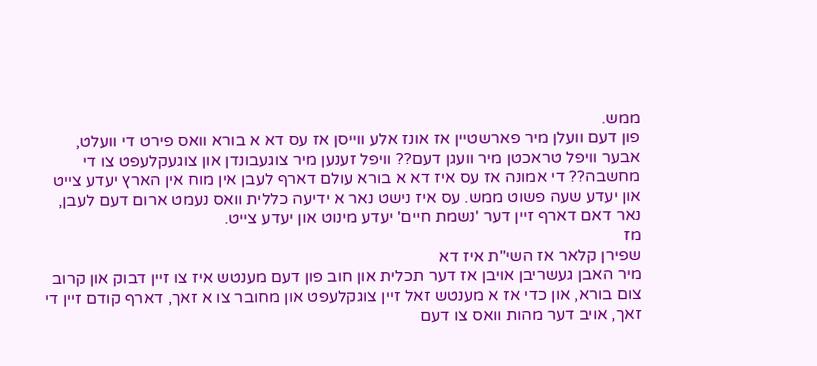ממש.
פון דעם וועלן מיר פארשטיין אז אונז אלע ווייסן אז עס דא א בורא וואס פירט די וועלט, אבער וויפל טראכטן מיר וועגן דעם?? וויפל זענען מיר צוגעבונדן און צוגעקלעפט צו די מחשבה?? די אמונה אז עס איז דא א בורא עולם דארף לעבן אין מוח אין הארץ יעדע צייט און יעדע שעה פשוט ממש. עס איז נישט נאר א ידיעה כללית וואס נעמט ארום דעם לעבן, נאר דאם דארף זיין דער 'נשמת חיים' יעדע מינוט און יעדע צייט.
מז
שפירן קלאר אז השי"ת איז דא
מיר האבן געשריבן אויבן אז דער תכלית און חוב פון דעם מענטש איז צו זיין דבוק און קרוב צום בורא, און כדי אז א מענטש זאל זיין צוגקלעפט און מחובר צו א זאך, דארף קודם זיין די זאך, אויב דער מהות וואס צו דעם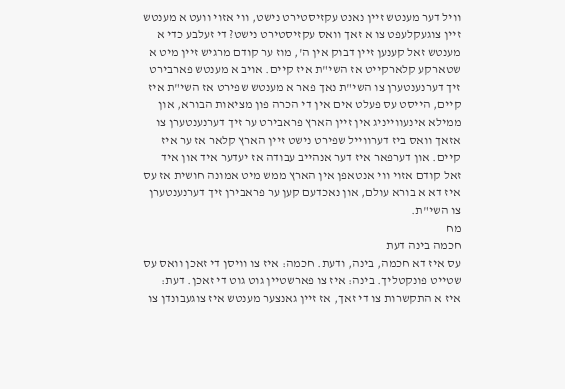וויל דער מענטש זיין נאנט עקזיסטירט נישט, ווי אזוי וועט א מענטש זיין צוגעקלעפט צו א זאך וואס עקזיסטירט נישט? די זעלבע כדי א מענטש זאל קענען זיין דבוק אין ה', מוז ער קודם מרגיש זיין מיט א שטארקע קלארקייט אז השי"ת איז קיים. אויב א מענטש פארבירט זיך דערנענטערן צו השי"ת נאך פאר א מענטש שפירט אז השי"ת איז קיים, הייסט עס פעלט אים אין די הכרה פון מציאות הבורא, און ממילא אינעווייניג אין זיין הארץ פראבירט ער זיך דערנענטערן צו אזאך וואס ביז דערווייל שפירט נישט זיין הארץ קלאר אז ער איז קיים. און דערפאר איז דער אנהייב עבודה אז יעדער איד און איד זאל קודם אזוי ווי אנטאפן אין הארץ ממש מיט אמונה חושית אז עס איז דא א בורא עולם, און נאכדעם קען ער פראבירן זיך דערנענטערן צו השי"ת.
מח
חכמה בינה דעת
עס איז דא חכמה, בינה, ודעת. חכמה: איז צו וויסן די זאכן וואס עס שטייט פונקטליך. בינה: איז צו פארשטיין גוט גוט די זאכן. דעת: איז א התקשרות צו די זאך, אז זיין גאנצער מענטש איז צוגעבונדן צו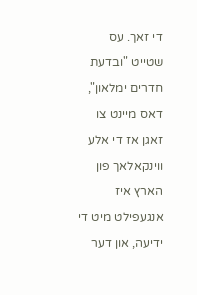די זאך. עס שטייט "ובדעת חדרים ימלאון", דאס מיינט צו זאגן אז די אלע ווינקאלאך פון הארץ איז אנגעפילט מיט די ידיעה, און דער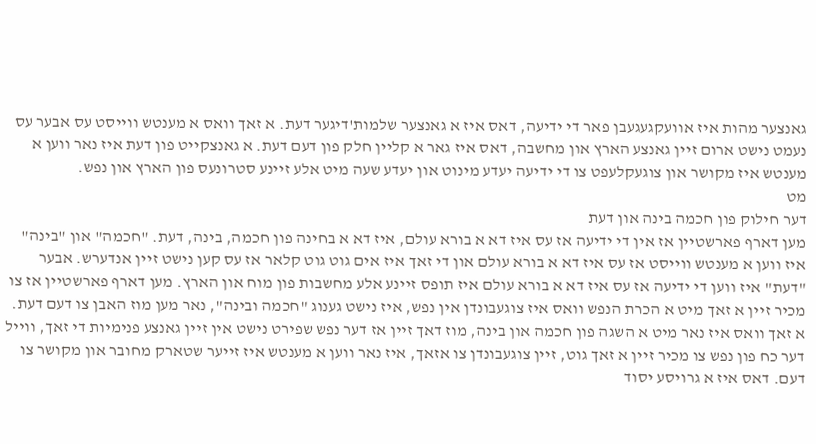גאנצער מהות איז אוועקגעגעבן פאר די ידיעה, דאס איז א גאנצער שלמות'דיגער דעת. א זאך וואס א מענטש ווייסט עס אבער עס נעמט נישט ארום זיין גאנצע הארץ און מחשבה, דאס איז גאר א קליין חלק פון דעם דעת. א גאנצקייט פון דעת איז נאר ווען א מענטש איז מקושר און צוגעקלעפט צו די ידיעה יעדע מינוט און יעדע שעה מיט אלע זיינע סטרונעס פון הארץ און נפש.
מט
דער חילוק פון חכמה בינה און דעת
מען דארף פארשטיין אז אין די ידיעה אז עס איז דא א בורא עולם, איז דא א בחינה פון חכמה, בינה, דעת. "חכמה" און "בינה" איז ווען א מענטש ווייסט אז עס איז דא א בורא עולם און די זאך איז אים גוט גוט קלאר אז עס קען נישט זיין אנדערש. אבער "דעת" איז ווען די ידיעה אז עס איז דא א בורא עולם איז תופס זיינע אלע מחשבות פון מוח און הארץ. מען דארף פארשטיין אז צו מכיר זיין א זאך מיט א הכרת הנפש וואס איז צוגעבונדן אין נפש, איז נישט גענוג "חכמה ובינה", נאר מען מוז האבן צו דעם דעת.
א זאך וואס איז נאר מיט א השגה פון חכמה און בינה, מוז דאך זיין אז דער נפש שפירט נישט אין זיין גאנצע פנימיות די זאך, ווייל דער כח פון נפש צו מכיר זיין א זאך גוט, זיין צוגעבונדן צו אזאך, איז נאר ווען א מענטש איז זייער שטארק מחובר און מקושר צו דעם. דאס איז א גרויסע יסוד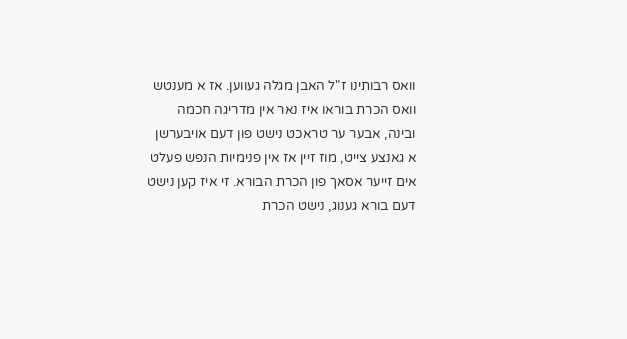וואס רבותינו ז"ל האבן מגלה געווען. אז א מענטש וואס הכרת בוראו איז נאר אין מדריגה חכמה ובינה, אבער ער טראכט נישט פון דעם אויבערשן א גאנצע צייט, מוז זיין אז אין פנימיות הנפש פעלט אים זייער אסאך פון הכרת הבורא. זי איז קען נישט דעם בורא גענוג, נישט הכרת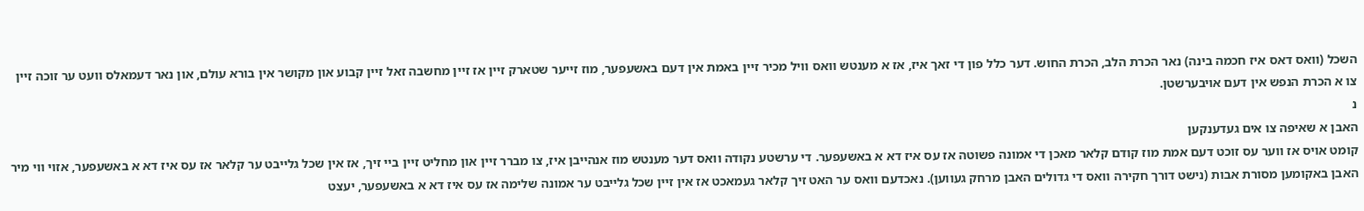השכל (וואס דאס איז חכמה בינה) נאר הכרת הלב, הכרת החוש. דער כלל פון די זאך איז, אז א מענטש וואס וויל מכיר זיין באמת אין דעם באשעפער, מוז זייער שטארק זיין אז זיין מחשבה זאל זיין קבוע און מקושר אין בורא עולם, און נאר דעמאלס וועט ער זוכה זיין צו א הכרת הנפש אין דעם אויבערשטן.
נ
האבן א שאיפה צו אים געדענקען
קומט אויס אז ווער עס זוכט דעם אמת מוז קודם קלאר מאכן די אמונה פשוטה אז עס איז דא א באשעפער. די ערשטע נקודה וואס דער מענטש מוז אנהייבן איז, צו מברר זיין און מחליט זיין ביי זיך, אז אין שכל גלייבט ער קלאר אז עס איז דא א באשעפער, אזוי ווי מיר האבן באקומען מסורת אבות (נישט דורך חקירה וואס די גדולים האבן מרחק געווען). נאכדעם וואס ער האט זיך קלאר געמאכט אז אין זיין שכל גלייבט ער אמונה שלימה אז עס איז דא א באשעפער, יעצט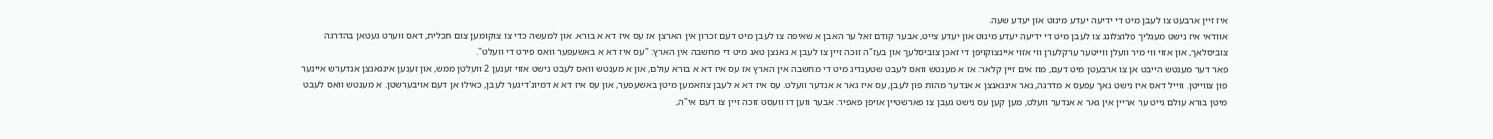איז זיין ארבעט צו לעבן מיט די ידיעה יעדע מינוט און יעדע שעה.
אוודאי איז נישט מעגליך פלוצלונג צו לעבן מיט די ידיעה יעדע מינוט און יעדע צייט, אבער קודם זאל ער האבן א שאיפה צו לעבן מיט דעם זכרון אין הארצן אז עס איז דא א בורא. און למעשה כדי צו צוקומען צום תכלית, דאס ווערט געטאן בהדרגה צוביסלאך, און אזוי ווי מיר וועלן ווייטער ערקלערן ווי אזוי איינצוקויפן די זאכן צוביסלעך און בעז"ה זוכה זיין צו לעבן א גאנצן טאג מיט די מחשבה אין הארץ: "עס איז דא א באשעפער וואס פירט די וועלט".
פאר דער מענטש הייבט אן צו ארבעטן מיט דעם, מוז אים זיין קלאר: אז א מענטש וואס לעבט שטענדיג מיט די מחשבה אין הארץ אז עס איז דא א בורא עולם, און א מענטש וואס לעבט נישט אזוי זענען 2 וועלטן ממש, און זענען אינגאנצן אנדערש איינער פון צווייטן. ווייל דאס איז נישט נאך עפעס א מדרגה, נאר אינגאנצן א אנדער מהות פון לעבן, עס איז גאר א אנדער וועלט. עס איז דא א לעבן צוזאמען מיטן באשעפער, און עס איז דא א דמיונ'דיגער לעבן, כאילו אן דעם אויבערשטן. א מענטש וואס לעבט מיטן בורא עולם גייט ער אריין אין גאר א אנדער וועלט, מען קען עס נישט געבן צו פארשטיין אויפן פאפיר. אבער ווען דו וועסט זוכה זיין צו דעם אי"ה,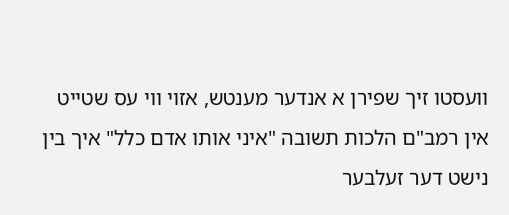וועסטו זיך שפירן א אנדער מענטש, אזוי ווי עס שטייט אין רמב"ם הלכות תשובה "איני אותו אדם כלל" איך בין נישט דער זעלבער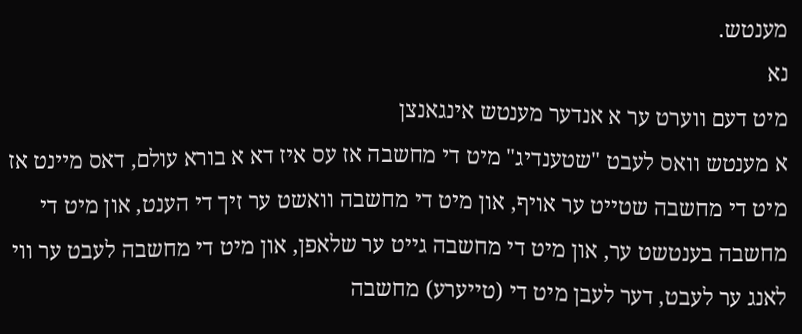מענטש.
נא
מיט דעם ווערט ער א אנדער מענטש אינגאנצן
א מענטש וואס לעבט "שטענדיג" מיט די מחשבה אז עס איז דא א בורא עולם, דאס מיינט אז מיט די מחשבה שטייט ער אויף, און מיט די מחשבה וואשט ער זיך די הענט, און מיט די מחשבה בענטשט ער, און מיט די מחשבה גייט ער שלאפן, און מיט די מחשבה לעבט ער ווי לאנג ער לעבט, דער לעבן מיט די (טייערע) מחשבה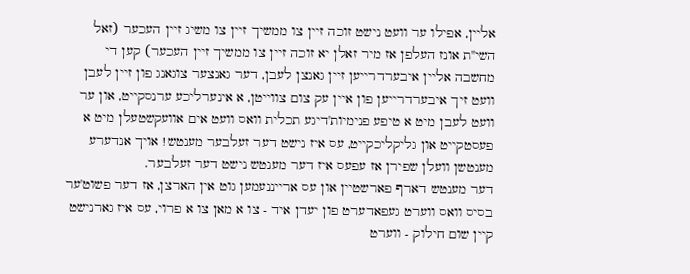אליין, אפילו ער וועט נישט זוכה זיין צו ממשיך זיין צו משיג זיין העכער (זאל השי"ת אונז העלפן אז מיר זאלן יא זוכה זיין צו ממשיך זיין העכער) קען די מחשבה אליין איבערדרייען זיין גאנצן לעבן, דער גאנצער צוגאנג פון זיין לעבן וועט זיך איבערדרייען פון איין עק צום צווייטן, א אינערליכע ערנסקייט, און ער וועט לעבן מיט א טיפע פנימיות'דיגע תכלית וואס וועט אים אוועקשטעלן מיט א פעסטקייט און גליקליכקייט, עס איז נישט דער זעלבער מענטש! אויך אנדערע מענטשן וועלן שפירן אז עפעס איז דער מענטש נישט דער זעלבער.
דער מענטש דארף פארשטיין און עס ארייננעמען גוט אין הארצן, אז דער פשוט'ער בסיס וואס ווערט געפאדערט פון יעדן איד - צו א מאן צו א פרוי, עס איז גארנישט קיין שום חילוק - ווערט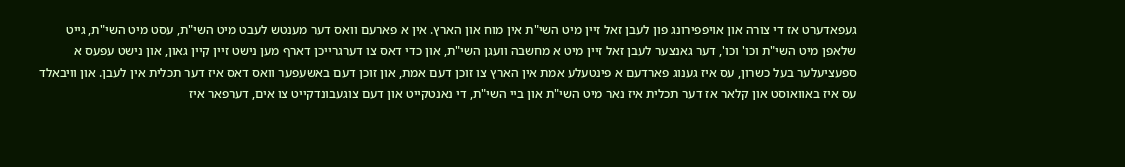געפאדערט אז די צורה און אויפפירונג פון לעבן זאל זיין מיט השי"ת אין מוח און הארץ. אין א פארעם וואס דער מענטש לעבט מיט השי"ת, עסט מיט השי"ת, גייט שלאפן מיט השי"ת וכו' וכו', דער גאנצער לעבן זאל זיין מיט א מחשבה וועגן השי"ת, און כדי דאס צו דערגרייכן דארף מען נישט זיין קיין גאון, און נישט עפעס א ספעציעלער בעל כשרון, עס איז גענוג פארדעם א פינטעלע אמת אין הארץ צו זוכן דעם אמת, און זוכן דעם באשעפער וואס דאס איז דער תכלית אין לעבן. און וויבאלד עס איז באוואוסט און קלאר אז דער תכלית איז נאר מיט השי"ת און ביי השי"ת, די נאנטקייט און דעם צוגעבונדקייט צו אים, דערפאר איז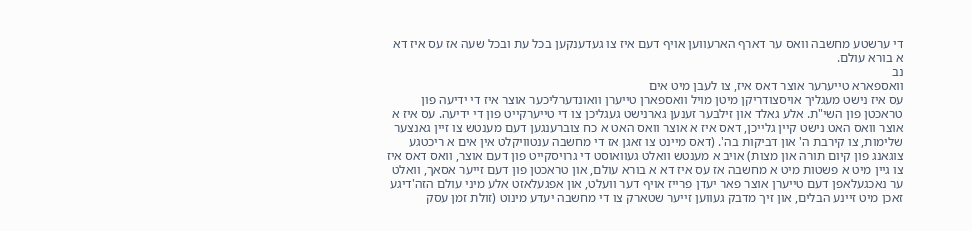די ערשטע מחשבה וואס ער דארף הארעווען אויף דעם איז צו געדענקען בכל עת ובכל שעה אז עס איז דא א בורא עולם.
נב
וואספארא טייערער אוצר דאס איז, צו לעבן מיט אים
עס איז נישט מעגליך אויסצודריקן מיטן מויל וואספארן טייערן וואונדערליכער אוצר איז די ידיעה פון טראכטן פון השי"ת. אלע גאלד און זילבער זענען גארנישט געגליכן צו די טייערקייט פון די ידיעה. עס איז א אוצר וואס האט נישט קיין גלייכן, דאס איז א אוצר וואס האט א כח צוברענגען דעם מענטש צו זיין גאנצער שלימות, צו קירבת ה' און דביקות בה'. (דאס מיינט צו זאגן אז די מחשבה ענטוויקלט אין אים א ריכטגע צוגאנג פון קיום תורה און מצות) אויב א מענטש וואלט געוואוסט די גרויסקייט פון דעם אוצר, וואס דאס איז צו גיין מיט א פשטות מיט א מחשבה אז עס איז דא א בורא עולם, און טראכטן פון דעם זייער אסאך, וואלט ער נאכגעלאפן דעם טייערן אוצר פאר יעדן פרייז אויף דער וועלט, און אפגעלאזט אלע מיני עולם הזה'דיגע זאכן מיט זיינע הבלים, און זיך מדבק געווען זייער שטארק צו די מחשבה יעדע מינוט (זולת זמן עסק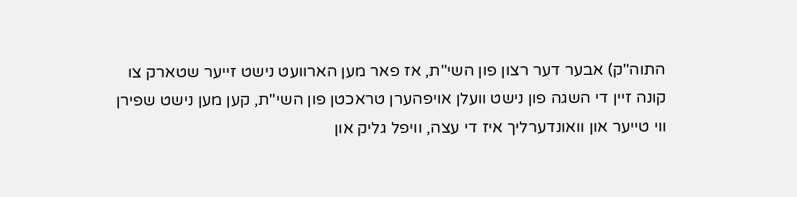התוה"ק) אבער דער רצון פון השי"ת, אז פאר מען הארוועט נישט זייער שטארק צו קונה זיין די השגה פון נישט וועלן אויפהערן טראכטן פון השי"ת, קען מען נישט שפירן ווי טייער און וואונדערליך איז די עצה, וויפל גליק און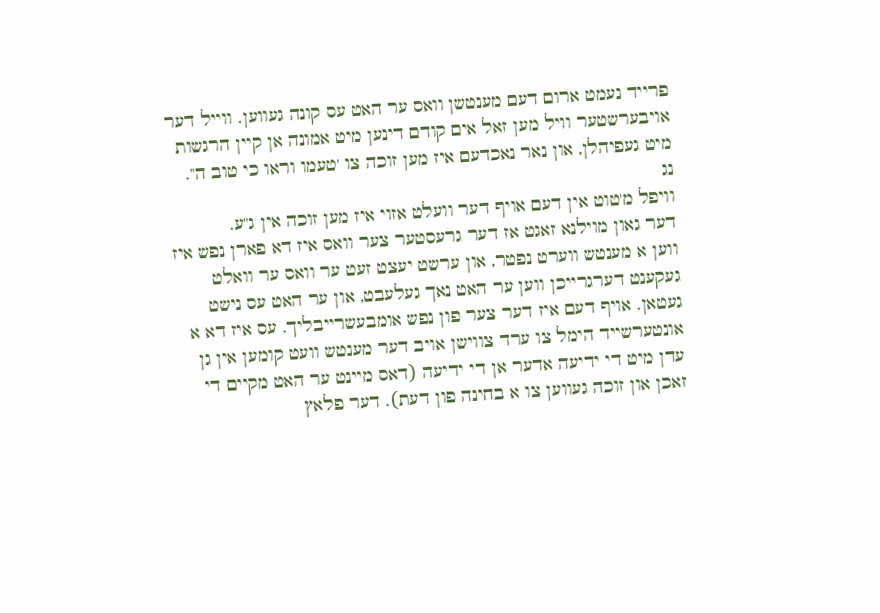פרייד נעמט ארום דעם מענטשן וואס ער האט עס קונה געווען. ווייל דער אויבערשטער וויל מען זאל אים קודם דינען מיט אמונה אן קיין הרגשות מיט געפיהלן, און נאר נאכדעם איז מען זוכה צו 'טעמו וראו כי טוב ה''.
נג
וויפל מ'טוט אין דעם אויף דער וועלט אזוי איז מען זוכה אין ג"ע.
דער גאון מוילנא זאגט אז דער גרעסטער צער וואס איז דא פארן נפש איז ווען א מענטש ווערט נפטר, און ערשט יעצט זעט ער וואס ער וואלט געקענט דערגרייכן ווען ער האט נאך געלעבט, און ער האט עס נישט געטאן. אויף דעם איז דער צער פון נפש אומבעשרייבליך. עס איז דא א אונטערשייד הימל צו ערד צווישן אויב דער מענטש וועט קומען אין גן עדן מיט די ידיעה אדער אן די ידיעה (דאס מיינט ער האט מקיים די זאכן און זוכה געווען צו א בחינה פון דעת). דער פלאץ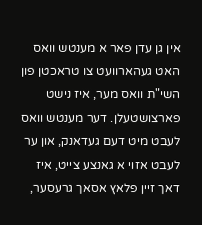אין גן עדן פאר א מענטש וואס האט געהארוועט צו טראכטן פון השי"ת וואס מער, איז נישט פארצושטעלן. דער מענטש וואס לעבט מיט דעם געדאנק, און ער לעבט אזוי א גאנצע צייט, איז דאך זיין פלאץ אסאך גרעסער,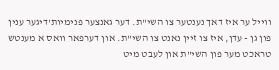ווייל ער איז דאך נענטער צו השי"ת. דער גאנצער פנימיות'דיגער ענין פון גן - עדן, איז צו זיין נאנט צו השי"ת. און דערפאר וואס א מענטש טראכט מער פון השי"ת און לעבט מיט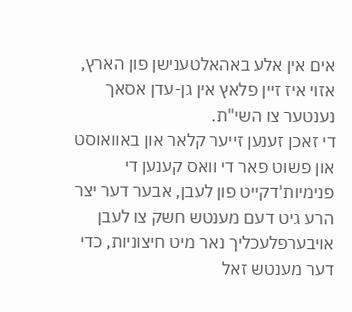אים אין אלע באהאלטענישן פון הארץ, אזוי איז זיין פלאץ אין גן-עדן אסאך נענטער צו השי"ת.
די זאכן זענען זייער קלאר און באוואוסט און פשוט פאר די וואס קענען די פנימיות'דקייט פון לעבן, אבער דער יצר הרע גיט דעם מענטש חשק צו לעבן אויבערפלעכליך נאר מיט חיצוניות, כדי דער מענטש זאל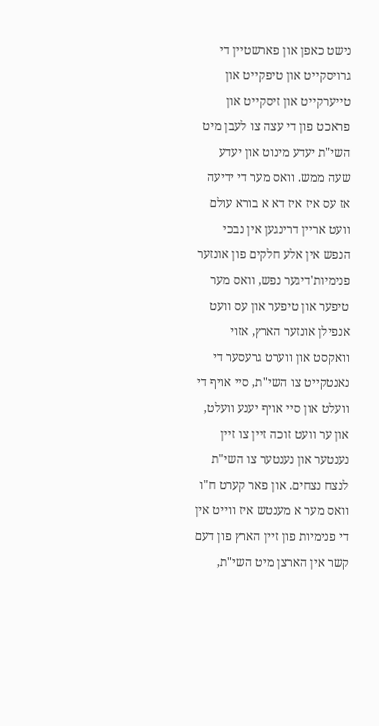נישט כאפן און פארשטיין די גרויסקייט און טיפקייט און טייערקייט און זיסקייט און פראכט פון די עצה צו לעבן מיט השי"ת יעדע מינוט און יעדע שעה ממש. וואס מער די ידיעה אז עס איז איז דא א בורא עולם וועט אריין דרינגען אין נבכי הנפש אין אלע חלקים פון אונזער פנימיות'דיגער נפש, וואס מער טיפער און טיפער און עס וועט אנפילן אונזער הארץ, אזוי וואקסט און ווערט גרעסער די נאנטקייט צו השי"ת, סיי אויף די וועלט און סיי אויף יענע וועלט, און ער וועט זוכה זיין צו זיין נענטער און נענטער צו השי"ת לנצח נצחים. און פאר קערט ח"ו וואס מער א מענטש איז ווייט אין די פנימיות פון זיין הארץ פון דעם קשר אין הארצן מיט השי"ת,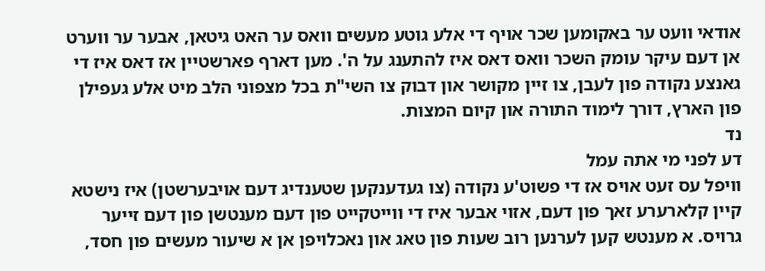אודאי וועט ער באקומען שכר אויף די אלע גוטע מעשים וואס ער האט גיטאן, אבער ער ווערט אן דעם עיקר עומק השכר וואס דאס איז להתענג על ה'. מען דארף פארשטיין אז דאס איז די גאנצע נקודה פון לעבן, צו זיין מקושר און דבוק צו השי"ת בכל מצפוני הלב מיט אלע געפילן פון הארץ, דורך לימוד התורה און קיום המצות.
נד
דע לפני מי אתה עמל
וויפל עס זעט אויס אז די פשוט'ע נקודה (צו געדענקען שטענדיג דעם אויבערשטן) איז נישטא קיין קלארערע זאך פון דעם, אזוי אבער איז די ווייטקייט פון דעם מענטשן פון דעם זייער גרויס. א מענטש קען לערנען רוב שעות פון טאג און נאכלויפן אן א שיעור מעשים פון חסד,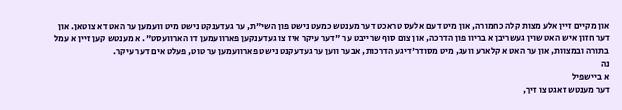און מקיים זיין אלע מצות קלה כחמורה, און מיט דעם אלעס טראכט דער מענטש כמעט נישט פון השי"ת, ער געדענקט נישט מיט וועמען ער האט דא צוטאן. און דער חזון איש האט שוין געשריבן א בריוו פון הדרכה, און צום סוף שרייבט ער "דער עיקר איז צו געדענקען פארוועמען דו הארוועסט". א מענטש קען זיין א עמל בתורה ובמצוות, און ער האט א קלארע וועג, מיט מסודר'דיגע הדרכות, אבער ווען ער געדעקנט נישט פארוועמען ער טוט, פעלט אים דער עיקר.
נה
א ביישפיל
דער מענטש זאגט צו זיך,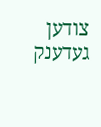צודען געדענק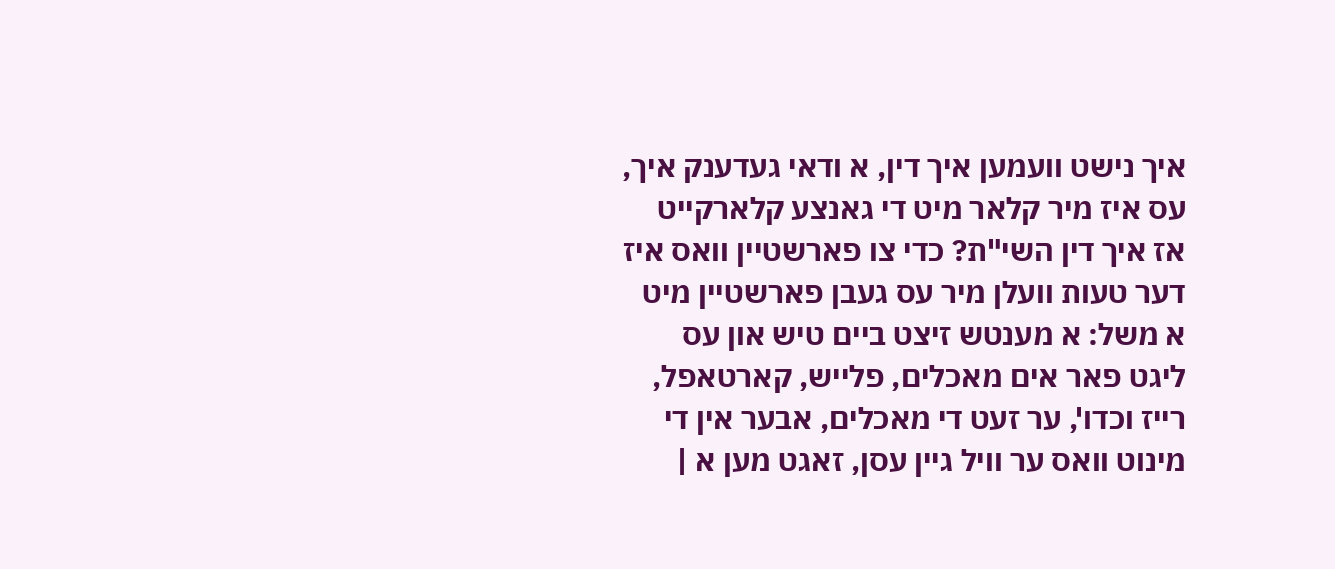איך נישט וועמען איך דין, א ודאי געדענק איך, עס איז מיר קלאר מיט די גאנצע קלארקייט אז איך דין השי"ת? כדי צו פארשטיין וואס איז דער טעות וועלן מיר עס געבן פארשטיין מיט א משל: א מענטש זיצט ביים טיש און עס ליגט פאר אים מאכלים, פלייש, קארטאפל, רייז וכדו', ער זעט די מאכלים, אבער אין די מינוט וואס ער וויל גיין עסן, זאגט מען א |